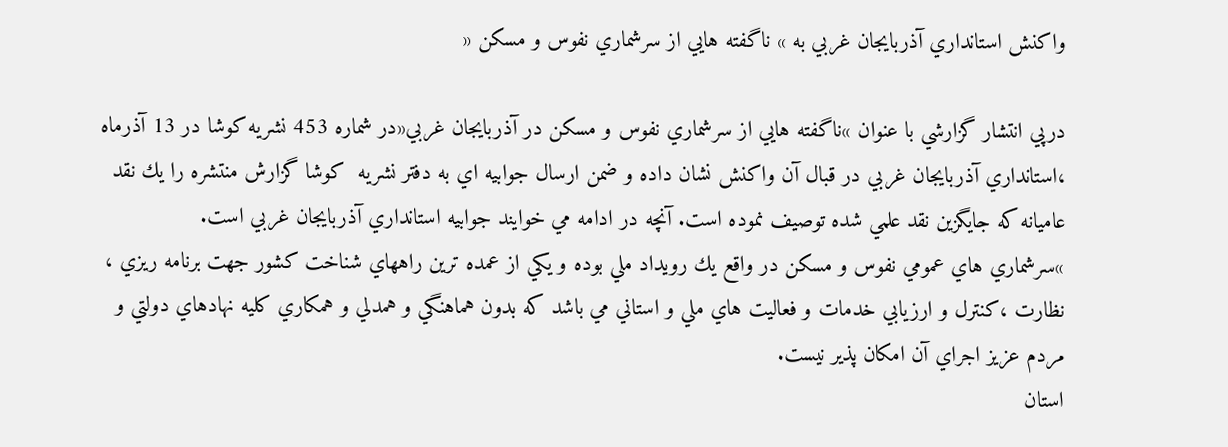واكنش استانداري آذربايجان غربي به » ناگفته هايي از سرشماري نفوس و مسكن «

درپي انتشار گزارشي با عنوان »ناگفته هايي از سرشماري نفوس و مسكن در آذربايجان غربي«در شماره 453 نشريه كوشا در 13 آذرماه ،استانداري آذربايجان غربي در قبال آن واكنش نشان داده و ضمن ارسال جوابيه اي به دفتر نشريه  کوشا گزارش منتشره را يك نقد عاميانه كه جايگزين نقد علمي شده توصيف نموده است. آنچه در ادامه مي خوايند جوابيه استانداري آذربايجان غربي است.
»سرشماري هاي عمومي نفوس و مسكن در واقع يك رويداد ملي بوده و يكي از عمده ترين راههاي شناخت كشور جهت برنامه ريزي ، نظارت ،‌كنترل و ارزيابي خدمات و فعاليت هاي ملي و استاني مي باشد كه بدون هماهنگي و همدلي و همكاري كليه نهادهاي دولتي و مردم عزيز اجراي آن امكان پذير نيست.
استان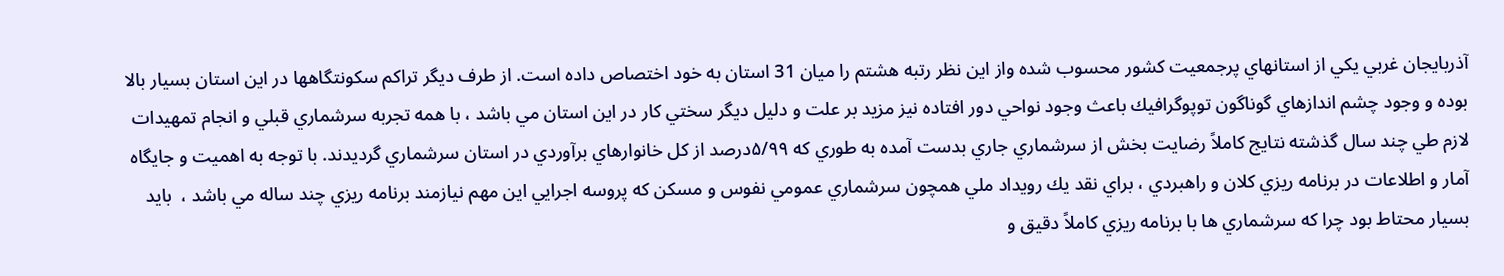آذربايجان غربي يكي از استانهاي پرجمعيت كشور محسوب شده واز اين نظر رتبه هشتم را ميان 31 استان به خود اختصاص داده است. از طرف ديگر تراكم سكونتگاهها در اين استان بسيار بالا بوده و وجود چشم اندازهاي گوناگون توپوگرافيك باعث وجود نواحي دور افتاده نيز مزيد بر علت و دليل ديگر سختي كار در اين استان مي باشد ، با همه تجربه سرشماري قبلي و انجام تمهيدات لازم طي چند سال گذشته نتايج كاملاً رضايت بخش از سرشماري جاري بدست آمده به طوري كه ۵/۹۹درصد از كل خانوارهاي برآوردي در استان سرشماري گرديدند. با توجه به اهميت و جايگاه آمار و اطلاعات در برنامه ريزي كلان و راهبردي ، براي نقد يك رويداد ملي همچون سرشماري عمومي نفوس و مسكن كه پروسه اجرايي اين مهم نيازمند برنامه ريزي چند ساله مي باشد ،  بايد بسيار محتاط بود چرا كه سرشماري ها با برنامه ريزي كاملاً دقيق و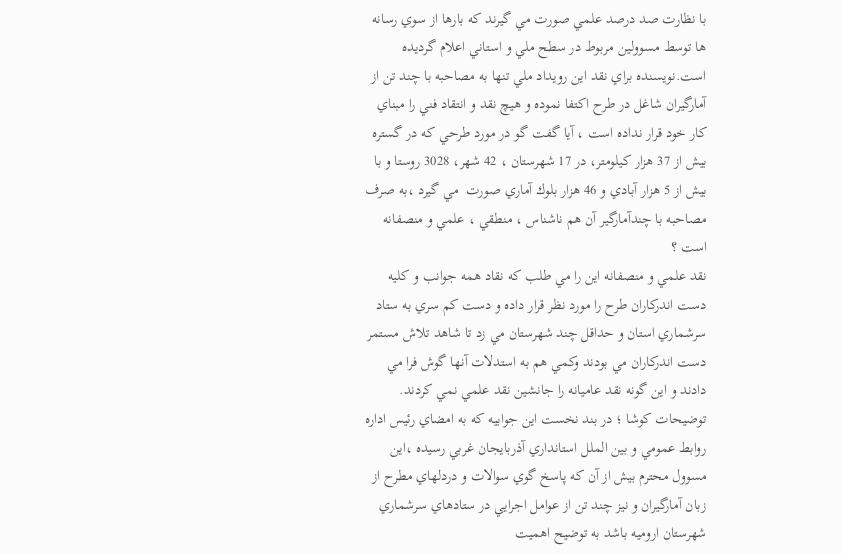با نظارت صد درصد علمي صورت مي گيرند كه بارها از سوي رسانه ها توسط مسوولين مربوط در سطح ملي و استاني اعلام گرديده است.نويسنده براي نقد اين رويداد ملي تنها به مصاحبه با چند تن از آمارگيران شاغل در طرح اكتفا نموده و هيچ نقد و انتقاد فني را مبناي كار خود قرار نداده است ، آيا گفت گو در مورد طرحي كه در گستره بيش از 37 هزار كيلومتر‌، در 17 شهرستان ، 42 شهر‌، 3028 روستا و با بيش از 5 هزار آبادي و 46 هزار بلوك آماري صورت  مي گيرد ،به صرف مصاحبه با چندآمارگير آن هم ناشناس ، منطقي ، علمي و منصفانه است ؟
نقد علمي و منصفانه اين را مي طلب كه نقاد همه جوانب و كليه دست اندركاران طرح را مورد نظر قرار داده و دست كم سري به ستاد سرشماري استان و حداقل چند شهرستان مي زد تا شاهد تلاش مستمر دست اندركاران مي بودند وكمي هم به استدلات آنها گوش فرا مي دادند و اين گونه نقد عاميانه را جانشين نقد علمي نمي كردند.
توضيحات كوشا ؛ در بند نخست اين جوابيه كه به امضاي رئيس اداره روابط عمومي و بين الملل استانداري آذربايجان غربي رسيده ،اين مسوول محترم بيش از آن كه پاسخ گوي سوالات و دردلهاي مطرح از زبان آمارگيران و نيز چند تن از عوامل اجرايي در ستادهاي سرشماري شهرستان اروميه باشد به توضيح اهميت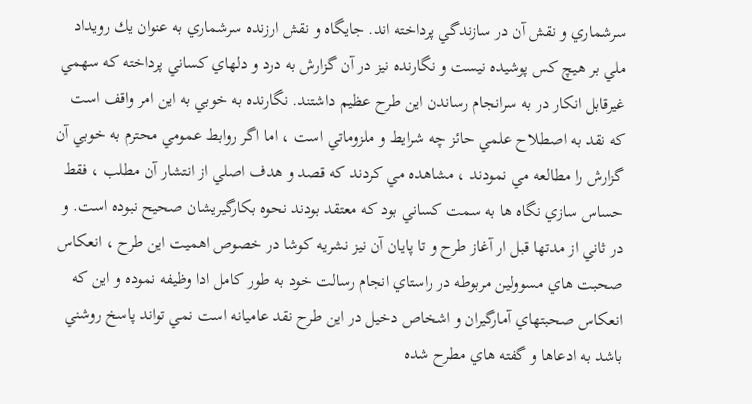سرشماري و نقش آن در سازندگي پرداخته اند. جايگاه و نقش ارزنده سرشماري به عنوان يك رويداد ملي بر هيچ كس پوشيده نيست و نگارنده نيز در آن گزارش به درد و دلهاي كساني پرداخته كه سهمي غيرقابل انكار در به سرانجام رساندن اين طرح عظيم داشتند. نگارنده به خوبي به اين امر واقف است كه نقد به اصطلاح علمي حائز چه شرايط و ملزوماتي است ، اما اگر روابط عمومي محترم به خوبي آن گزارش را مطالعه مي نمودند ، مشاهده مي كردند كه قصد و هدف اصلي از انتشار آن مطلب ، فقط حساس سازي نگاه ها به سمت كساني بود كه معتقد بودند نحوه بكارگيريشان صحيح نبوده است. و در ثاني از مدتها قبل ار آغاز طرح و تا پايان آن نيز نشريه كوشا در خصوص اهميت اين طرح ، انعكاس صحبت هاي مسوولين مربوطه در راستاي انجام رسالت خود به طور كامل ادا وظيفه نموده و اين كه انعكاس صحبتهاي آمارگيران و اشخاص دخيل در اين طرح نقد عاميانه است نمي تواند پاسخ روشني باشد به ادعاها و گفته هاي مطرح شده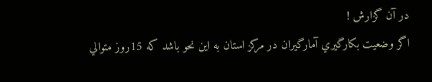در آن گزارش !
اگر وضعيت بكارگيري آمارگيران در مركز استان به اين نحو باشد كه 15روز متوالي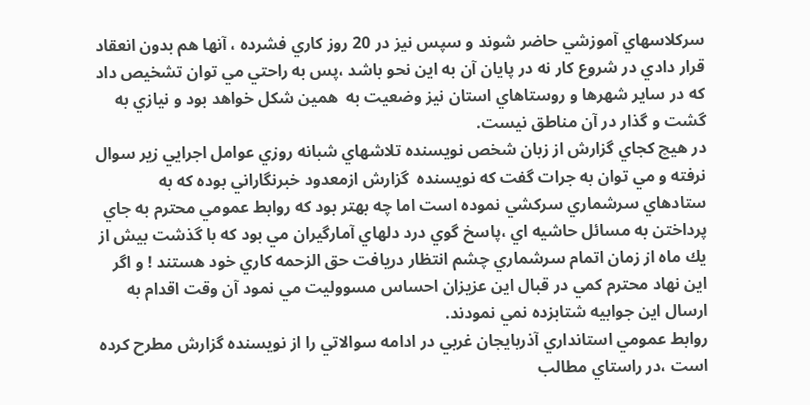سركلاسهاي آموزشي حاضر شوند و سپس نيز در 20 روز كاري فشرده ، آنها هم بدون انعقاد قرار دادي در شروع كار نه در پايان آن به اين نحو باشد ،پس به راحتي مي توان تشخيص داد كه در ساير شهرها و روستاهاي استان نيز وضعيت به  همين شكل خواهد بود و نيازي به گشت و گذار در آن مناطق نيست.
در هيچ كجاي گزارش از زبان شخص نويسنده تلاشهاي شبانه روزي عوامل اجرايي زير سوال نرفته و مي توان به جرات گفت كه نويسنده  گزارش ازمعدود خبرنگاراني بوده كه به ستادهاي سرشماري سركشي نموده است اما چه بهتر بود كه روابط عمومي محترم به جاي پرداختن به مسائل حاشيه اي ،پاسخ گوي درد دلهاي آمارگيران مي بود كه با گذشت بيش از يك ماه از زمان اتمام سرشماري چشم انتظار دريافت حق الزحمه كاري خود هستند ! و اگر اين نهاد محترم كمي در قبال اين عزيزان احساس مسووليت مي نمود آن وقت اقدام به ارسال اين جوابيه شتابزده نمي نمودند.
روابط عمومي استانداري آذربايجان غربي در ادامه سوالاتي را از نويسنده گزارش مطرح كرده است ،در راستاي مطالب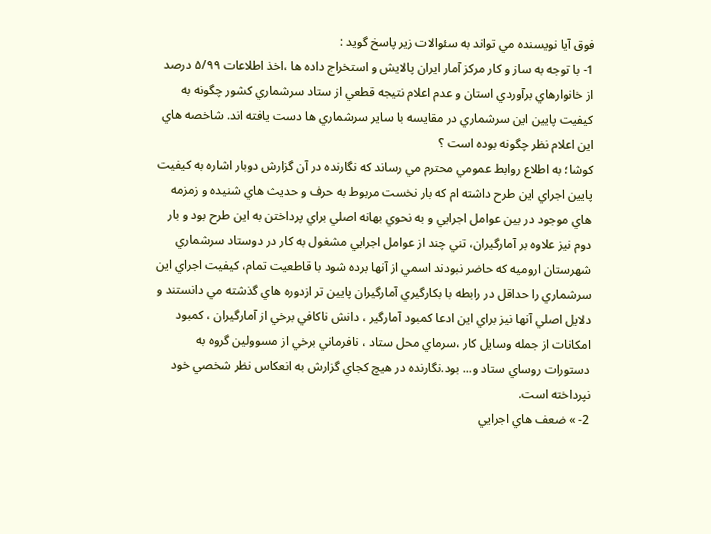فوق آيا نويسنده مي تواند به سئوالات زير پاسخ گويد :
1- با توجه به ساز و كار مركز آمار ايران پالايش و استخراج داده ها ،اخذ اطلاعات ۵/۹۹ درصد از خانوارهاي برآوردي استان و عدم اعلام نتيجه قطعي از ستاد سرشماري كشور چگونه به كيفيت پايين اين سرشماري در مقايسه با ساير سرشماري ها دست يافته اند. شاخصه هاي اين اعلام نظر چگونه بوده است ؟
كوشا؛ به اطلاع روابط عمومي محترم مي رساند كه نگارنده در آن گزارش دوبار اشاره به كيفيت پايين اجراي اين طرح داشته ام كه بار نخست مربوط به حرف و حديث هاي شنيده و زمزمه هاي موجود در بين عوامل اجرايي و به نحوي بهانه اصلي براي پرداختن به اين طرح بود و بار دوم نيز علاوه بر آمارگيران‌، تني چند از عوامل اجرايي مشغول به كار در دوستاد سرشماري شهرستان اروميه كه حاضر نبودند اسمي از آنها برده شود با قاطعيت تمام‌، كيفيت اجراي اين سرشماري را حداقل در رابطه با بكارگيري آمارگيران پايين تر ازدوره هاي گذشته مي دانستند و دلايل اصلي آنها نيز براي اين ادعا كمبود آمارگير ، دانش ناكافي برخي از آمارگيران ، كمبود امكانات از جمله وسايل كار ،‌سرماي محل ستاد ، نافرماني برخي از مسوولين گروه به دستورات روساي ستاد و... بود.نگارنده در هيچ كجاي گزارش به انعكاس نظر شخصي خود نپرداخته است.
2- » ضعف هاي اجرايي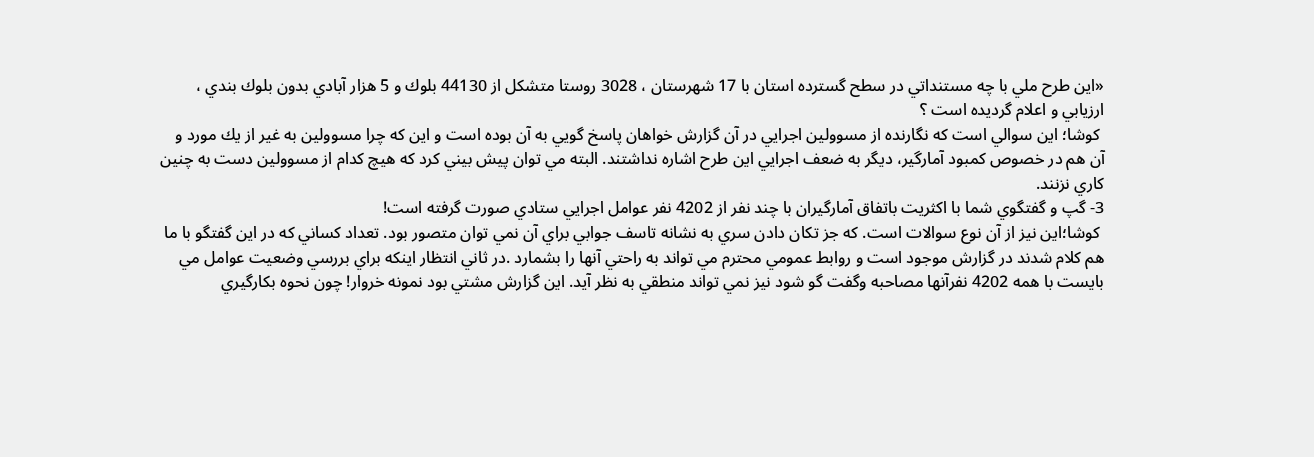«اين طرح ملي با چه مستنداتي در سطح گسترده استان با 17 شهرستان ، 3028 روستا متشكل از 44130 بلوك و 5 هزار آبادي بدون بلوك بندي ، ارزيابي و اعلام گرديده است ؟
 كوشا؛ اين سوالي است كه نگارنده از مسوولين اجرايي در آن گزارش خواهان پاسخ گويي به آن بوده است و اين كه چرا مسوولين به غير از يك مورد و آن هم در خصوص كمبود آمارگير، ديگر به ضعف اجرايي اين طرح اشاره نداشتند. البته مي توان پيش بيني كرد كه هيچ كدام از مسوولين دست به چنين كاري نزنند.
3- گپ و گفتگوي شما با اكثريت باتفاق آمارگيران با چند نفر از 4202 نفر عوامل اجرايي ستادي صورت گرفته است!
 كوشا؛اين نيز از آن نوع سوالات است. كه جز تكان دادن سري به نشانه تاسف جوابي براي آن نمي توان متصور بود. تعداد كساني كه در اين گفتگو با ما هم كلام شدند در گزارش موجود است و روابط عمومي محترم مي تواند به راحتي آنها را بشمارد .در ثاني انتظار اينكه براي بررسي وضعيت عوامل مي بايست با همه 4202 نفرآنها مصاحبه وگفت گو شود نيز نمي تواند منطقي به نظر آيد. اين گزارش مشتي بود نمونه خروار! چون نحوه بكارگيري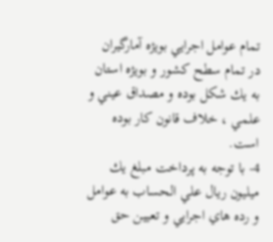تمام عوامل اجرايي بويژه آمارگيران در تمام سطح كشور و بويژه استان به يك شكل بوده و مصداق عيني و علمي ، خلاف قانون كار بوده است.
4- با توجه به پرداخت مبلغ يك ميليون ريال علي الحساب به عوامل و رده هاي اجرايي و تعيين حق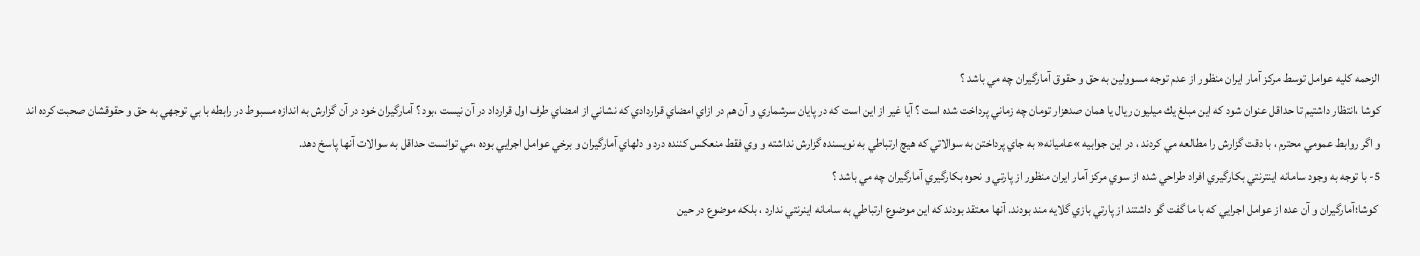الزحمه كليه عوامل توسط مركز آمار ايران منظور از عدم توجه مسوولين به حق و حقوق آمارگيران چه مي باشد ؟
كوشا ،انتظار داشتيم تا حداقل عنوان شود كه اين مبلغ يك ميليون ريال يا همان صدهزار تومان چه زماني پرداخت شده است ؟ آيا غير از اين است كه در پايان سرشماري و آن هم در ازاي امضاي قراردادي كه نشاني از امضاي طرف اول قرارداد در آن نيست ،بود ؟ آمارگيران خود در آن گزارش به اندازه مسبوط در رابطه با بي توجهي به حق و حقوقشان صحبت كرده اند و اگر روابط عمومي محترم ، با دقت گزارش را مطالعه مي كردند ، در اين جوابيه »عاميانه« به جاي پرداختن به سوالاتي كه هيچ ارتباطي به نويسنده گزارش نداشته و وي فقط منعكس كننده درد و دلهاي آمارگيران و برخي عوامل اجرايي بوده ،مي توانست حداقل به سوالات آنها پاسخ دهد.
5- با توجه به وجود سامانه اينترنتي بكارگيري افراد طراحي شده از سوي مركز آمار ايران منظور از پارتي و نحوه بكارگيري آمارگيران چه مي باشد ؟
 كوشا؛آمارگيران و آن عده از عوامل اجرايي كه با ما گفت گو داشتند از پارتي بازي گلايه مند بودند. آنها معتقد بودند كه اين موضوع ارتباطي به سامانه اينرنتي ندارد ، بلكه موضوع در حين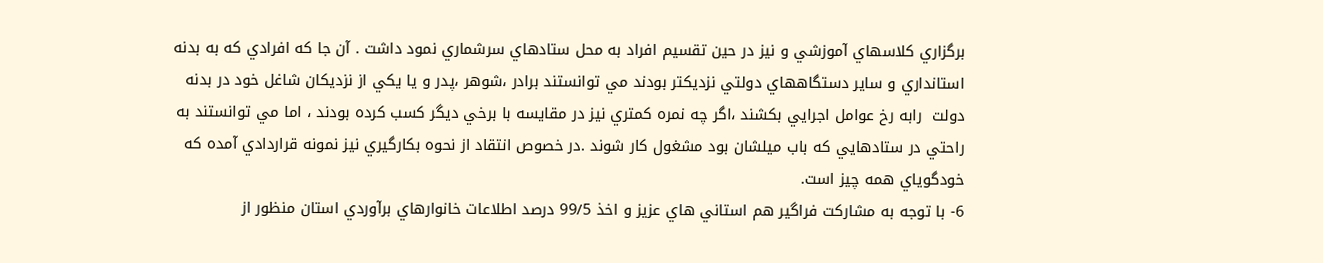برگزاري كلاسهاي آموزشي و نيز در حين تقسيم افراد به محل ستادهاي سرشماري نمود داشت . آن جا كه افرادي كه به بدنه استانداري و ساير دستگاههاي دولتي نزديكتر بودند مي توانستند برادر ،‌شوهر ،پدر و يا يكي از نزديكان شاغل خود در بدنه دولت  رابه رخ عوامل اجرايي بكشند ،‌اگر چه نمره كمتري نيز در مقايسه با برخي ديگر كسب كرده بودند ،‌ اما مي توانستند به راحتي در ستادهايي كه باب ميلشان بود مشغول كار شوند .در خصوص انتقاد از نحوه بكارگيري نيز نمونه قراردادي آمده كه خودگوياي همه چيز است.
6- با توجه به مشاركت فراگير هم استاني هاي عزيز و اخذ 99/5 درصد اطلاعات خانوارهاي برآوردي استان منظور از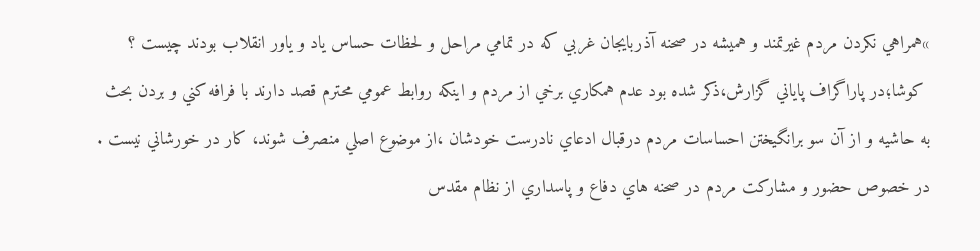»همراهي نكردن مردم غيرتمند و هميشه در صحنه آذربايجان غربي كه در تمامي مراحل و لحظات حساس ياد و ياور انقلاب بودند چيست ؟
 كوشا؛در پاراگراف پاياني گزارش،ذكر شده بود عدم همكاري برخي از مردم و اينكه روابط عمومي محترم قصد دارند با فرافه كني و بردن بحث به حاشيه و از آن سو برانگيختن احساسات مردم درقبال ادعاي نادرست خودشان ،‌از موضوع اصلي منصرف شوند‌، كار در خورشاني نيست . در خصوص حضور و مشاركت مردم در صحنه هاي دفاع و پاسداري از نظام مقدس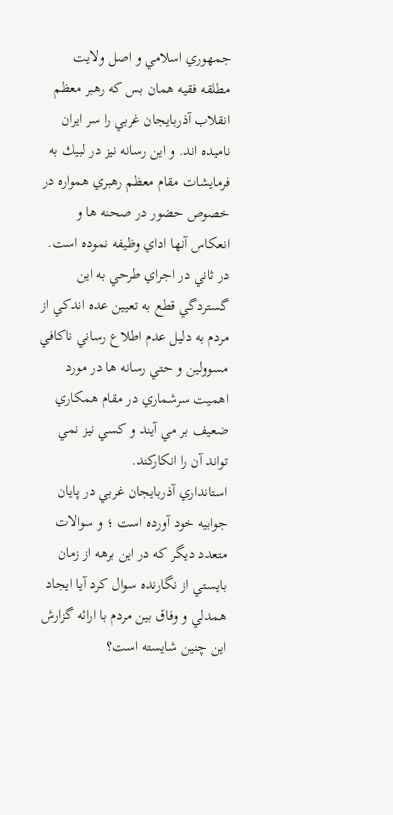جمهوري اسلامي و اصل ولايت  مطلقه فقيه همان بس كه رهبر معظم انقلاب آذربايجان غربي را سر ايران ناميده اند. و اين رسانه نيز در لبيك به فرمايشات مقام معظم رهبري همواره در خصوص حضور در صحنه ها و انعكاس آنها اداي وظيفه نموده است.
در ثاني در اجراي طرحي به اين گستردگي قطع به تعيين عده اندكي از مردم به دليل عدم اطلاع رساني ناكافي مسوولين و حتي رسانه ها در مورد اهميت سرشماري در مقام همكاري ضعيف بر مي آيند و كسي نيز نمي تواند آن را انكاركند.
استانداري آذربايجان غربي در پايان جوابيه خود آورده است ؛ و سوالات متعدد ديگر كه در اين برهه از زمان بايستي از نگارنده سوال كرد آيا ايجاد همدلي و وفاق بين مردم با ارائه گزارش اين چنين شايسته است؟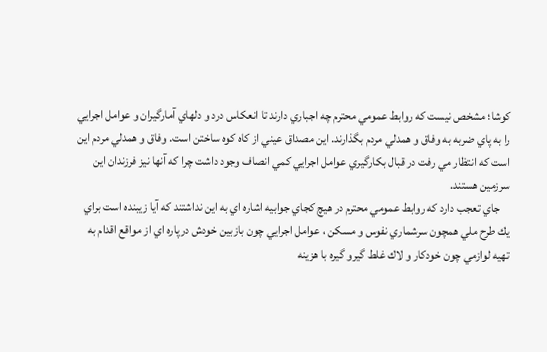كوشا؛ مشخص نيست كه روابط عمومي محترم چه اجباري دارند تا انعكاس درد و دلهاي آمارگيران و عوامل اجرايي را به پاي ضربه به وفاق و همدلي مردم بگذارند. اين مصداق عيني از كاه كوه ساختن است. وفاق و همدلي مردم اين است كه انتظار مي رفت در قبال بكارگيري عوامل اجرايي كمي انصاف وجود داشت چرا كه آنها نيز فرزندان اين سرزمين هستند.
    جاي تعجب دارد كه روابط عمومي محترم در هيچ كجاي جوابيه اشاره اي به اين نداشتند كه آيا زيبنده است براي يك طرح ملي همچون سرشماري نفوس و مسكن ، عوامل اجرايي چون بازبين خودش درپاره اي از مواقع اقدام به تهيه لوازمي چون خودكار و لاك غلط گيرو گيره با هزينه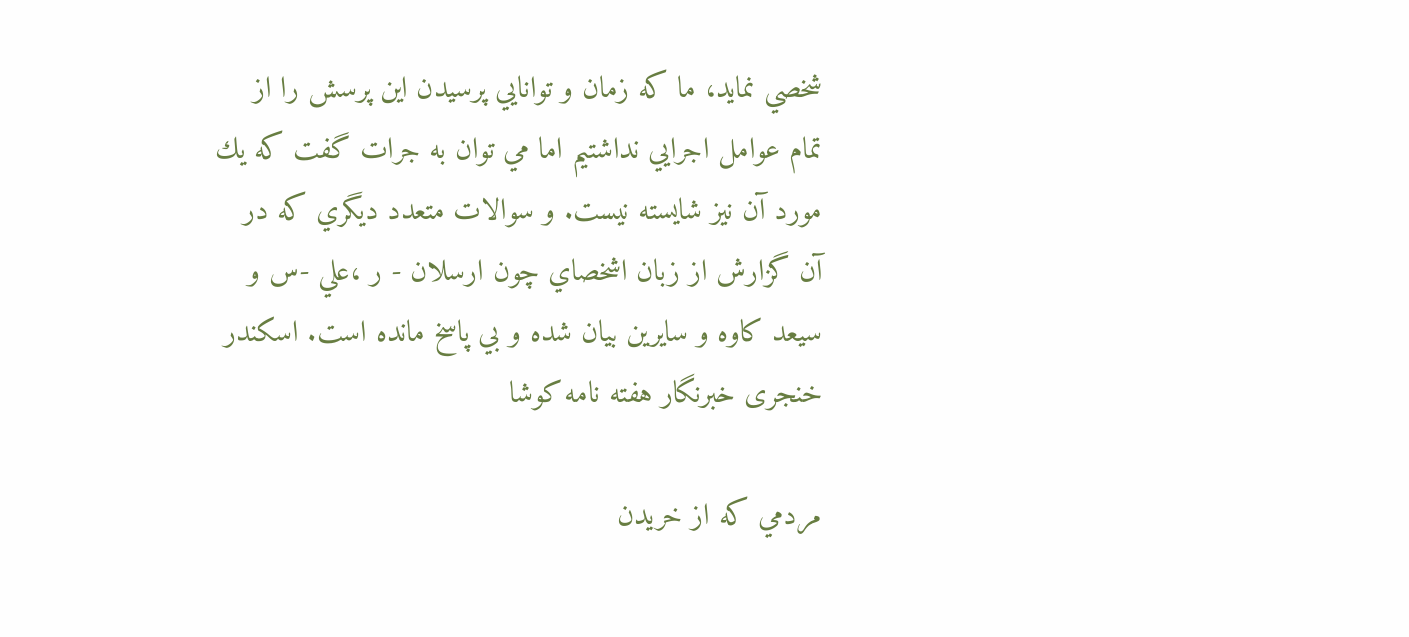شخصي نمايد‌، ما كه زمان و توانايي پرسيدن اين پرسش را از تمام عوامل اجرايي نداشتيم اما مي توان به جرات گفت كه يك مورد آن نيز شايسته نيست. و سوالات متعدد ديگري كه در آن گزارش از زبان اشخصاي چون ارسلان - ر ،‌علي -س و سيعد كاوه و سايرين بيان شده و بي پاسخ مانده است. اسکندر خنجری خبرنگار هفته نامه کوشا

مردمي كه از خريدن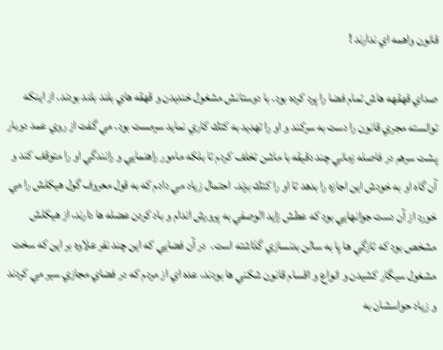قانون واهمه اي ندارند !

صداي قهقهه هاش تمام فضا را پرد كرده بود. با دوستانش مشغول خنديدن و قهقه هاي بلند بلند بودند. از اينكه توانسته مجري قانون را دست به سركند و او را تهديد به كتك كاري نمايد سرمست بود. مي گفت از روي عمد دوبار پشت سرهم در فاصله زماني چند دقيقه با ماشن تخلف كردم تا بلكه مامور راهنمايي و رانندگي او را متوقف كند و آن گاه او به خودش اين اجازه را بدهد تا او را كتك بزند. احتمال زياد مي دادم كه به قول معروف گول هيكلش را مي خورد از آن دست جوانهايي بود كه عطش زايد الوصفي به پرورش اندام و باد كردن عضله ها دارند، از هيكلش مشخص بود كه تازگي ها پا به سالن بدنسازي گذاشته است.  در آن فضايي كه اين چند نفر علاوه بر اين كه سخت مشغول سيگار كشيدن و انواع و اقسام قانون شكني ها بودند‌، عده اي از مردم كه در فضاي مجازي سير مي كردند و زياد حواسشان به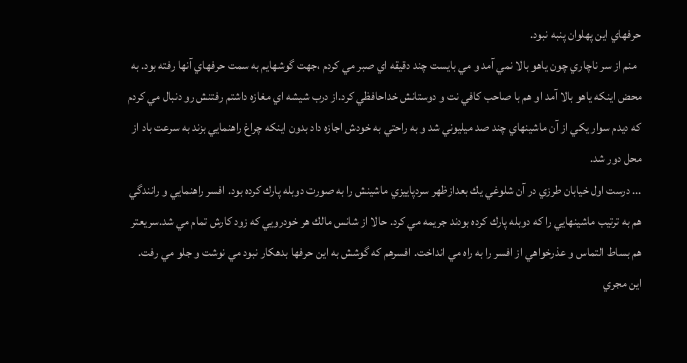حرفهاي اين پهلوان پنبه نبود.
  منم از سر ناچاري چون ياهو بالا نمي آمد و مي بايست چند دقيقه اي صبر مي كردم ،جهت گوشهايم به سمت حرفهاي آنها رفته بود. به محض اينكه ياهو بالا آمد او هم با صاحب كافي نت و دوستانش خداحافظي كرد.از درب شيشه اي مغازه داشتم رفتنش رو دنبال مي كردم كه ديدم سوار يكي از آن ماشينهاي چند صد ميليوني شد و به راحتي به خودش اجازه داد بدون اينكه چراغ راهنمايي بزند به سرعت باد از محل دور شد.
... درست اول خيابان طرزي در آن شلوغي يك بعدازظهر سردپاييزي ماشينش را به صورت دوبله پارك كرده بود. افسر راهنمايي و رانندگي هم به ترتيب ماشينهايي را كه دوبله پارك كرده بودند جريمه مي كرد. حالا از شانس مالك هر خودرويي كه زود كارش تمام مي شد.سريعتر هم بساط التماس و عذرخواهي از افسر را به راه مي انداخت. افسرهم كه گوشش به اين حرفها بدهكار نبود مي نوشت و جلو مي رفت. اين مجري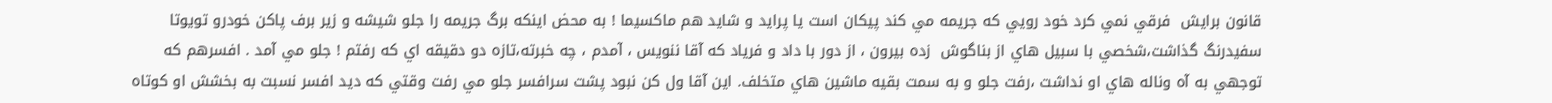قانون برايش  فرقي نمي كرد خود رويي كه جريمه مي كند پيكان است يا پرايد و شايد هم ماكسيما ! به محض اينكه برگ جريمه را جلو شيشه و زير برف پاكن خودرو تويوتا سفيدرنگ گذاشت،شخصي با سبيل هاي از بناگوش  زده بيرون ، از دور با داد و فرياد كه آقا ننويس ، آمدم ، چه خبرته،تازه دو دقيقه اي كه رفتم ! جلو مي آمد . افسرهم كه توجهي به آه وناله هاي او نداشت ،‌رفت جلو و به سمت بقيه ماشين هاي متخلف. اين آقا ول كن نبود پشت سرافسر جلو مي رفت وقتي كه ديد افسر نسبت به بخشش او كوتاه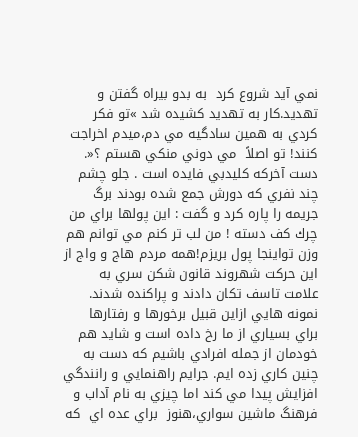نمي آيد شروع كرد  به بدو بيراه گفتن و تهديد.كار به تهديد كشيده شد »تو فكر كردي به همين سادگيه مي دم،ميدم اخراجت كنند! تو اصلاً  مي دوني منكي هستم ؟«. دست آخركه كليدبي فايده است . جلو چشم چند نفري كه دورش جمع شده بودند برگ جريمه را پاره كرد و گفت : اين پولها براي من چرك كف دسته ! من لب تر كنم مي توانم هم وزن تواينجا پول بريزم!همه مردم هاج و واج از اين حركت شهروند قانون شكن سري به علامت تاسف تكان دادند و پراكنده شدند. نمونه هايي ازاين قبيل برخورها و رفتارها براي بسياري از ما رخ داده است و شايد هم خودمان از جمله افرادي باشيم كه دست به چنين كاري زده ايم. جرايم راهنمايي و رانندگي افزايش پيدا مي كند اما چيزي به نام آداب و فرهنگ ماشين سواري،هنوز  براي عده اي  كه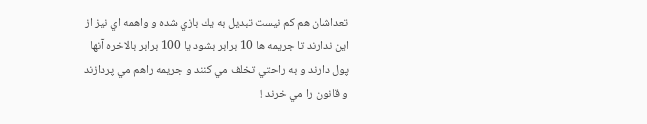تعداشان هم كم نيست تبديل به يك بازي شده و واهمه اي نيز از اين ندارند تا جريمه ها 10 برابر بشود يا 100 برابر بالاخره آنها پول دارند و به راحتي تخلف مي كنند و جريمه راهم مي پردازند و قانون را مي خرند !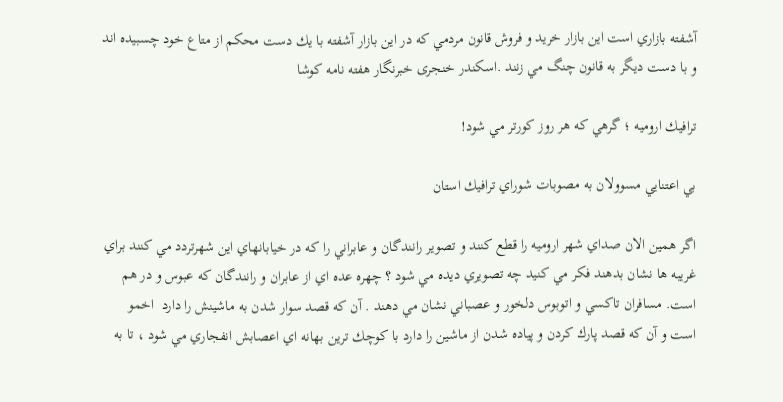آشفته بازاري است اين بازار خريد و فروش قانون مردمي كه در اين بازار آشفته با يك دست محكم از متاع خود چسبيده اند و با دست ديگر به قانون چنگ مي زنند .اسکندر خنجری خبرنگار هفته نامه کوشا

ترافيك اروميه ؛ گرهي كه هر روز كورتر مي شود!

بي اعتنايي مسوولان به مصوبات شوراي ترافيك استان

اگر همين الان صداي شهر اروميه را قطع كنند و تصوير رانندگان و عابراني را كه در خيابانهاي اين شهرتردد مي كنند براي غريبه ها نشان بدهند فكر مي كنيد چه تصويري ديده مي شود ؟ چهره عده اي از عابران و رانندگان كه عبوس و در هم است. مسافران تاكسي و اتوبوس دلخور و عصباني نشان مي دهند . آن كه قصد سوار شدن به ماشينش را دارد  اخمو است و آن كه قصد پارك كردن و پياده شدن از ماشين را دارد با كوچك ترين بهانه اي اعصابش انفجاري مي شود ، تا به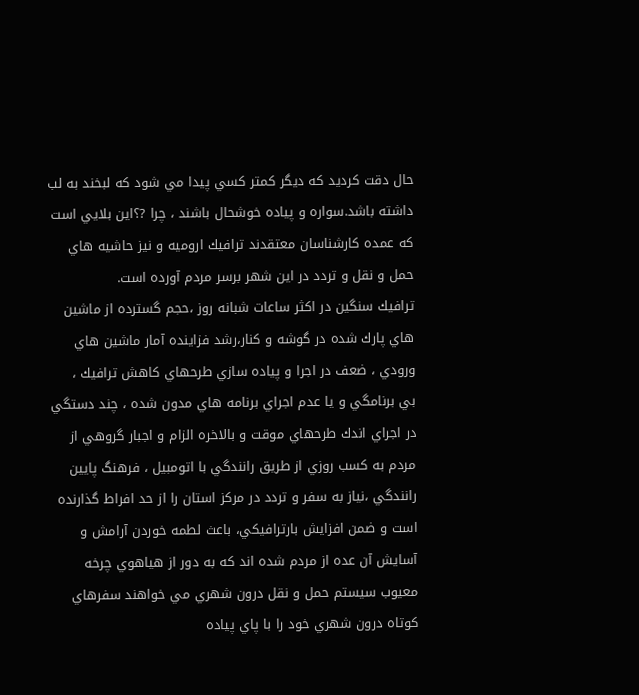حال دقت كرديد كه ديگر كمتر كسي پيدا مي شود كه لبخند به لب داشته باشد.سواره و پياده خوشحال باشند ، چرا ?؟اين بلايي است كه عمده كارشناسان معتقدند ترافيك اروميه و نيز حاشيه هاي حمل و نقل و تردد در اين شهر برسر مردم آورده است.
ترافيك سنگين در اكثر ساعات شبانه روز ،حجم گسترده از ماشين هاي پارك شده در گوشه و كنار،رشد فزاينده آمار ماشين هاي ورودي ، ضعف در اجرا و پياده سازي طرحهاي كاهش ترافيك ،           بي برنامگي و يا عدم اجراي برنامه هاي مدون شده ، چند دستگي در اجراي اندك طرحهاي موقت و بالاخره الزام و اجبار گروهي از مردم به كسب روزي از طريق رانندگي با اتومبيل ، فرهنگ پايين رانندگي ،نياز به سفر و تردد در مركز استان را از حد افراط گذارنده است و ضمن افزايش بارترافيكي، باعث لطمه خوردن آرامش و آسايش آن عده از مردم شده اند كه به دور از هياهوي چرخه معيوب سيستم حمل و نقل درون شهري مي خواهند سفرهاي كوتاه درون شهري خود را با پاي پياده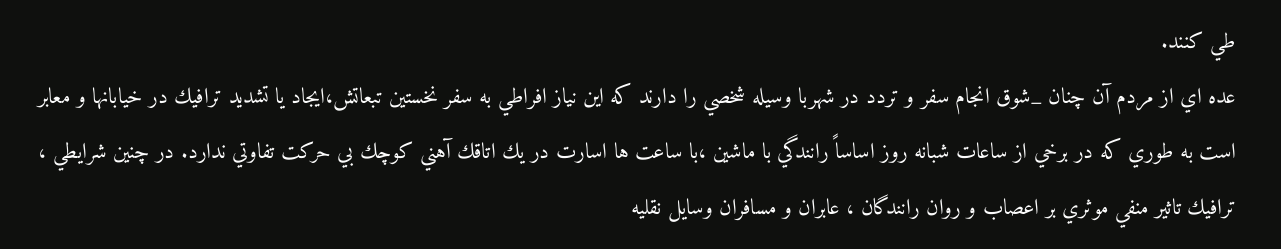طي كنند.
عده اي از مردم آن چنان _شوق انجام سفر و تردد در شهربا وسيله شخصي را دارند كه اين نياز افراطي به سفر نخستين تبعاتش،ايجاد يا تشديد ترافيك در خيابانها و معابر است به طوري كه در برخي از ساعات شبانه روز اساساً رانندگي با ماشين ،با ساعت ها اسارت در يك اتاقك آهني كوچك بي حركت تفاوتي ندارد. در چنين شرايطي ، ترافيك تاثير منفي موثري بر اعصاب و روان رانندگان ، عابران و مسافران وسايل نقليه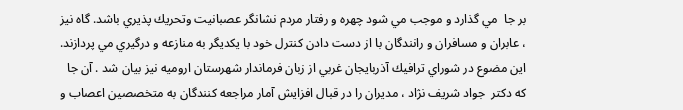بر جا  مي گذارد و موجب مي شود چهره و رفتار مردم نشانگر عصبانيت وتحريك پذيري باشد. گاه نيز ، عابران و مسافران و رانندگان با از دست دادن كنترل خود با يكديگر به منازعه و درگيري مي پردازند.
اين مضوع در شوراي ترافيك آذربايجان غربي از زبان فرماندار شهرستان اروميه نيز بيان شد . آن جا كه دكتر  جواد شريف نژاد ، مديران را در قبال افزايش آمار مراجعه كنندگان به متخصصين اعصاب و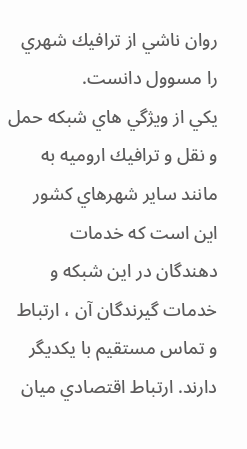روان ناشي از ترافيك شهري را مسوول دانست.
يكي از ويژگي هاي شبكه حمل و نقل و ترافيك اروميه به مانند ساير شهرهاي كشور اين است كه خدمات دهندگان در اين شبكه و خدمات گيرندگان آن ، ارتباط و تماس مستقيم با يكديگر دارند. ارتباط اقتصادي ميان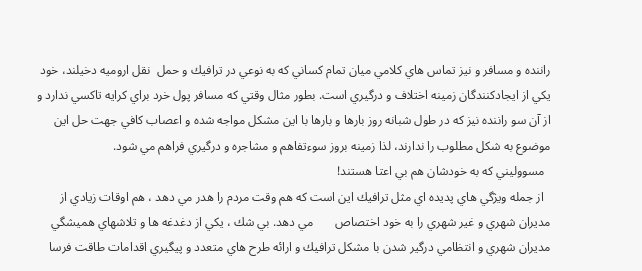راننده و مسافر و نيز تماس هاي كلامي ميان تمام كساني كه به نوعي در ترافيك و حمل  نقل اروميه دخيلند‌، خود يكي از ايجادكنندگان زمينه اختلاف و درگيري است. بطور مثال وقتي كه مسافر پول خرد براي كرايه تاكسي ندارد و از آن سو راننده نيز كه در طول شبانه روز بارها و بارها با اين مشكل مواجه شده و اعصاب كافي جهت حل اين موضوع به شكل مطلوب را ندارند‌، لذا زمينه بروز سوءتفاهم و مشاجره و درگيري فراهم مي شود.
  مسووليني كه به خودشان هم بي اعتا هستند!
  از جمله ويژگي هاي پديده اي مثل ترافيك اين است كه هم وقت مردم را هدر مي دهد ، هم اوقات زيادي از مديران شهري و غير شهري را به خود اختصاص       مي دهد. بي شك ، يكي از دغدغه ها و تلاشهاي هميشگي مديران شهري و انتظامي درگير شدن با مشكل ترافيك و ارائه طرح هاي متعدد و پيگيري اقدامات طاقت فرسا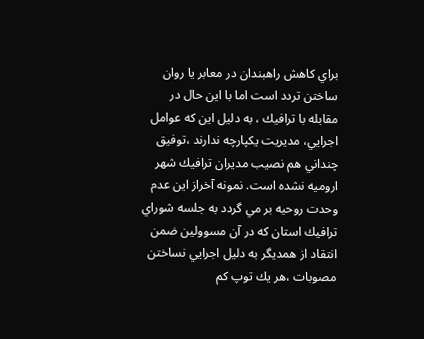براي كاهش راهبندان در معابر يا روان ساختن تردد است اما با اين حال در مقابله با ترافيك ، به دليل اين كه عوامل اجرايي، مديريت يكپارچه ندارند ،توفيق چنداني هم نصيب مديران ترافيك شهر اروميه نشده است. نمونه آخراز اين عدم وحدت روحيه بر مي گردد به جلسه شوراي ترافيك استان كه در آن مسوولين ضمن انتقاد از همديگر به دليل اجرايي نساختن مصوبات ،هر يك توپ كم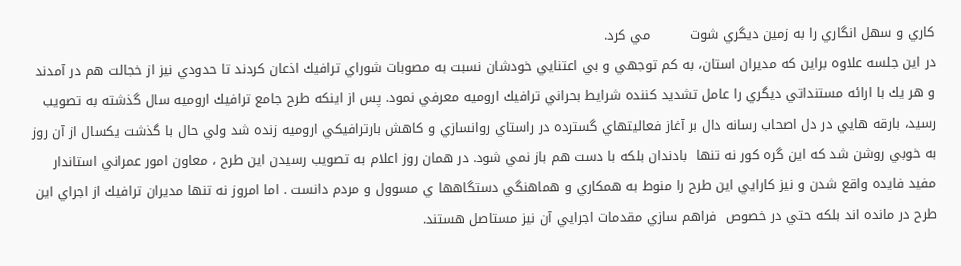كاري و سهل انگاري را به زمين ديگري شوت         مي كرد.
در اين جلسه علاوه براين كه مديران استان‌، به كم توجهي و بي اعتنايي خودشان نسبت به مصوبات شوراي ترافيك اذعان كردند تا حدودي نيز از خجالت هم در آمدند و هر يك با ارائه مستنداتي ديگري را عامل تشديد كننده شرايط بحراني ترافيك اروميه معرفي نمود. پس از اينكه طرح جامع ترافيك اروميه سال گذشته به تصويب رسيد، بارقه هايي در دل اصحاب رسانه دال بر آغاز فعاليتهاي گسترده در راستاي روانسازي و كاهش بارترافيكي اروميه زنده شد ولي حال با گذشت يكسال از آن روز به خوبي روشن شد كه اين گره كور نه تنها  بادندان بلكه با دست هم باز نمي شود. در همان روز اعلام به تصويب رسيدن اين طرح ، معاون امور عمراني استاندار مفيد فايده واقع شدن و نيز كارايي اين طرح را منوط به همكاري و هماهنگي دستگاهها ي ‌مسوول و مردم دانست . اما امروز نه تنها مديران ترافيك از اجراي اين طرح در مانده اند بلكه حتي در خصوص  فراهم سازي مقدمات اجرايي آن نيز مستاصل هستند.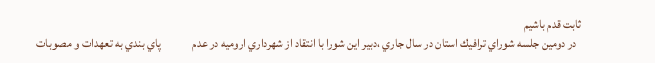ثابت قدم باشيم
  در دومين جلسه شوراي ترافيك استان در سال جاري ،دبير اين شورا با انتقاد از شهرداري اروميه در عدم             پاي بندي به تعهدات و مصوبات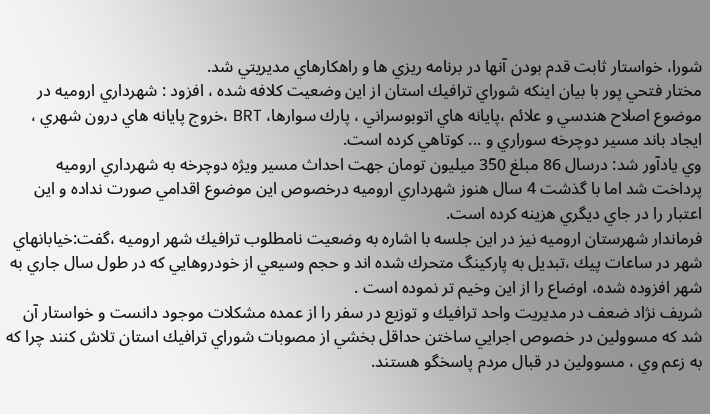شورا‌، خواستار ثابت قدم بودن آنها در برنامه ريزي ها و راهكارهاي مديريتي شد.
مختار فتحي پور با بيان اينكه شوراي ترافيك استان از اين وضعيت كلافه شده ، افزود : شهرداري اروميه در موضوع اصلاح هندسي و علائم ،پايانه هاي اتوبوسراني ، پارك سوارها‌، BRT ،خروج پايانه هاي درون شهري ، ايجاد باند مسير دوچرخه سوراري و ... كوتاهي كرده است.
وي يادآور شد: درسال 86 مبلغ 350 ميليون تومان جهت احداث مسير ويژه دوچرخه به شهرداري اروميه پرداخت شد اما با گذشت 4 سال هنوز شهرداري اروميه درخصوص اين موضوع اقدامي صورت نداده و اين اعتبار را در جاي ديگري هزينه كرده است.
فرماندار شهرستان اروميه نيز در اين جلسه با اشاره به وضعيت نامطلوب ترافيك شهر اروميه ،گفت:خيابانهاي شهر در ساعات پيك ،تبديل به پاركينگ متحرك شده اند و حجم وسيعي از خودروهايي كه در طول سال جاري به شهر افزوده شده‌، اوضاع را از اين وخيم تر نموده است .
شريف نژاد ضعف در مديريت واحد ترافيك و توزيع در سفر را از عمده مشكلات موجود دانست و خواستار آن شد كه مسوولين در خصوص اجرايي ساختن حداقل بخشي از مصوبات شوراي ترافيك استان تلاش كنند چرا كه به زعم وي ، مسوولين در قبال مردم پاسخگو هستند.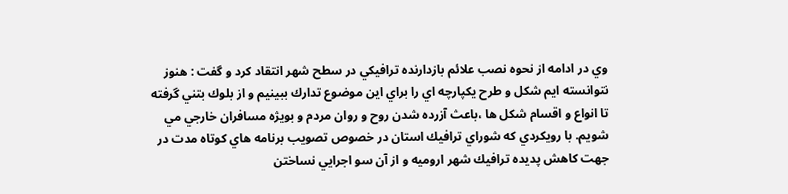وي در ادامه از نحوه نصب علائم بازدارنده ترافيكي در سطح شهر انتقاد كرد و گفت : هنوز نتوانسته ايم شكل و طرح يكپارچه اي را براي اين موضوع تدارك ببينيم و از بلوك بتني گرفته تا انواع و اقسام شكل ها ،باعث آزرده شدن روح و روان مردم و بويژه مسافران خارجي مي شويم. با رويكردي كه شوراي ترافيك استان در خصوص تصويب برنامه هاي كوتاه مدت در جهت كاهش پديده ترافيك شهر اروميه و از آن سو اجرايي نساختن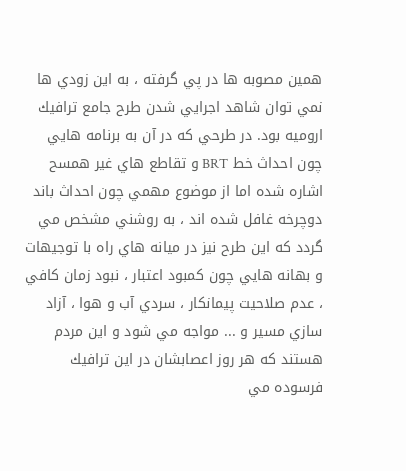همين مصوبه ها در پي گرفته ، به اين زودي ها نمي توان شاهد اجرايي شدن طرح جامع ترافيك اروميه بود. در طرحي كه در آن به برنامه هايي چون احداث خط BRT و تقاطع هاي غير همسح اشاره شده اما از موضوع مهمي چون احداث باند دوچرخه غافل شده اند ، به روشني مشخص مي گردد كه اين طرح نيز در ميانه هاي راه با توجيهات و بهانه هايي چون كمبود اعتبار ، نبود زمان كافي ، عدم صلاحيت پيمانكار ، سردي آب و هوا ، آزاد سازي مسير و ... مواجه مي شود و اين مردم هستند كه هر روز اعصابشان در اين ترافيك فرسوده مي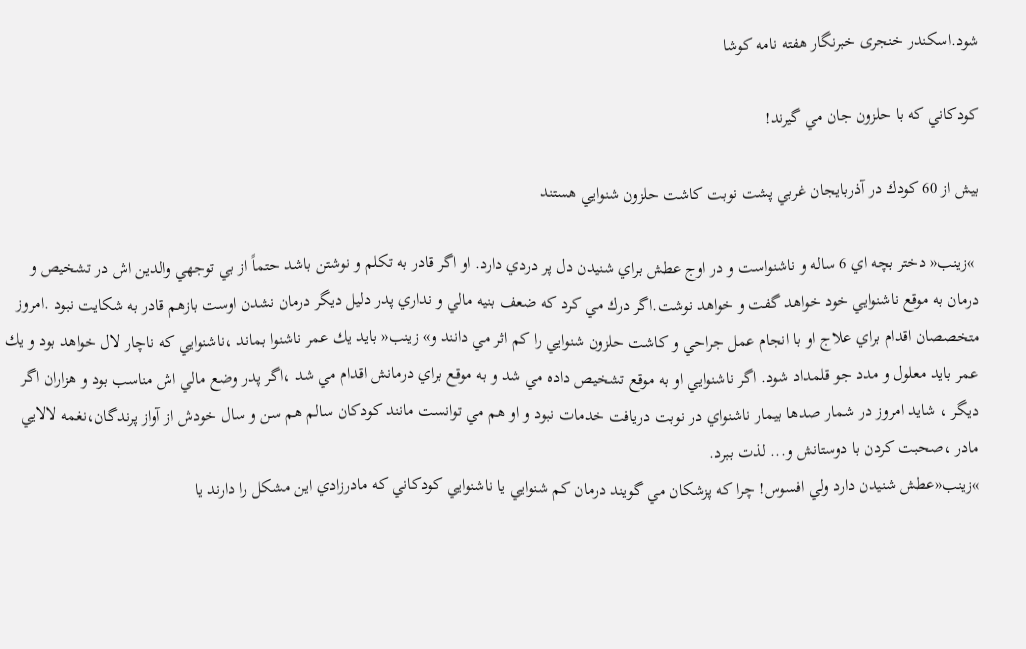شود.اسکندر خنجری خبرنگار هفته نامه کوشا

كودكاني كه با حلزون جان مي گيرند!

بيش از 60 كودك در آذربايجان غربي پشت نوبت كاشت حلزون شنوايي هستند

 »زينب« دختر بچه اي 6 ساله و ناشنواست و در اوج عطش براي شنيدن دل پر دردي دارد. او اگر قادر به تكلم و نوشتن باشد حتماً از بي توجهي والدين اش در تشخيص و درمان به موقع ناشنوايي خود خواهد گفت و خواهد نوشت.اگر درك مي كرد كه ضعف بنيه مالي و نداري پدر دليل ديگر درمان نشدن اوست بازهم قادر به شكايت نبود .امروز متخصصان اقدام براي علاج او با انجام عمل جراحي و كاشت حلزون شنوايي را كم اثر مي دانند و» زينب« بايد يك عمر ناشنوا بماند ،‌ناشنوايي كه ناچار لال خواهد بود و يك عمر بايد معلول و مدد جو قلمداد شود. اگر ناشنوايي او به موقع تشخيص داده مي شد و به موقع براي درمانش اقدام مي شد ،اگر پدر وضع مالي اش مناسب بود و هزاران اگر ديگر ، شايد امروز در شمار صدها بيمار ناشنواي در نوبت دريافت خدمات نبود و او هم مي توانست مانند كودكان سالم هم سن و سال خودش از آواز پرندگان‌،‌نغمه لالايي مادر ،‌صحبت كردن با دوستانش و... لذت ببرد.
»زينب«عطش شنيدن دارد ولي افسوس! چرا كه پزشكان مي گويند درمان كم شنوايي يا ناشنوايي كودكاني كه مادرزادي اين مشكل را دارند يا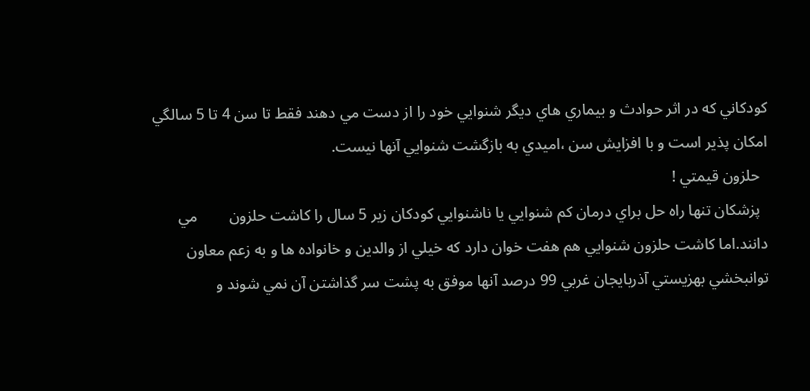كودكاني كه در اثر حوادث و بيماري هاي ديگر شنوايي خود را از دست مي دهند فقط تا سن 4 تا 5 سالگي امكان پذير است و با افزايش سن ،اميدي به بازگشت شنوايي آنها نيست.
  حلزون قيمتي !
  پزشكان تنها راه حل براي درمان كم شنوايي يا ناشنوايي كودكان زير 5 سال را كاشت حلزون        مي دانند.اما كاشت حلزون شنوايي هم هفت خوان دارد كه خيلي از والدين و خانواده ها و به زعم معاون توانبخشي بهزيستي آذربايجان غربي 99 درصد آنها موفق به پشت سر گذاشتن آن نمي شوند و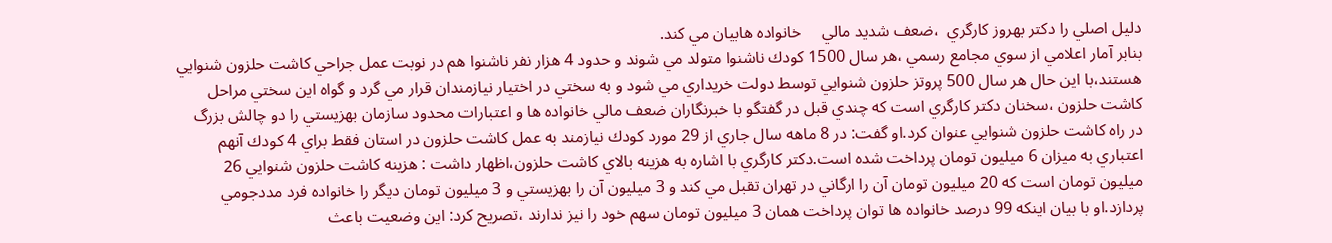دليل اصلي را دكتر بهروز كارگري  ،‌ضعف شديد مالي     خانواده هابيان مي كند.
بنابر آمار اعلامي از سوي مجامع رسمي ،‌هر سال 1500 كودك ناشنوا متولد مي شوند و حدود 4 هزار نفر ناشنوا هم در نوبت عمل جراحي كاشت حلزون شنوايي هستند‌،‌با اين حال هر سال 500 پروتز حلزون شنوايي توسط دولت خريداري مي شود و به سختي در اختيار نيازمندان قرار مي گرد و گواه اين سختي مراحل كاشت حلزون ،سخنان دكتر كارگري است كه چندي قبل در گفتگو با خبرنگاران ضعف مالي خانواده ها و اعتبارات محدود سازمان بهزيستي را دو چالش بزرگ در راه كاشت حلزون شنوايي عنوان كرد.او گفت: در 8 ماهه سال جاري از 29 مورد كودك نيازمند به عمل كاشت حلزون در استان فقط براي 4 كودك آنهم اعتباري به ميزان 6 ميليون تومان پرداخت شده است.دكتر كارگري با اشاره به هزينه بالاي كاشت حلزون‌،اظهار داشت : هزينه كاشت حلزون شنوايي 26 ميليون تومان است كه 20 ميليون تومان آن را ارگاني در تهران تقبل مي كند و 3 ميليون آن را بهزيستي و 3 ميليون تومان ديگر را خانواده فرد مددجومي پردازد.او با بيان اينكه 99 درصد خانواده ها توان پرداخت همان 3 ميليون تومان سهم خود را نيز ندارند ،‌تصريح كرد: اين وضعيت باعث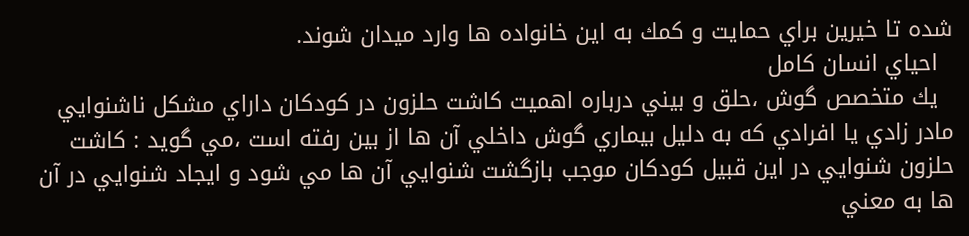شده تا خيرين براي حمايت و كمك به اين خانواده ها وارد ميدان شوند.
  احياي انسان كامل
  يك متخصص گوش ،حلق و بيني درباره اهميت كاشت حلزون در كودكان داراي مشكل ناشنوايي مادر زادي يا افرادي كه به دليل بيماري گوش داخلي آن ها از بين رفته است ،مي گويد : كاشت حلزون شنوايي در اين قبيل كودكان موجب بازگشت شنوايي آن ها مي شود و ايجاد شنوايي در آن ها به معني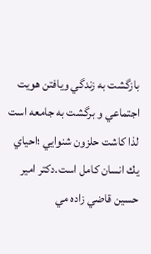بازگشت به زندگي ويافتن هويت اجتماعي و برگشت به جامعه است لذا كاشت حلزون شنوايي ؛‌احياي يك انسان كامل است.دكتر امير حسين قاضي زاده مي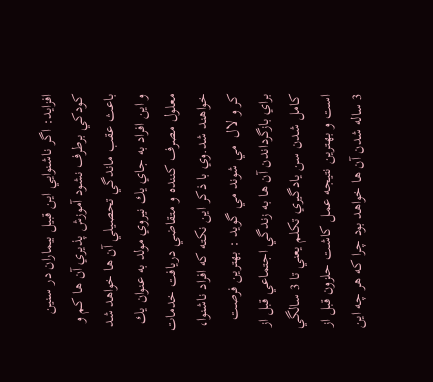افزايد: اگر ناشنوايي اين قبيل بيماران در سنين كودكي برطرف نشود آموزش پذيري آن ها كم و باعث عقب ماندگي تحصيلي آن ها خواهد شد و اين افراد به جاي يك نيروي مولد به عنوان يك معلول مصرف كننده و متقاضي دريافت خدمات خواهند شد.وي با ذكر اين نكته كه افراد ناشنوا، كر و لال  مي شوند مي گويد : بهترين فرصت براي بازگرداندن آن ها به زندگي اجتماعي قبل از كامل شدن سن يادگيري تكلم يعني تا 3 سالگي است و بهترين نتيجه عمل كاشت حلزون قبل از 3 ساله شدن آن ها خواهد بود چرا كه هر چه اين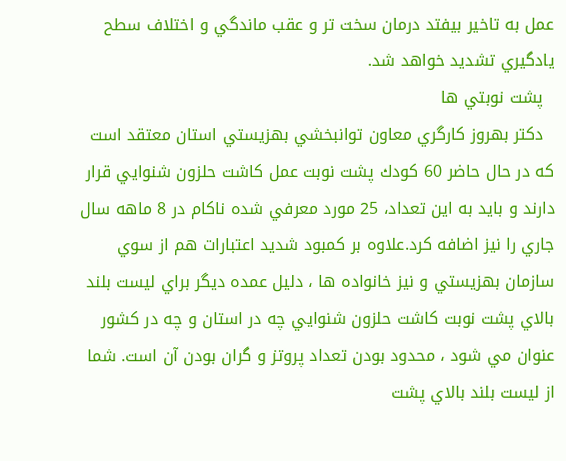عمل به تاخير بيفتد درمان سخت تر و عقب ماندگي و اختلاف سطح يادگيري تشديد خواهد شد.
  پشت نوبتي ها
  دكتر بهروز كارگري معاون توانبخشي بهزيستي استان معتقد است كه در حال حاضر 60 كودك پشت نوبت عمل كاشت حلزون شنوايي قرار دارند و بايد به اين تعداد‌، 25 مورد معرفي شده ناكام در 8 ماهه سال جاري را نيز اضافه كرد.علاوه بر كمبود شديد اعتبارات هم از سوي سازمان بهزيستي و نيز خانواده ها ، دليل عمده ديگر براي ليست بلند بالاي پشت نوبت كاشت حلزون شنوايي چه در استان و چه در كشور عنوان مي شود ، محدود بودن تعداد پروتز و گران بودن آن است. شما از ليست بلند بالاي پشت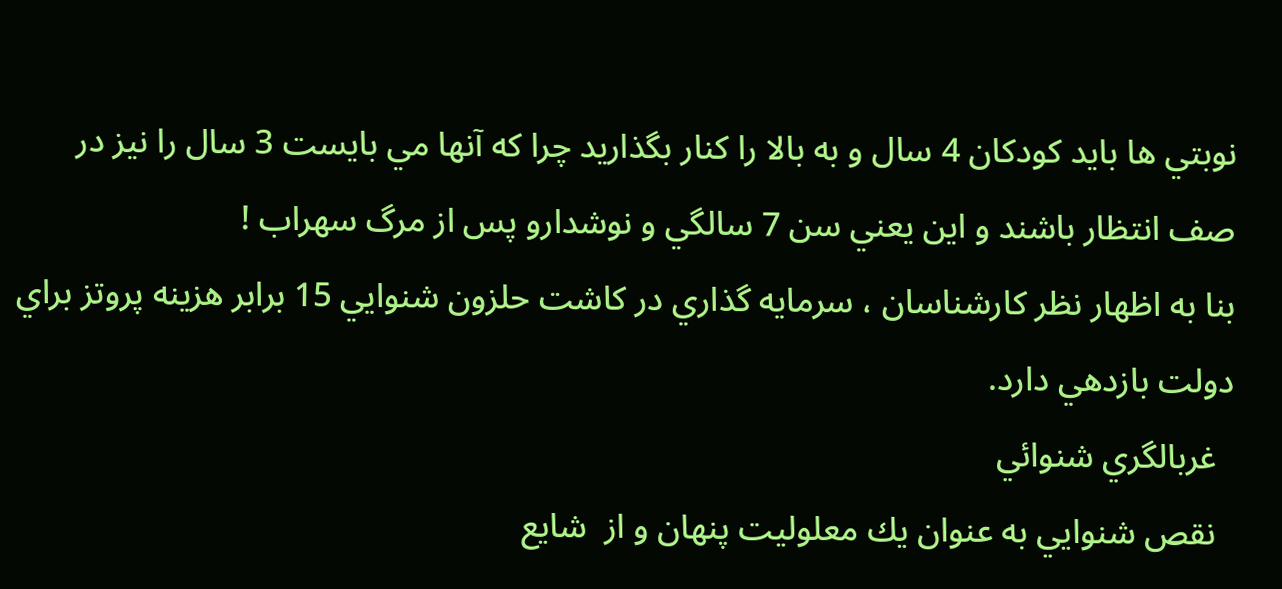نوبتي ها بايد كودكان 4 سال و به بالا را كنار بگذاريد چرا كه آنها مي بايست 3 سال را نيز در صف انتظار باشند و اين يعني سن 7 سالگي و نوشدارو پس از مرگ سهراب !
بنا به اظهار نظر كارشناسان ، سرمايه گذاري در كاشت حلزون شنوايي 15 برابر هزينه پروتز براي دولت بازدهي دارد.
  غربالگري شنوائي
  نقص شنوايي به عنوان يك معلوليت پنهان و از  شايع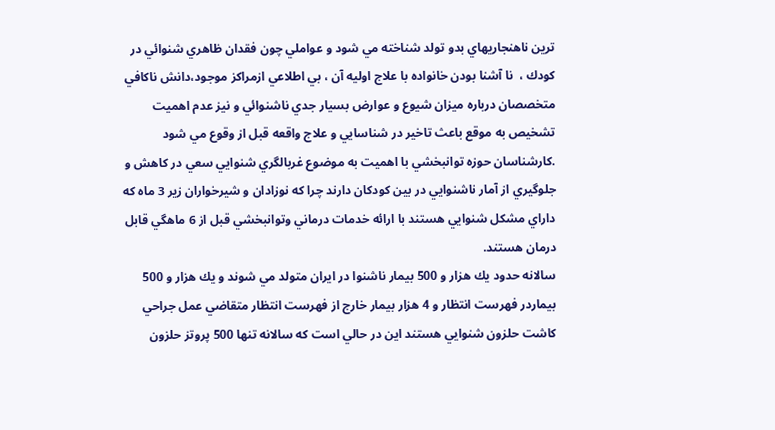ترين ناهنجاريهاي بدو تولد شناخته مي شود و عواملي چون فقدان ظاهري شنوائي در كودك ،  نا آشنا بودن خانواده با علاج اوليه آن ، بي اطلاعي ازمراكز موجود‌‌،دانش ناكافي متخصصان درباره ميزان شيوع و عوارض بسيار جدي ناشنوائي و نيز عدم اهميت تشخيص به موقع باعث تاخير در شناسايي و علاج واقعه قبل از وقوع مي شود .كارشناسان حوزه توانبخشي با اهميت به موضوع غربالگري شنوايي سعي در كاهش و جلوگيري از آمار ناشنوايي در بين كودكان دارند چرا كه نوزادان و شيرخواران زير 3 ماه كه داراي مشكل شنوايي هستند با ارائه خدمات درماني وتوانبخشي قبل از 6 ماهگي قابل درمان هستند.
سالانه حدود يك هزار و 500 بيمار ناشنوا در ايران متولد مي شوند و يك هزار و 500 بيماردر فهرست انتظار و 4 هزار بيمار خارج از فهرست انتظار متقاضي عمل جراحي كاشت حلزون شنوايي هستند اين در حالي است كه سالانه تنها 500 پروتز حلزون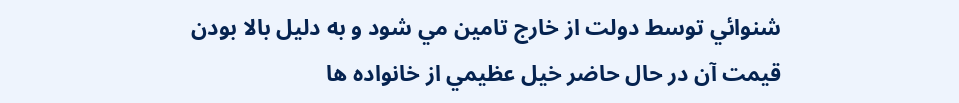شنوائي توسط دولت از خارج تامين مي شود و به دليل بالا بودن قيمت آن در حال حاضر خيل عظيمي از خانواده ها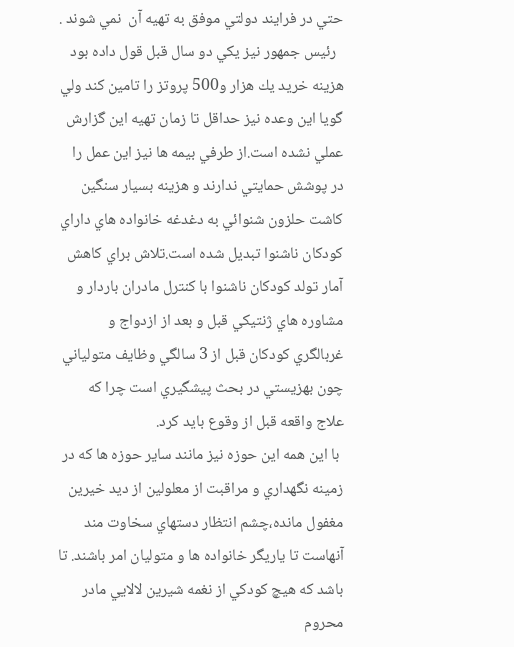حتي در فرايند دولتي موفق به تهيه آن  نمي شوند .
  رئيس جمهور نيز يكي دو سال قبل قول داده بود هزينه خريد يك هزار و500 پروتز را تامين كند ولي گويا اين وعده نيز حداقل تا زمان تهيه اين گزارش عملي نشده است.از طرفي بيمه ها نيز اين عمل را در پوشش حمايتي ندارند و هزينه بسيار سنگين كاشت حلزون شنوائي به دغدغه خانواده هاي داراي كودكان ناشنوا تبديل شده است.تلاش براي كاهش آمار تولد كودكان ناشنوا با كنترل مادران باردار و مشاوره هاي ژنتيكي قبل و بعد از ازدواج و غربالگري كودكان قبل از 3 سالگي وظايف متولياني چون بهزيستي در بحث پيشگيري است چرا كه علاج واقعه قبل از وقوع بايد كرد.
 با اين همه اين حوزه نيز مانند ساير حوزه ها كه در زمينه نگهداري و مراقبت از معلولين از ديد خيرين مغفول مانده‌،‌چشم انتظار دستهاي سخاوت مند آنهاست تا ياريگر خانواده ها و متوليان امر باشند. تا باشد كه هيچ كودكي از نغمه شيرين لالايي مادر محروم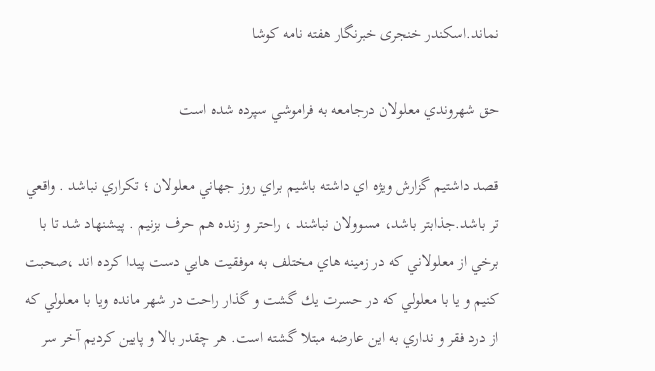نماند.اسکندر خنجری خبرنگار هفته نامه کوشا

حق شهروندي معلولان درجامعه به فراموشي سپرده شده است

قصد داشتيم گزارش ويژه اي داشته باشيم براي روز جهاني معلولان ؛ تكراري نباشد . واقعي تر باشد.جذابتر باشد، مسوولان نباشند ، راحتر و زنده هم حرف بزنيم . پيشنهاد شد تا با برخي از معلولاني كه در زمينه هاي مختلف به موفقيت هايي دست پيدا كرده اند ،صحبت كنيم و يا با معلولي كه در حسرت يك گشت و گذار راحت در شهر مانده ويا با معلولي كه از درد فقر و نداري به اين عارضه مبتلا گشته است. هر چقدر بالا و پايين كرديم آخر سر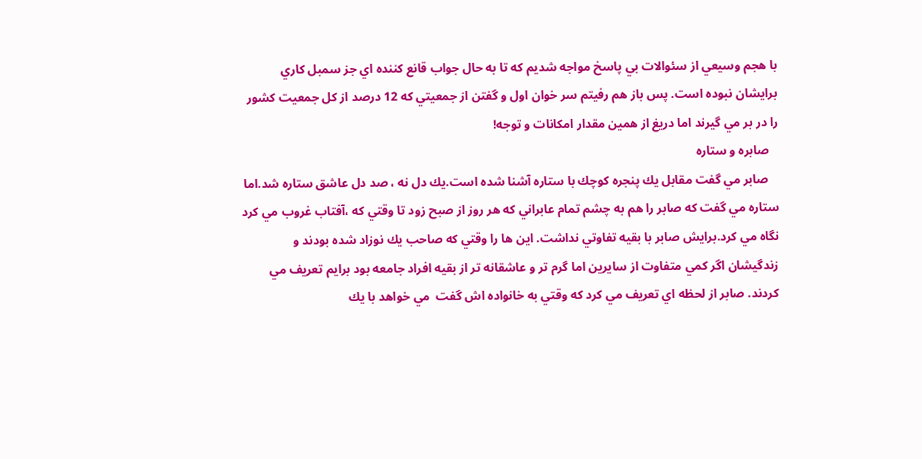با هجم وسيعي از سئوالات بي پاسخ مواجه شديم كه تا به حال جواب قانع كننده اي جز سمبل كاري برايشان نبوده است. پس باز هم رفيتم سر خوان اول و گفتن از جمعيتي كه 12 درصد از كل جمعيت كشور را در بر مي گيرند اما دريغ از همين مقدار امكانات و توجه!
   صابره و ستاره
   صابر مي گفت مقابل يك پنجره كوچك با ستاره آشنا شده است.يك دل نه ، صد دل عاشق ستاره شد.اما ستاره مي گفت كه صابر را هم به چشم تمام عابراني كه هر روز از صبح زود تا وقتي كه ،آفتاب غروب مي كرد نگاه مي كرد.برايش صابر با بقيه تفاوتي نداشت. اين ها را وقتي كه صاحب يك نوزاد شده بودند و زندگيشان اگر كمي متفاوت از سايرين اما گرم تر و عاشقانه تر از بقيه افراد جامعه بود برايم تعريف مي كردند. صابر از لحظه اي تعريف مي كرد كه وقتي به خانواده اش گفت  مي خواهد با يك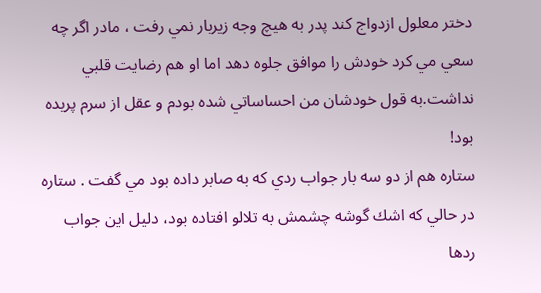دختر معلول ازدواج كند پدر به هيچ وجه زيربار نمي رفت ، مادر اگر چه سعي مي كرد خودش را موافق جلوه دهد اما او هم رضايت قلبي نداشت.به قول خودشان من احساساتي شده بودم و عقل از سرم پريده بود!
ستاره هم از دو سه بار جواب ردي كه به صابر داده بود مي گفت . ستاره در حالي كه اشك گوشه چشمش به تلالو افتاده بود‌، دليل اين جواب ردها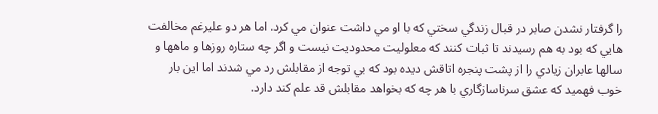را گرفتار نشدن صابر در قبال زندگي سختي كه با او مي داشت عنوان مي كرد. اما هر دو عليرغم مخالفت هايي كه بود به هم رسيدند تا ثبات كنند كه معلوليت محدوديت نيست و اگر چه ستاره روزها و ماهها و سالها عابران زيادي را از پشت پنجره اتاقش ديده بود كه بي توجه از مقابلش رد مي شدند اما اين بار خوب فهميد كه عشق سرناسازگاري با هر چه كه بخواهد مقابلش قد علم كند دارد.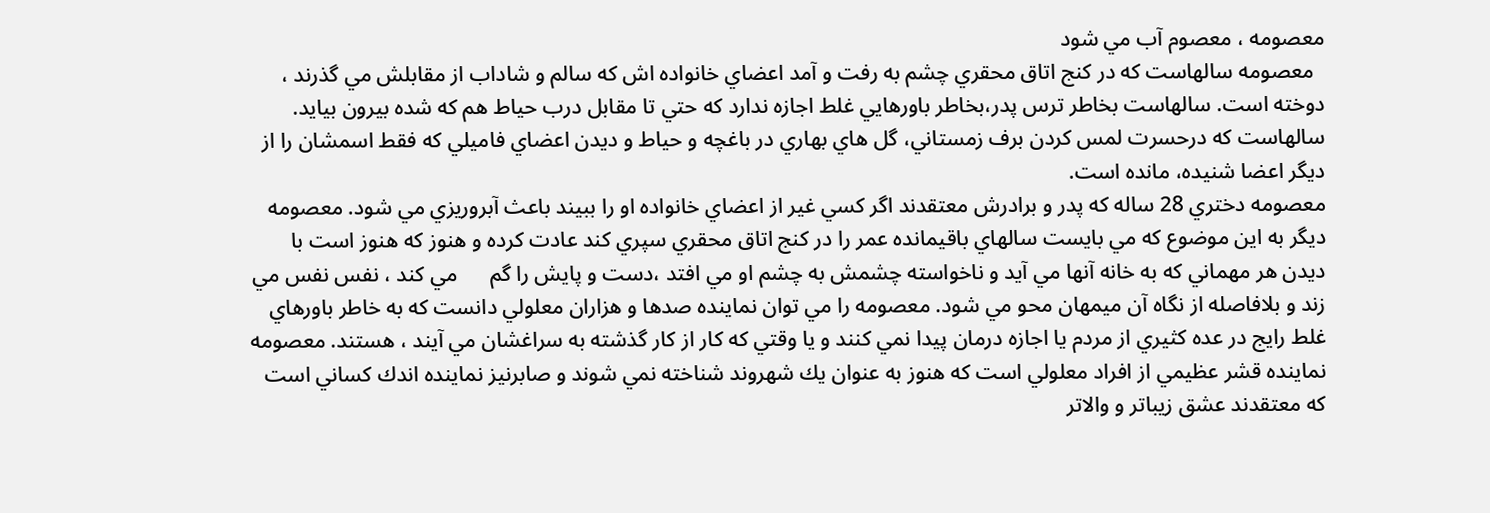معصومه ، معصوم آب مي شود
  معصومه سالهاست كه در كنج اتاق محقري چشم به رفت و آمد اعضاي خانواده اش كه سالم و شاداب از مقابلش مي گذرند ، دوخته است. سالهاست بخاطر ترس پدر،بخاطر باورهايي غلط اجازه ندارد كه حتي تا مقابل درب حياط هم كه شده بيرون بيايد. سالهاست كه درحسرت لمس كردن برف زمستاني‌، گل هاي بهاري در باغچه و حياط و ديدن اعضاي فاميلي كه فقط اسمشان را از ديگر اعضا شنيده، مانده است.
معصومه دختري 28 ساله كه پدر و برادرش معتقدند اگر كسي غير از اعضاي خانواده او را ببيند باعث آبروريزي مي شود. معصومه ديگر به اين موضوع كه مي بايست سالهاي باقيمانده عمر را در كنج اتاق محقري سپري كند عادت كرده و هنوز كه هنوز است با ديدن هر مهماني كه به خانه آنها مي آيد و ناخواسته چشمش به چشم او مي افتد ،‌دست و پايش را گم      مي كند ، نفس نفس مي زند و بلافاصله از نگاه آن ميمهان محو مي شود. معصومه را مي توان نماينده صدها و هزاران معلولي دانست كه به خاطر باورهاي غلط رايج در عده كثيري از مردم يا اجازه درمان پيدا نمي كنند و يا وقتي كه كار از كار گذشته به سراغشان مي آيند ، هستند. معصومه نماينده قشر عظيمي از افراد معلولي است كه هنوز به عنوان يك شهروند شناخته نمي شوند و صابرنيز نماينده اندك كساني است كه معتقدند عشق زيباتر و والاتر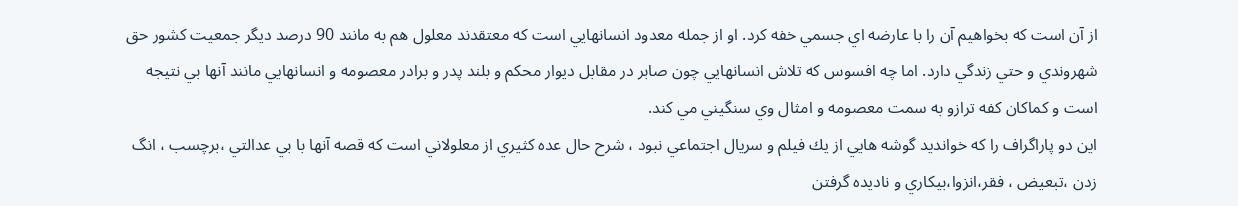از آن است كه بخواهيم آن را با عارضه اي جسمي خفه كرد. او از جمله معدود انسانهايي است كه معتقدند معلول هم به مانند 90 درصد ديگر جمعيت كشور حق شهروندي و حتي زندگي دارد. اما چه افسوس كه تلاش انسانهايي چون صابر در مقابل ديوار محكم و بلند پدر و برادر معصومه و انسانهايي مانند آنها بي نتيجه است و كماكان كفه ترازو به سمت معصومه و امثال وي سنگيني مي كند.
اين دو پاراگراف را كه خوانديد گوشه هايي از يك فيلم و سريال اجتماعي نبود ، شرح حال عده كثيري از معلولاني است كه قصه آنها با بي عدالتي ،برچسب ، انگ زدن ،‌تبعيض ، فقر،انزوا،بيكاري و ناديده گرفتن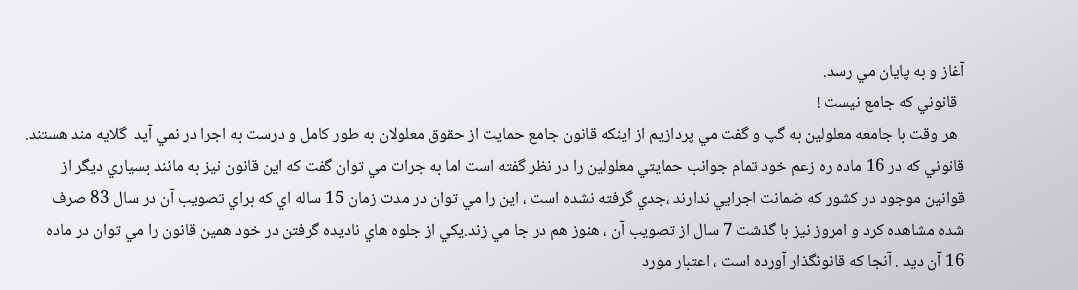آغاز و به پايان مي رسد.
  قانوني كه جامع نيست !
  هر وقت با جامعه معلولين به گپ و گفت مي پردازيم از اينكه قانون جامع حمايت از حقوق معلولان به طور كامل و درست به اجرا در نمي آيد  گلايه مند هستند. قانوني كه در 16 ماده ره زعم خود تمام جوانب حمايتي معلولين را در نظر گفته است اما به جرات مي توان گفت كه اين قانون نيز به مانند بسياري ديگر از قوانين موجود در كشور كه ضمانت اجرايي ندارند ،‌جدي گرفته نشده است ، اين را مي توان در مدت زمان 15 ساله اي كه براي تصويب آن در سال 83 صرف شده مشاهده كرد و امروز نيز با گذشت 7 سال از تصويب آن ، هنوز هم در جا مي زند.يكي از جلوه هاي ناديده گرفتن در خود همين قانون را مي توان در ماده 16 آن ديد . آنجا كه قانونگذار آورده است ، اعتبار مورد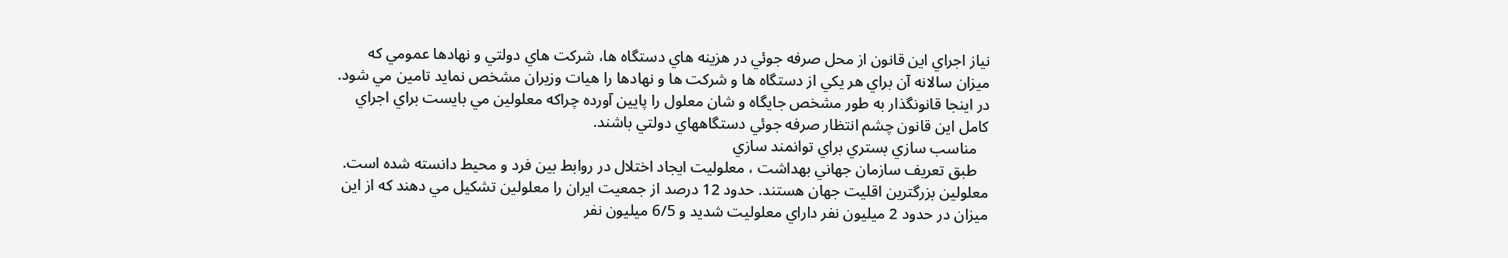نياز اجراي اين قانون از محل صرفه جوئي در هزينه هاي دستگاه ها‌، شركت هاي دولتي و نهادها عمومي كه ميزان سالانه آن براي هر يكي از دستگاه ها و شركت ها و نهادها را هيات وزيران مشخص نمايد تامين مي شود. در اينجا قانونگذار به طور مشخص جايگاه و شان معلول را پايين آورده چراكه معلولين مي بايست براي اجراي كامل اين قانون چشم انتظار صرفه جوئي دستگاههاي دولتي باشند.
   مناسب سازي بستري براي توانمند سازي
   طبق تعريف سازمان جهاني بهداشت ، معلوليت ايجاد اختلال در روابط بين فرد و محيط دانسته شده است. معلولين بزرگترين اقليت جهان هستند. حدود 12 درصد از جمعيت ايران را معلولين تشكيل مي دهند كه از اين ميزان در حدود 2 ميليون نفر داراي معلوليت شديد و 6/5 ميليون نفر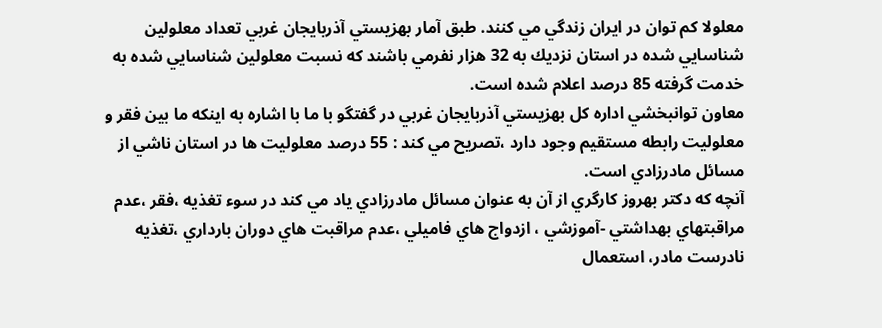معلولا كم توان در ايران زندگي مي كنند. طبق آمار بهزيستي آذربايجان غربي تعداد معلولين شناسايي شده در استان نزديك به 32 هزار نفرمي باشند كه نسبت معلولين شناسايي شده به خدمت گرفته 85 درصد اعلام شده است.
معاون توانبخشي اداره كل بهزيستي آذربايجان غربي در گفتگو با ما با اشاره به اينكه ما بين فقر و معلوليت رابطه مستقيم وجود دارد ،‌تصريح مي كند : 55 درصد معلوليت ها در استان ناشي از مسائل مادرزادي است.
آنچه كه دكتر بهروز كارگري از آن به عنوان مسائل مادرزادي ياد مي كند در سوء تغذيه ،‌فقر ،‌عدم مراقبتهاي بهداشتي -آموزشي ، ازدواج هاي فاميلي ،‌عدم مراقبت هاي دوران بارداري ،تغذيه نادرست مادر، استعمال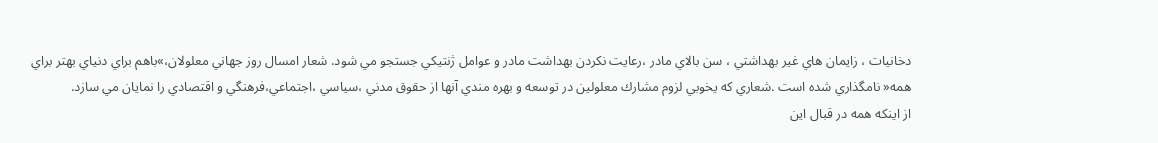دخانيات ، زايمان هاي غير بهداشتي ، سن بالاي مادر ،‌رعايت نكردن بهداشت مادر و عوامل ژنتيكي جستجو مي شود. شعار امسال روز جهاني معلولان،»باهم براي دنياي بهتر براي همه« نامگذاري شده است .شعاري كه يخوبي لزوم مشارك معلولين در توسعه و بهره مندي آنها از حقوق مدني ،سياسي ،اجتماعي،فرهنگي و اقتصادي را نمايان مي سازد.
از اينكه همه در قبال اين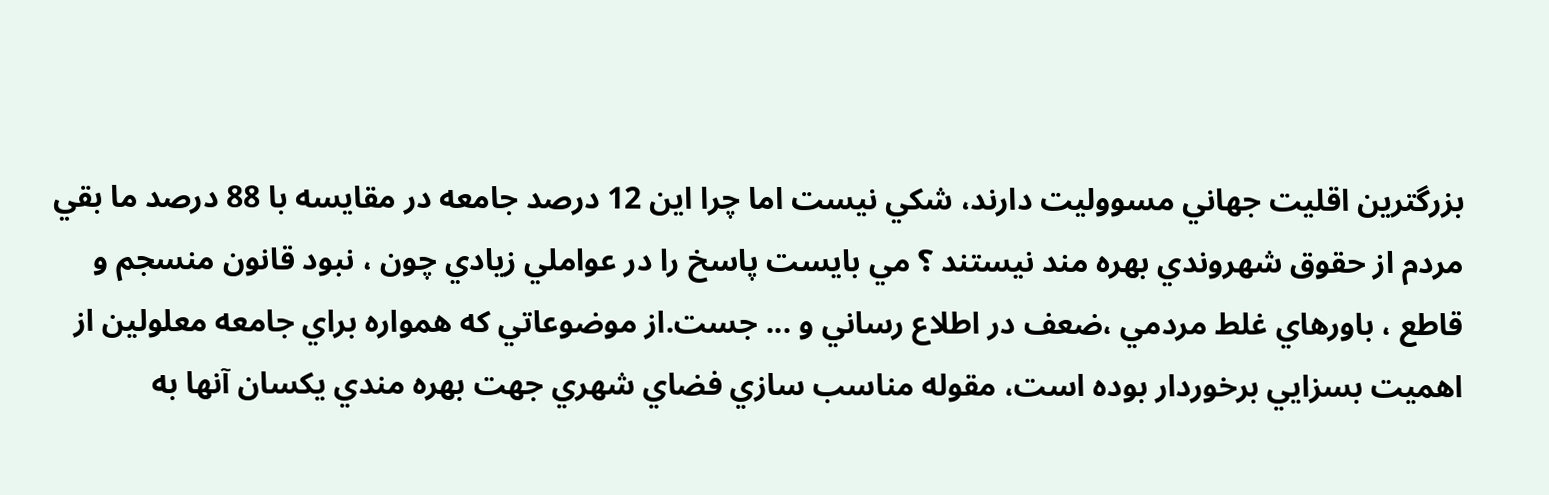بزرگترين اقليت جهاني مسووليت دارند، شكي نيست اما چرا اين 12 درصد جامعه در مقايسه با 88 درصد ما بقي مردم از حقوق شهروندي بهره مند نيستند ؟ مي بايست پاسخ را در عواملي زيادي چون ، نبود قانون منسجم و قاطع ، باورهاي غلط مردمي ،ضعف در اطلاع رساني و ... جست.از موضوعاتي كه همواره براي جامعه معلولين از اهميت بسزايي برخوردار بوده است‌، مقوله مناسب سازي فضاي شهري جهت بهره مندي يكسان آنها به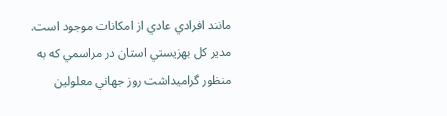مانند افرادي عادي از امكانات موجود است.
مدير كل بهزيستي استان در مراسمي كه به منظور گراميداشت روز جهاني معلولين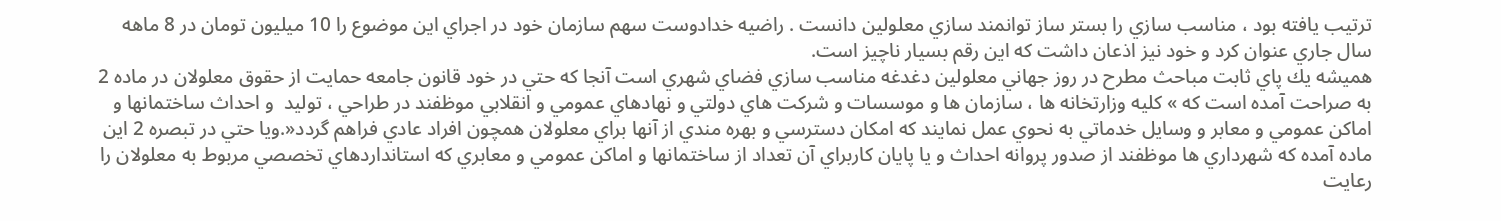ترتيب يافته بود ، مناسب سازي را بستر ساز توانمند سازي معلولين دانست . راضيه خدادوست سهم سازمان خود در اجراي اين موضوع را 10 ميليون تومان در 8 ماهه سال جاري عنوان كرد و خود نيز اذعان داشت كه اين رقم بسيار ناچيز است.
هميشه يك پاي ثابت مباحث مطرح در روز جهاني معلولين دغدغه مناسب سازي فضاي شهري است آنجا كه حتي در خود قانون جامعه حمايت از حقوق معلولان در ماده 2 به صراحت آمده است كه » كليه وزارتخانه ها ، سازمان ها و موسسات و شركت هاي دولتي و نهادهاي عمومي و انقلابي موظفند در طراحي ، توليد  و احداث ساختمانها و اماكن عمومي و معابر و وسايل خدماتي به نحوي عمل نمايند كه امكان دسترسي و بهره مندي از آنها براي معلولان همچون افراد عادي فراهم گردد«.ويا حتي در تبصره 2 اين ماده آمده كه شهرداري ها موظفند از صدور پروانه احداث و يا پايان كاربراي آن تعداد از ساختمانها و اماكن عمومي و معابري كه استانداردهاي تخصصي مربوط به معلولان را رعايت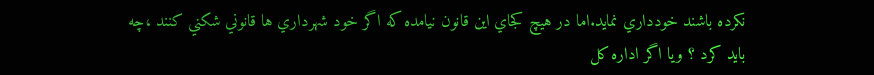نكرده باشند خودداري نمايد.اما در هيچ كجاي اين قانون نيامده كه اگر خود شهرداري ها قانوني شكني كنند ،‌چه بايد كرد ؟ ويا اگر اداره كل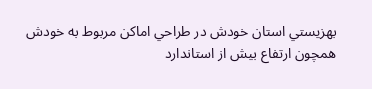بهزيستي استان خودش در طراحي اماكن مربوط به خودش همچون ارتفاع بيش از استاندارد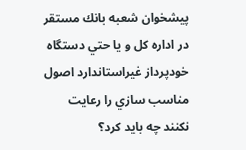پيشخوان شعبه بانك مستقر در اداره كل و يا حتي دستگاه خودپرداز غيراستاندارد اصول مناسب سازي را رعايت نكنند چه بايد كرد؟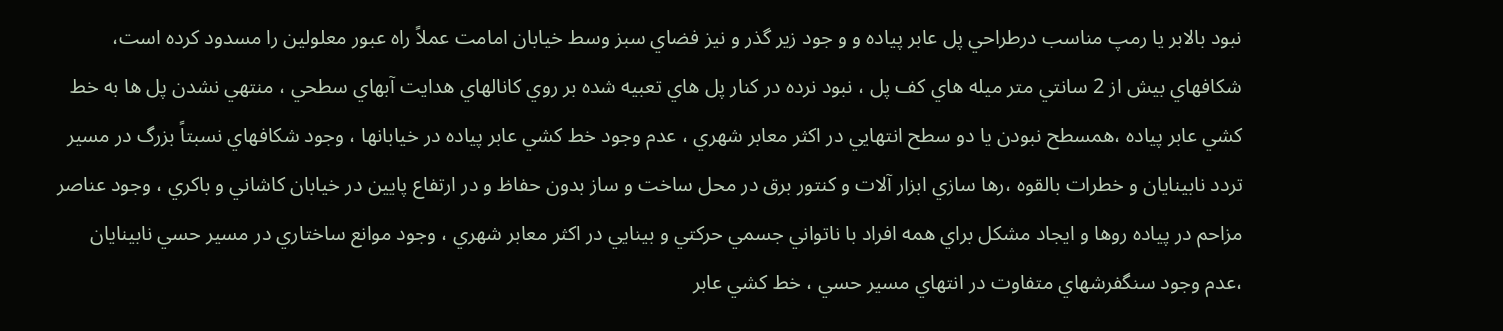نبود بالابر يا رمپ مناسب درطراحي پل عابر پياده و و جود زير گذر و نيز فضاي سبز وسط خيابان امامت عملاً راه عبور معلولين را مسدود كرده است، شكافهاي بيش از 2 سانتي متر ميله هاي كف پل ، نبود نرده در كنار پل هاي تعبيه شده بر روي كانالهاي هدايت آبهاي سطحي ، منتهي نشدن پل ها به خط كشي عابر پياده ،‌همسطح نبودن يا دو سطح انتهايي در اكثر معابر شهري ، عدم وجود خط كشي عابر پياده در خيابانها ، وجود شكافهاي نسبتاً بزرگ در مسير تردد نابينايان و خطرات بالقوه ،رها سازي ابزار آلات و كنتور برق در محل ساخت و ساز بدون حفاظ و در ارتفاع پايين در خيابان كاشاني و باكري ، وجود عناصر مزاحم در پياده روها و ايجاد مشكل براي همه افراد با ناتواني جسمي حركتي و بينايي در اكثر معابر شهري ، وجود موانع ساختاري در مسير حسي نابينايان ،عدم وجود سنگفرشهاي متفاوت در انتهاي مسير حسي ، خط كشي عابر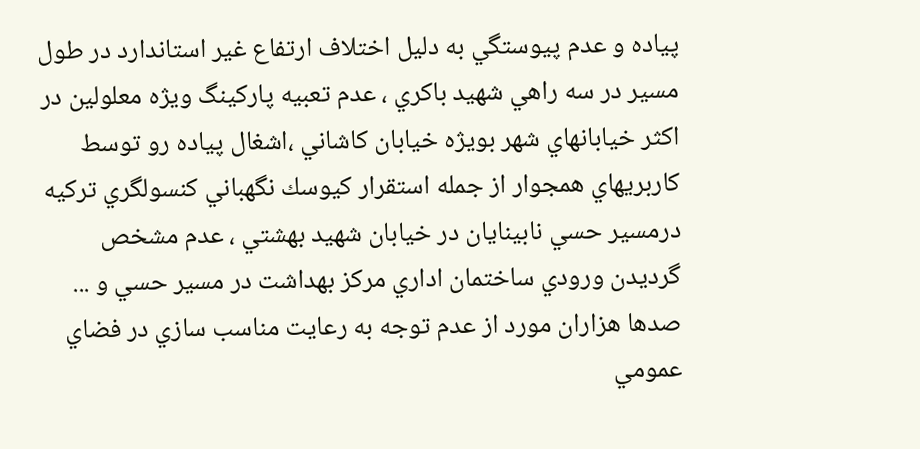پياده و عدم پيوستگي به دليل اختلاف ارتفاع غير استاندارد در طول مسير در سه راهي شهيد باكري ، عدم تعبيه پاركينگ ويژه معلولين در اكثر خيابانهاي شهر بويژه خيابان كاشاني ،‌اشغال پياده رو توسط كاربريهاي همجوار از جمله استقرار كيوسك نگهباني كنسولگري تركيه درمسير حسي نابينايان در خيابان شهيد بهشتي ، عدم مشخص گرديدن ورودي ساختمان اداري مركز بهداشت در مسير حسي و ... صدها هزاران مورد از عدم توجه به رعايت مناسب سازي در فضاي عمومي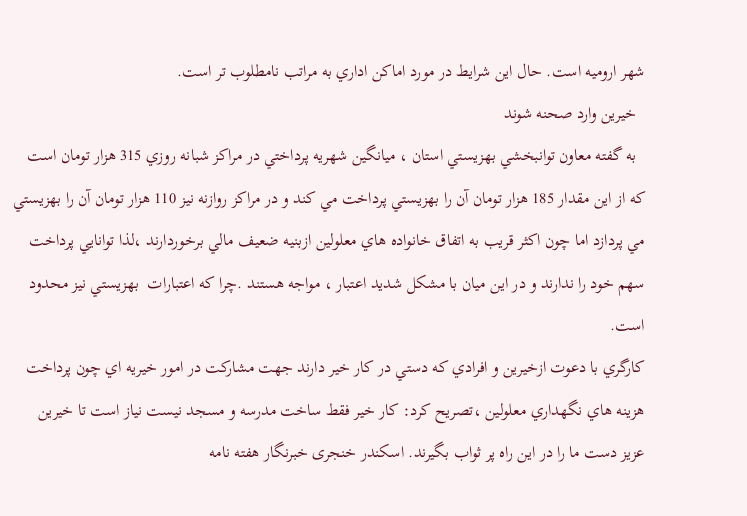شهر اروميه است. حال اين شرايط در مورد اماكن اداري به مراتب نامطلوب تر است.
  خيرين وارد صحنه شوند
  به گفته معاون توانبخشي بهزيستي استان ، ميانگين شهريه پرداختي در مراكز شبانه روزي 315 هزار تومان است كه از اين مقدار 185 هزار تومان آن را بهزيستي پرداخت مي كند و در مراكز روازنه نيز 110 هزار تومان آن را بهزيستي مي پردازد اما چون اكثر قريب به اتفاق خانواده هاي معلولين ازبنيه ضعيف مالي برخوردارند ،لذا توانايي پرداخت سهم خود را ندارند و در اين ميان با مشكل شديد اعتبار ، مواجه هستند .چرا كه اعتبارات  بهزيستي نيز محدود است.
كارگري با دعوت ازخيرين و افرادي كه دستي در كار خير دارند جهت مشاركت در امور خيريه اي چون پرداخت هزينه هاي نگهداري معلولين ،تصريح كرد: كار خير فقط ساخت مدرسه و مسجد نيست نياز است تا خيرين عزيز دست ما را در اين راه پر ثواب بگيرند. اسکندر خنجری خبرنگار هفته نامه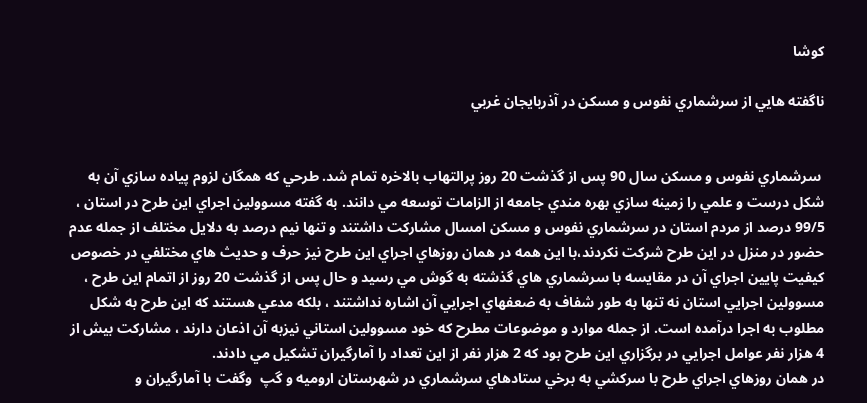کوشا

ناگفته هايي از سرشماري نفوس و مسكن در آذربايجان غربي


 سرشماري نفوس و مسكن سال 90 پس از گذشت 20 روز پرالتهاب بالاخره تمام شد. طرحي كه همگان لزوم پياده سازي آن به شكل درست و علمي را زمينه سازي بهره مندي جامعه از الزامات توسعه مي دانند. به گفته مسوولين اجراي اين طرح در استان ، 99/5 درصد از مردم استان در سرشماري نفوس و مسكن امسال مشاركت داشتند و تنها نيم درصد به دلايل مختلف از جمله عدم حضور در منزل در اين طرح شركت نكردند،با اين همه در همان روزهاي اجراي اين طرح نيز حرف و حديث هاي مختلفي در خصوص كيفيت پايين اجراي آن در مقايسه با سرشماري هاي گذشته به گوش مي رسيد و حال پس از گذشت 20 روز از اتمام اين طرح ، مسوولين اجرايي استان نه تنها به طور شفاف به ضعفهاي اجرايي آن اشاره نداشتند ، بلكه مدعي هستند كه اين طرح به شكل مطلوب به اجرا درآمده است. از جمله موارد و موضوعات مطرح كه خود مسوولين استاني نيزبه آن اذعان دارند ، مشاركت بيش از 4 هزار نفر عوامل اجرايي در برگزاري اين طرح بود كه 2 هزار نفر از اين تعداد را آمارگيران تشكيل مي دادند.
در همان روزهاي اجراي طرح با سركشي به برخي ستادهاي سرشماري در شهرستان اروميه و گپ  وگفت با آمارگيران و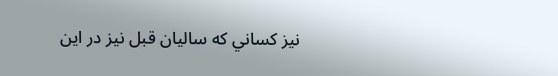نيز كساني كه ساليان قبل نيز در اين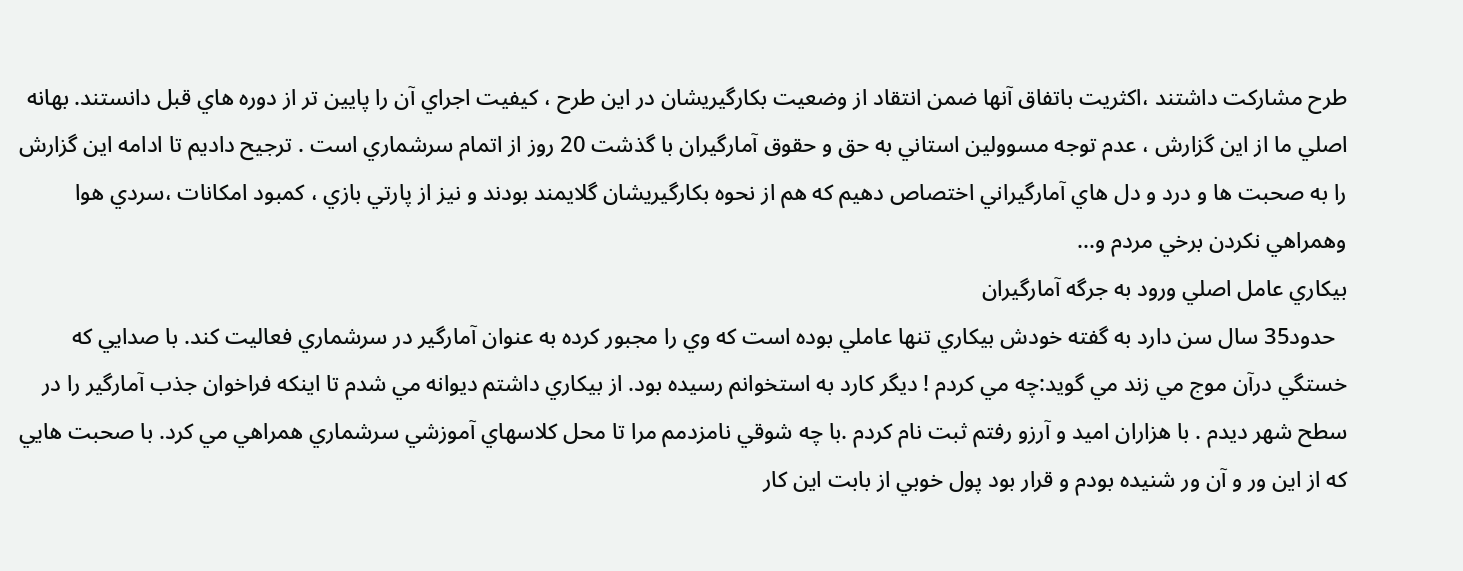طرح مشاركت داشتند ،‌اكثريت باتفاق آنها ضمن انتقاد از وضعيت بكارگيريشان در اين طرح ، كيفيت اجراي آن را پايين تر از دوره هاي قبل دانستند. بهانه اصلي ما از اين گزارش ، عدم توجه مسوولين استاني به حق و حقوق آمارگيران با گذشت 20 روز از اتمام سرشماري است . ترجيح داديم تا ادامه اين گزارش را به صحبت ها و درد و دل هاي آمارگيراني اختصاص دهيم كه هم از نحوه بكارگيريشان گلايمند بودند و نيز از پارتي بازي ، كمبود امكانات ،سردي هوا وهمراهي نكردن برخي مردم و...
بيكاري عامل اصلي ورود به جرگه آمارگيران
  حدود35 سال سن دارد به گفته خودش بيكاري تنها عاملي بوده است كه وي را مجبور كرده به عنوان آمارگير در سرشماري فعاليت كند. با صدايي كه خستگي درآن موج مي زند مي گويد:چه مي كردم ! ديگر كارد به استخوانم رسيده بود. از بيكاري داشتم ديوانه مي شدم تا اينكه فراخوان جذب آمارگير را در سطح شهر ديدم . با هزاران اميد و آرزو رفتم ثبت نام كردم .با چه شوقي نامزدمم مرا تا محل كلاسهاي آموزشي سرشماري همراهي مي كرد. با صحبت هايي كه از اين ور و آن ور شنيده بودم و قرار بود پول خوبي از بابت اين كار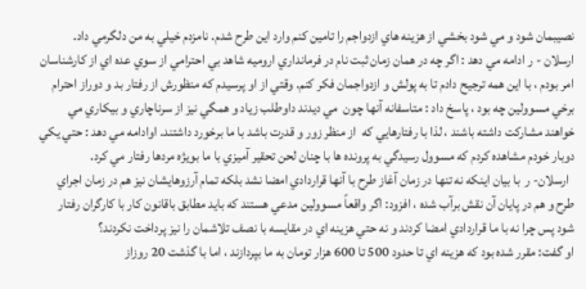نصيبمان شود و مي شود بخشي از هزينه هاي ازدواجم را تامين كنم وارد اين طرح شدم. نامزدم خيلي به من دلگرمي داد.
ارسلان - ر ادامه مي دهد : اگر چه در همان زمان ثبت نام در فرمانداري اروميه شاهد بي احترامي از سوي عده اي از كارشناسان امر بودم ، با اين همه ترجيح دادم تا به پولش و ازدواجمان فكر كنم. وقتي از او پرسيدم كه منظورش از رفتار بد و دوراز احترام برخي مسوولين چه بود ، پاسخ داد : متاسفانه آنها چون  مي ديدند داوطلب زياد و همگي نيز از سرناچاري و بيكاري مي خواهند مشاركت داشته باشند ، لذا با رفتارهايي كه  از منظر زور و قدرت باشد با ما برخورد داشتند. اوادامه مي دهد : حتي يكي دوبار خودم مشاهده كردم كه مسوول رسيدگي به پرونده ها با چنان لحن تحقير آميزي با ما بويژه مردها رفتار مي كرد.
  ارسلان- ر  با بيان اينكه نه تنها در زمان آغاز طرح با آنها قراردادي امضا نشد بلكه تمام آرزوهايشان نيز هم در زمان اجراي طرح و هم در پايان آن نقش برآب شده ، افزود: اگر واقعاً مسوولين مدعي هستند كه بايد مطابق باقانون كار با كارگران رفتار شود پس چرا نه با ما قراردادي امضا كردند و نه حتي هزينه اي در مقايسه با نصف تلاشمان را نيز پرداخت نكردند؟
او گفت: مقرر شده بود كه هزينه اي تا حدود 500 تا 600 هزار تومان به ما بپردازند ، اما با گذشت 20 روزاز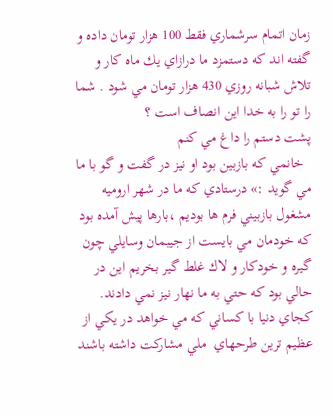زمان اتمام سرشماري فقط 100 هزار تومان داده و گفته اند كه دستمزد ما درازاي يك ماه كار و تلاش شبانه روزي 430 هزار تومان مي شود . شما را تو را به خدا اين انصاف است ؟
پشت دستم را داغ مي كنم
  خانمي كه بازبين بود او نيز در گفت و گو با ما مي گويد :» درستادي كه ما در شهر اروميه مشغول بازبيني فرم ها بوديم ،بارها پيش آمده بود كه خودمان مي بايست از جيبمان وسايلي چون گيره و خودكار و لاك غلط گير بخريم اين در حالي بود كه حتي به ما نهار نيز نمي دادند. كجاي دنيا با كساني كه مي خواهد در يكي از عظيم ترين طرحهاي  ملي مشاركت داشته باشند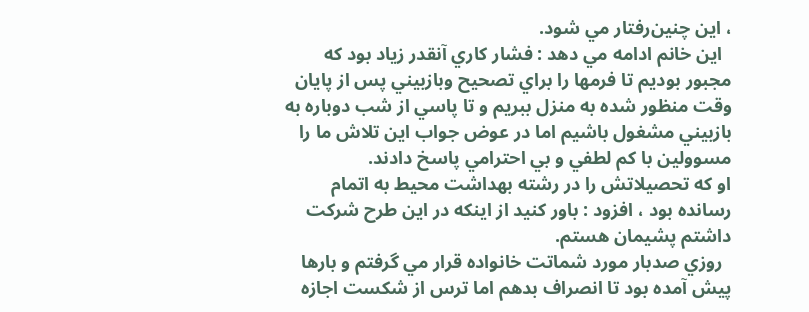، اين چنين‌رفتار مي شود.
  اين خانم ادامه مي دهد : فشار كاري آنقدر زياد بود كه مجبور بوديم تا فرمها را براي تصحيح وبازبيني پس از پايان وقت منظور شده به منزل ببريم و تا پاسي از شب دوباره به بازبيني مشغول باشيم اما در عوض جواب اين تلاش ما را مسوولين با كم لطفي و بي احترامي پاسخ دادند.
او كه تحصيلاتش را در رشته بهداشت محيط به اتمام رسانده بود ، افزود : باور كنيد از اينكه در اين طرح شركت داشتم پشيمان هستم.
  روزي صدبار مورد شماتت خانواده قرار مي گرفتم و بارها پيش آمده بود تا انصراف بدهم اما ترس از شكست اجازه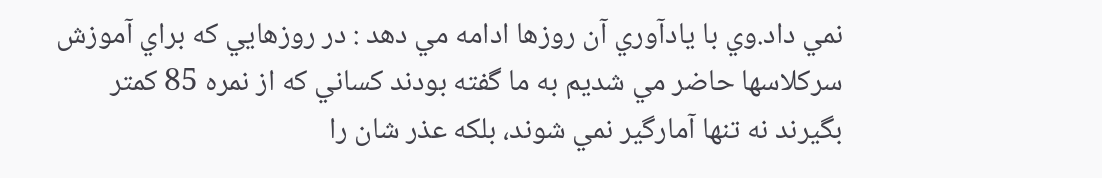نمي داد.وي با يادآوري آن روزها ادامه مي دهد : در روزهايي كه براي آموزش سركلاسها حاضر مي شديم به ما گفته بودند كساني كه از نمره 85 كمتر بگيرند نه تنها آمارگير نمي شوند‌، بلكه عذر شان را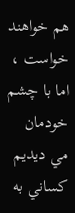هم خواهند خواست ، اما با چشم خودمان مي ديديم كساني به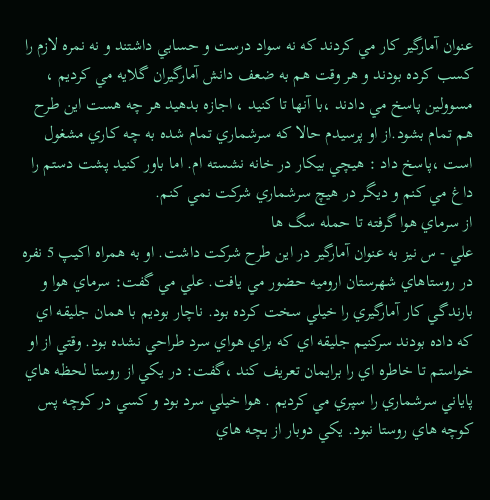عنوان آمارگير كار مي كردند كه نه سواد درست و حسابي داشتند و نه نمره لازم را كسب كرده بودند و هر وقت هم به ضعف دانش آمارگيران گلايه مي كرديم ، مسوولين پاسخ مي دادند ،‌با آنها تا كنيد ، اجازه بدهيد هر چه هست اين طرح هم تمام بشود.از او پرسيدم حالا كه سرشماري تمام شده به چه كاري مشغول است ،‌پاسخ داد : هيچي بيكار در خانه نشسته ام. اما باور كنيد پشت دستم را داغ مي كنم و ديگر در هيچ سرشماري شركت نمي كنم.
از سرماي هوا گرفته تا حمله سگ ها
علي - س نيز به عنوان آمارگير در اين طرح شركت داشت. او به همراه اكيپ 5 نفره در روستاهاي شهرستان اروميه حضور مي يافت. علي مي گفت: سرماي هوا و بارندگي كار آمارگيري را خيلي سخت كرده بود. ناچار بوديم با همان جليقه اي كه داده بودند سركنيم جليقه اي كه براي هواي سرد طراحي نشده بود. وقتي از او خواستم تا خاطره اي را برايمان تعريف كند ،‌گفت: در يكي از روستا لحظه هاي پاياني سرشماري را سپري مي كرديم . هوا خيلي سرد بود و كسي در كوچه پس كوچه هاي روستا نبود. يكي دوبار از بچه هاي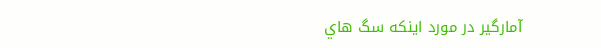آمارگير در مورد اينكه سگ هاي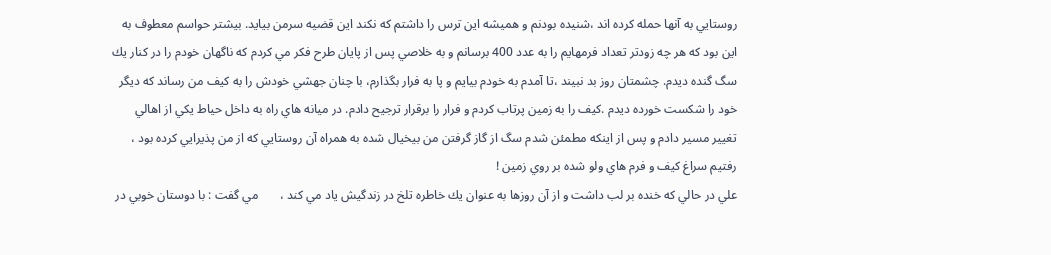روستايي به آنها حمله كرده اند ،‌شنيده بودنم و هميشه اين ترس را داشتم كه نكند اين قضيه سرمن بيايد. بيشتر حواسم معطوف به اين بود كه هر چه زودتر تعداد فرمهايم را به عدد 400 برسانم و به خلاصي پس از پايان طرح فكر مي كردم كه ناگهان خودم را در كنار يك سگ گنده ديدم. چشمتان روز بد نبيند ،‌تا آمدم به خودم بيايم و پا به فرار بگذارم، با چنان جهشي خودش را به كيف من رساند كه ديگر خود را شكست خورده ديدم .كيف را به زمين پرتاب كردم و فرار را برقرار ترجيح دادم. در ميانه هاي راه به داخل حياط يكي از اهالي تغيير مسير دادم و پس از اينكه مطمئن شدم سگ از گاز گرفتن من بيخيال شده به همراه آن روستايي كه از من پذيرايي كرده بود ، رفتيم سراغ كيف و فرم هاي ولو شده بر روي زمين !
علي در حالي كه خنده بر لب داشت و از آن روزها به عنوان يك خاطره تلخ در زندگيش ياد مي كند ،       مي گفت : با دوستان خوبي در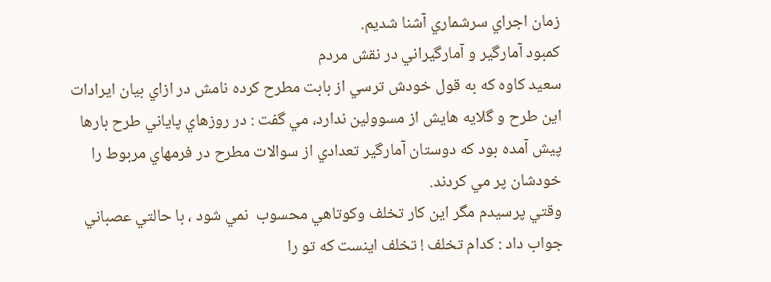زمان اجراي سرشماري آشنا شديم.
كمبود آمارگير و آمارگيراني در نقش مردم
سعيد كاوه كه به قول خودش ترسي از بابت مطرح كرده نامش در ازاي بيان ايرادات اين طرح و گلايه هايش از مسوولين ندارد، مي گفت : در روزهاي پاياني طرح بارها پيش آمده بود كه دوستان آمارگير تعدادي از سوالات مطرح در فرمهاي مربوط را خودشان پر مي كردند.
وقتي پرسيدم مگر اين كار تخلف وكوتاهي محسوب  نمي شود ، با حالتي عصباني جواب داد : كدام تخلف ! تخلف اينست كه تو را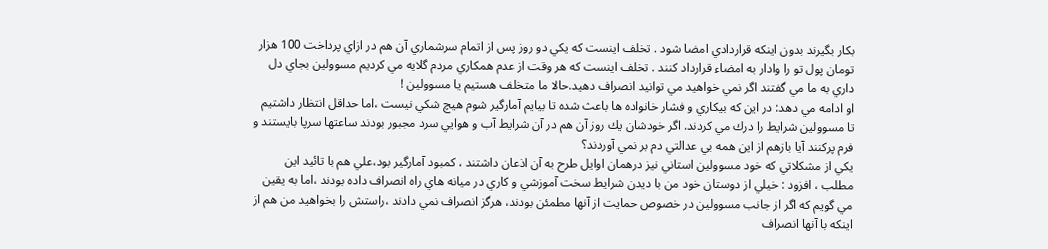بكار بگيرند بدون اينكه قراردادي امضا شود . تخلف اينست كه يكي دو روز پس از اتمام سرشماري آن هم در ازاي پرداخت 100 هزار تومان پول تو را وادار به امضاء قرارداد كنند . تخلف اينست كه هر وقت از عدم همكاري مردم گلايه مي كرديم مسوولين بجاي دل داري به ما مي گفتند اگر نمي خواهيد مي توانيد انصراف دهيد.حالا ما متخلف هستيم يا مسوولين !
او ادامه مي دهد: در اين كه بيكاري و فشار خانواده ها باعث شده تا بيايم آمارگير شوم هيچ شكي نيست ،‌اما حداقل انتظار داشتيم تا مسوولين شرايط را درك مي كردند. اگر خودشان يك روز آن هم در آن شرايط آب و هوايي سرد مجبور بودند ساعتها سرپا بايستند و فرم پركنند آيا بازهم از اين همه بي عدالتي دم بر نمي آوردند؟
يكي از مشكلاتي كه خود مسوولين استاني نيز درهمان اوايل طرح به آن اذعان داشتند ، كمبود آمارگير بود‌،‌علي هم با تائيد اين مطلب ، افزود : خيلي از دوستان خود من با ديدن شرايط سخت آموزشي و كاري در ميانه هاي راه انصراف داده بودند ،اما به يقين مي گويم كه اگر از جانب مسوولين در خصوص حمايت از آنها مطمئن بودند‌، هرگز انصراف نمي دادند ،‌راستش را بخواهيد من هم از اينكه با آنها انصراف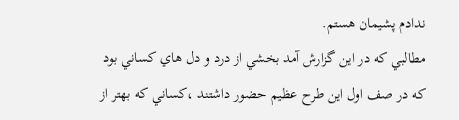ندادم پشيمان هستم.
مطالبي كه در اين گزارش آمد بخشي از درد و دل هاي كساني بود كه در صف اول اين طرح عظيم حضور داشتند ،‌كساني كه بهتر از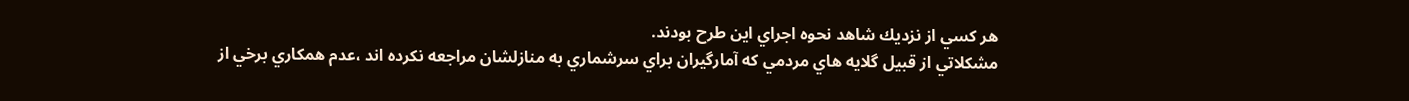هر كسي از نزديك شاهد نحوه اجراي اين طرح بودند.
مشكلاتي از قبيل گلايه هاي مردمي كه آمارگيران براي سرشماري به منازلشان مراجعه نكرده اند ،‌عدم همكاري برخي از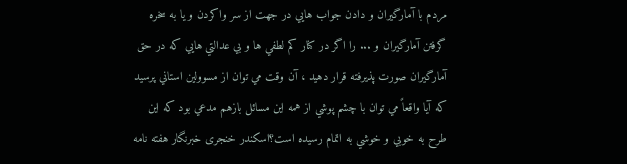مردم با آمارگيران و دادن جواب هايي در جهت از سر واكردن و يا به سخره گرفتن آمارگيران و ... را اگر در كنار كم لطفي ها و بي عدالتي هايي كه در حق آمارگيران صورت پذيرفته قرار دهيد ، آن وقت مي توان از مسوولين استاني پرسيد كه آيا واقعاً مي توان با چشم پوشي از همه اين مسائل بازهم مدعي بود كه اين طرح به خوبي و خوشي به اتمام رسيده است؟اسکندر خنجری خبرنگار هفته نامه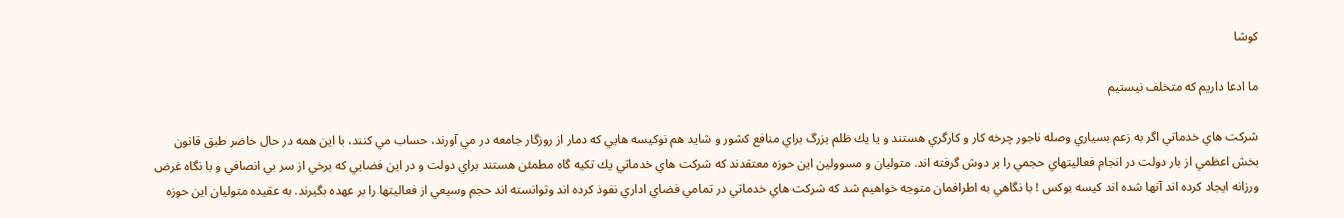کوشا

ما ادعا داريم كه متخلف نيستيم

شركت هاي خدماتي اگر به زعم بسياري وصله ناجور چرخه كار و كارگري هستند و يا يك ظلم بزرگ براي منافع كشور و شايد هم نوكيسه هايي كه دمار از روزگار جامعه در مي آورند، حساب مي كنند، با اين همه در حال حاضر طبق قانون بخش اعظمي از بار دولت در انجام فعاليتهاي حجمي را بر دوش گرفته اند. متوليان و مسوولين اين حوزه معتقدند كه شركت هاي خدماتي يك تكيه گاه مطمئن هستند براي دولت و در اين فضايي كه برخي از سر بي انصافي و با نگاه غرض ورزانه ايجاد كرده اند آنها شده اند كيسه بوكس ! با نگاهي به اطرافمان متوجه خواهيم شد كه شركت هاي خدماتي در تمامي فضاي اداري نفوذ كرده اند وتوانسته اند حجم وسيعي از فعاليتها را بر عهده بگيرند. به عقيده متوليان اين حوزه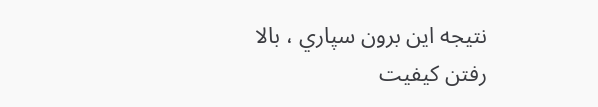نتيجه اين برون سپاري ، بالا رفتن كيفيت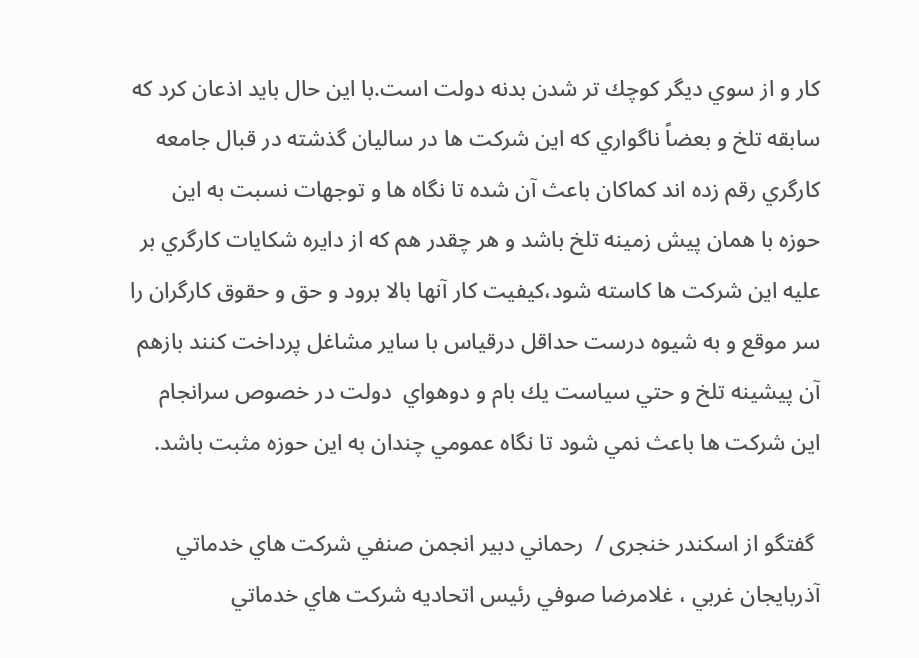كار و از سوي ديگر كوچك تر شدن بدنه دولت است.با اين حال بايد اذعان كرد كه سابقه تلخ و بعضاً ناگواري كه اين شركت ها در ساليان گذشته در قبال جامعه كارگري رقم زده اند كماكان باعث آن شده تا نگاه ها و توجهات نسبت به اين حوزه با همان پيش زمينه تلخ باشد و هر چقدر هم كه از دايره شكايات كارگري بر عليه اين شركت ها كاسته شود،كيفيت كار آنها بالا برود و ‌حق و حقوق كارگران را سر موقع و به شيوه درست حداقل درقياس با ساير مشاغل پرداخت كنند بازهم آن پيشينه تلخ و حتي سياست يك بام و دوهواي  دولت در خصوص سرانجام اين شركت ها باعث نمي شود تا نگاه عمومي چندان به اين حوزه مثبت باشد.

 گفتگو از اسکندر خنجری /  رحماني دبير انجمن صنفي شركت هاي خدماتي آذربايجان غربي ، غلامرضا صوفي رئيس اتحاديه شركت هاي خدماتي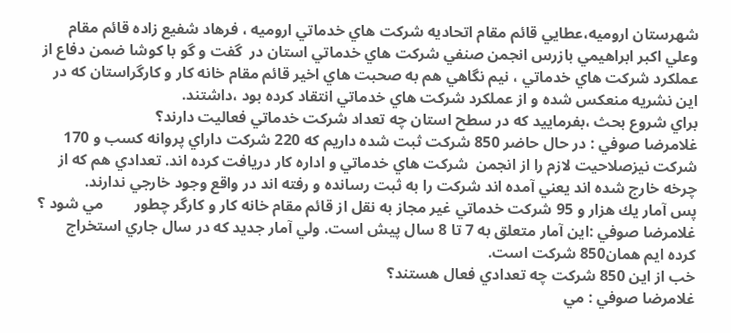شهرستان اروميه،عطايي قائم مقام اتحاديه شركت هاي خدماتي اروميه ، فرهاد شفيع زاده قائم مقام وعلي اكبر ابراهيمي بازرس انجمن صنفي شركت هاي خدماتي استان در  گفت و گو با كوشا ضمن دفاع از عملكرد شركت هاي خدماتي ، نيم نگاهي هم به صحبت هاي اخير قائم مقام خانه كار و كارگراستان كه در اين نشريه منعكس شده و از عملكرد شركت هاي خدماتي انتقاد كرده بود ،داشتند.
براي شروع بحث ،بفرماييد كه در سطح استان چه تعداد شركت خدماتي فعاليت دارند؟
غلامرضا صوفي : در حال حاضر 850 شركت ثبت شده داريم كه 220 شركت داراي پروانه كسب و 170 شركت نيزصلاحيت لازم را از انجمن  شركت هاي خدماتي و اداره كار دريافت كرده اند. تعدادي هم كه از چرخه خارج شده اند يعني آمده اند شركت را به ثبت رسانده و رفته اند در واقع وجود خارجي ندارند.
پس آمار يك هزار و 95 شركت خدماتي غير مجاز به نقل از قائم مقام خانه كار و كارگر چطور        مي شود ؟
غلامرضا صوفي :اين آمار متعلق به 7 تا 8 سال پيش است. ولي آمار جديد كه در سال جاري استخراج كرده ايم همان850 شركت است.
خب از اين 850 شركت چه تعدادي فعال هستند؟
غلامرضا صوفي : مي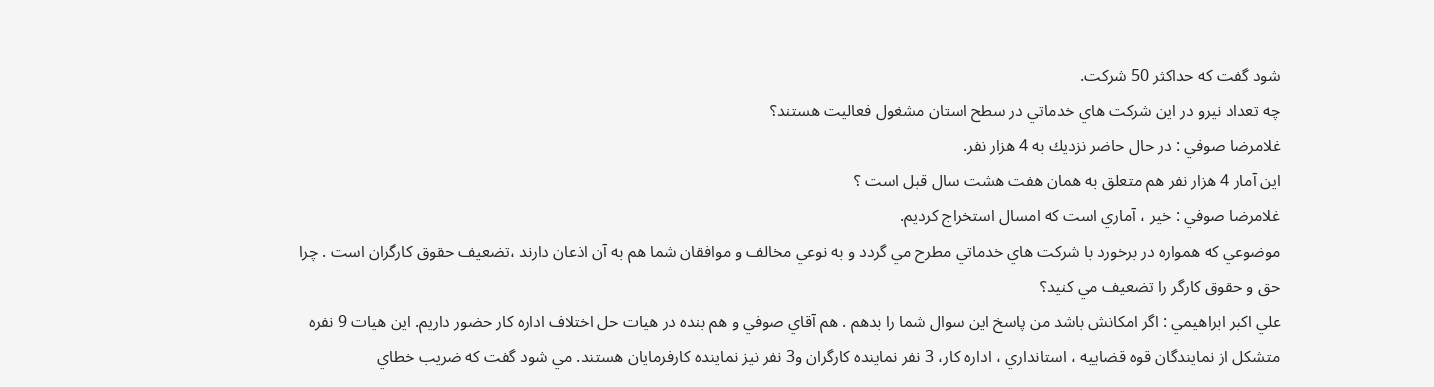شود گفت كه حداكثر 50 شركت.
چه تعداد نيرو در اين شركت هاي خدماتي در سطح استان مشغول فعاليت هستند؟
غلامرضا صوفي : در حال حاضر نزديك به 4 هزار نفر.
اين آمار 4 هزار نفر هم متعلق به همان هفت هشت سال قبل است ؟
غلامرضا صوفي : خير ، آماري است كه امسال استخراج كرديم.
موضوعي كه همواره در برخورد با شركت هاي خدماتي مطرح مي گردد و به نوعي مخالف و موافقان شما هم به آن اذعان دارند ،‌تضعيف حقوق كارگران است . چرا حق و حقوق كارگر را تضعيف مي كنيد؟
علي اكبر ابراهيمي : اگر امكانش باشد من پاسخ اين سوال شما را بدهم . هم آقاي صوفي و هم بنده در هيات حل اختلاف اداره كار حضور داريم. اين هيات 9 نفره متشكل از نمايندگان قوه قضاييه ، استانداري ، اداره كار‌، 3 نفر نماينده كارگران و3 نفر نيز نماينده كارفرمايان هستند. مي شود گفت كه ضريب خطاي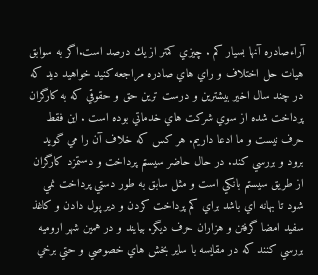آراءصادره آنها بسيار كم . چيزي كمتر از يك درصد است.اگر به سوابق هيات حل اختلاف و راي هاي صادره مراجعه كنيد خواهيد ديد كه در چند سال اخير بيشترين و درست ترين حق و حقوقي كه به كارگران پرداخت شده از سوي شركت هاي خدماتي بوده است . اين فقط حرف نيست و ما ادعا داريم. هر كس كه خلاف آن را مي گويد برود و بررسي كند. در حال حاضر سيستم پرداخت و دستمزد كارگران از طريق سيستم بانكي است و مثل سابق به طور دستي پرداخت نمي شود تا بهانه اي باشد براي كم پرداخت كردن و دير پول دادن و كاغذ سفيد امضا گرفتن و هزاران حرف ديگر. بيايند و در همين شهر اروميه بررسي كنند كه در مقايسه با ساير بخش هاي خصوصي و حتي برخي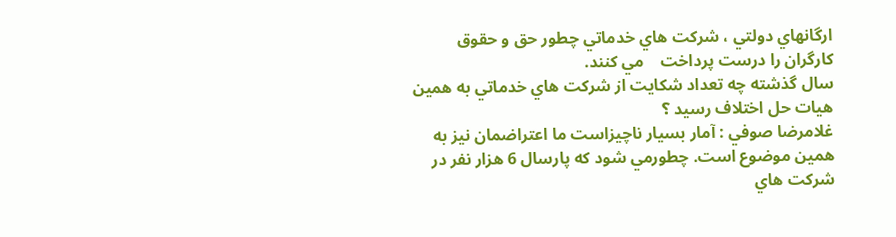ارگانهاي دولتي ، شركت هاي خدماتي چطور حق و حقوق كارگران را درست پرداخت    مي كنند.
سال گذشته چه تعداد شكايت از شركت هاي خدماتي به همين هيات حل اختلاف رسيد ؟
غلامرضا صوفي : آمار بسيار ناچيزاست ما اعتراضمان نيز به همين موضوع است. چطورمي شود كه پارسال 6 هزار نفر در شركت هاي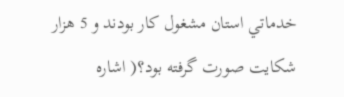خدماتي استان مشغول كار بودند و 5 هزار شكايت صورت گرفته بود؟( اشاره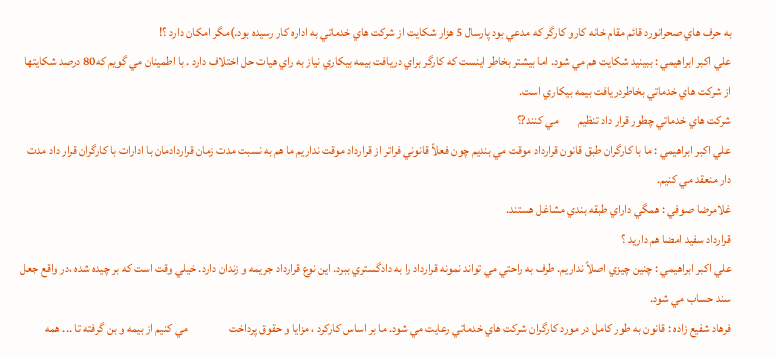به حرف هاي صحرانورد قائم مقام خانه كارو كارگر كه مدعي بود پارسال 5 هزار شكايت از شركت هاي خدماتي به اداره كار رسيده بود.)مگر امكان دارد ؟!
علي اكبر ابراهيمي : ببينيد شكايت هم مي شود. اما بيشتر بخاطر اينست كه كارگر براي دريافت بيمه بيكاري نياز به راي هيات حل اختلاف دارد . با اطمينان مي گويم كه80 درصد شكايتها از شركت هاي خدماتي بخاطردريافت بيمه بيكاري است.
شركت هاي خدماتي چطور قرار داد تنظيم        مي كنند?؟
علي اكبر ابراهيمي : ما با كارگران طبق قانون قرارداد موقت مي بنديم چون فعلاً قانوني فراتر از قرارداد موقت نداريم ما هم به نسبت مدت زمان قراردادمان با ادارات با كارگران قرار داد مدت دار منعقد مي كنيم.
غلامرضا صوفي : همگي داراي طبقه بندي مشاغل هستند.
قرارداد سفيد امضا هم داريد ؟
علي اكبر ابراهيمي : چنين چيزي اصلاً نداريم. طرف به راحتي مي تواند نمونه قرارداد را به دادگستري ببرد. اين نوع قرارداد جريمه و زندان دارد. خيلي وقت است كه بر چيده شده ،در واقع جعل سند حساب مي شود.
فرهاد شفيع زاده : قانون به طور كامل در مورد كارگران شركت هاي خدماتي رعايت مي شود. ما بر اساس كاركرد ، مزايا و حقوق پرداخت                 مي كنيم از بيمه و بن گرفته تا ... همه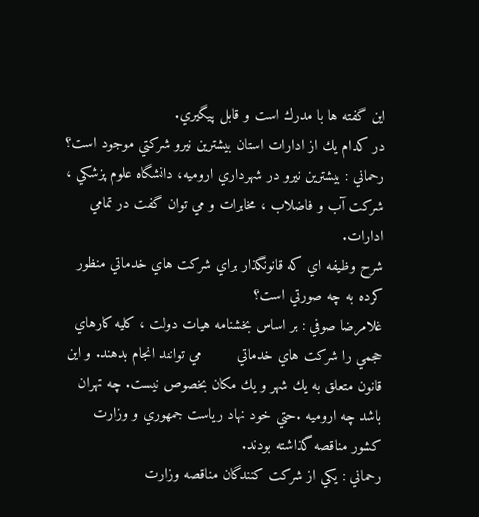اين گفته ها با مدرك است و قابل پيگيري.
در كدام يك از ادارات استان بيشترين نيرو شركتي موجود است؟
رحماني : بيشترين نيرو در شهرداري اروميه‌، دانشگاه علوم پزشكي ، شركت آب و فاضلاب ، مخابرات و مي توان گفت در تمامي ادارات.
شرح وظيفه اي كه قانونگذار براي شركت هاي خدماتي منظور كرده به چه صورتي است؟
غلامرضا صوفي : بر اساس بخشنامه هيات دولت ، كليه كارهاي حجمي را شركت هاي خدماتي        مي توانند انجام بدهند. و اين قانون متعلق به يك شهر و يك مكان بخصوص نيست. چه تهران باشد چه اروميه .حتي خود نهاد رياست جمهوري و وزارت كشور مناقصه گذاشته بودند.
رحماني : يكي از شركت كنندگان مناقصه وزارت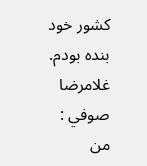كشور خود بنده بودم.
غلامرضا صوفي : من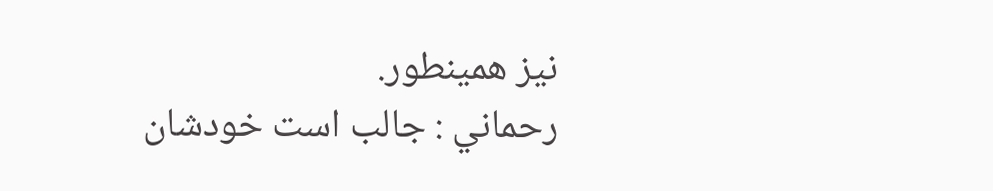نيز همينطور.
رحماني : جالب است خودشان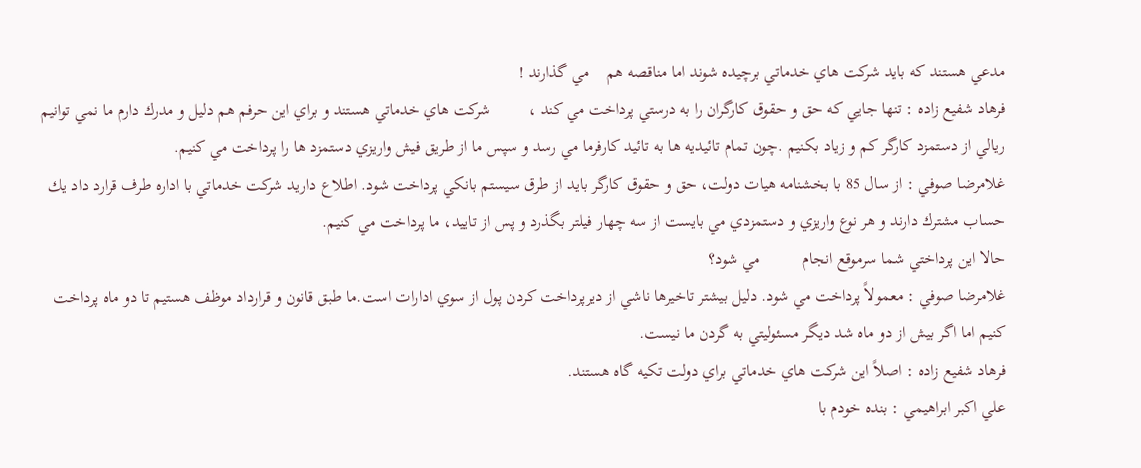مدعي هستند كه بايد شركت هاي خدماتي برچيده شوند اما مناقصه هم    مي گذارند !
فرهاد شفيع زاده : تنها جايي كه حق و حقوق كارگران را به درستي پرداخت مي كند ،         شركت هاي خدماتي هستند و براي اين حرفم هم دليل و مدرك دارم ما نمي توانيم ريالي از دستمزد كارگر كم و زياد بكنيم .چون تمام تائيديه ها به تائيد كارفرما مي رسد و سپس ما از طريق فيش واريزي دستمزد ها را پرداخت مي كنيم.
غلامرضا صوفي : از سال 85 با بخشنامه هيات دولت‌، حق و حقوق كارگر بايد از طرق سيستم بانكي پرداخت شود. اطلاع داريد شركت خدماتي با اداره طرف قرارد داد يك حساب مشترك دارند و هر نوع واريزي و دستمزدي مي بايست از سه چهار فيلتر بگذرد و پس از تاييد، ما پرداخت مي كنيم.
حالا اين پرداختي شما سرموقع انجام          مي شود؟
غلامرضا صوفي : معمولاً پرداخت مي شود. دليل بيشتر تاخيرها ناشي از ديرپرداخت كردن پول از سوي ادارات است.ما طبق قانون و قرارداد موظف هستيم تا دو ماه پرداخت كنيم اما اگر بيش از دو ماه شد ديگر مسئوليتي به گردن ما نيست.
فرهاد شفيع زاده : اصلاً اين شركت هاي خدماتي براي دولت تكيه گاه هستند.
علي اكبر ابراهيمي : بنده خودم با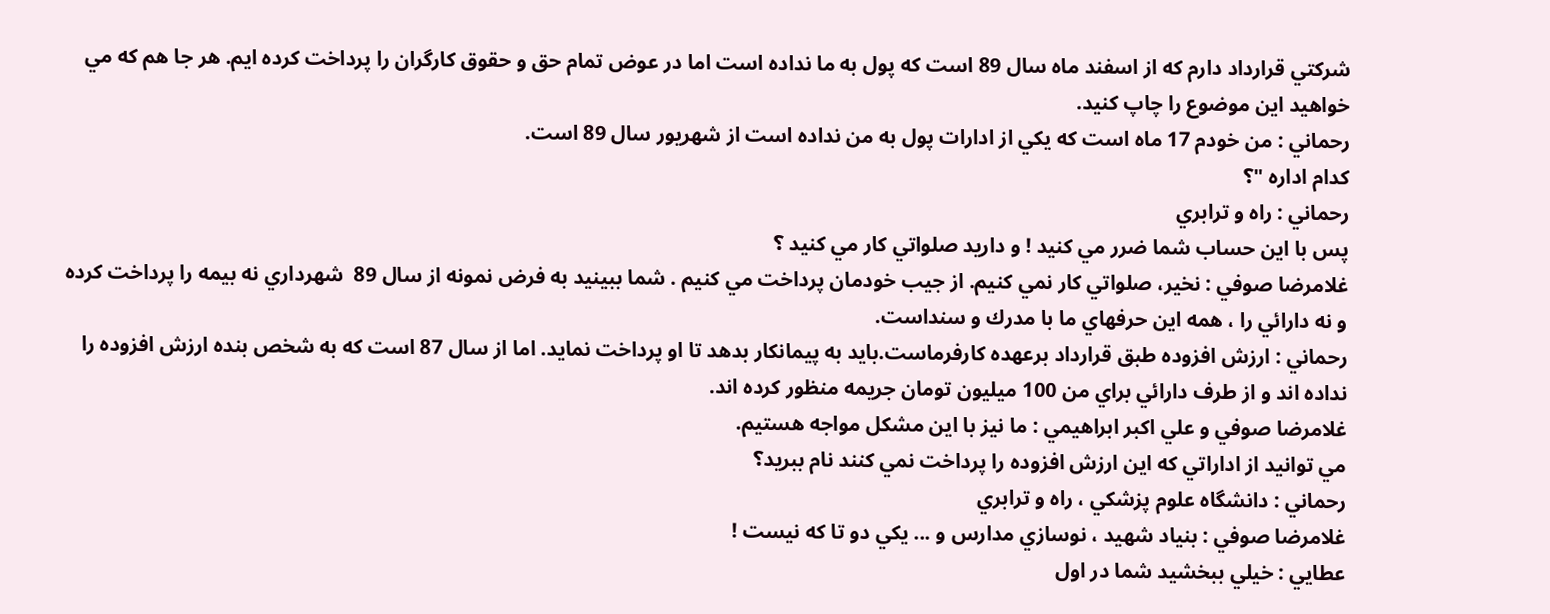شركتي قرارداد دارم كه از اسفند ماه سال 89 است كه پول به ما نداده است اما در عوض تمام حق و حقوق كارگران را پرداخت كرده ايم. هر جا هم كه مي خواهيد اين موضوع را چاپ كنيد.
رحماني : من خودم 17 ماه است كه يكي از ادارات پول به من نداده است از شهريور سال 89 است.
كدام اداره "؟
رحماني : راه و ترابري
پس با اين حساب شما ضرر مي كنيد ! و داريد صلواتي كار مي كنيد ؟
غلامرضا صوفي : نخير، صلواتي كار نمي كنيم. از جيب خودمان پرداخت مي كنيم . شما ببينيد به فرض نمونه از سال 89  شهرداري نه بيمه را پرداخت كرده و نه دارائي را ، همه اين حرفهاي ما با مدرك و سنداست.
رحماني : ارزش افزوده طبق قرارداد برعهده كارفرماست.بايد به پيمانكار بدهد تا او پرداخت نمايد. اما از سال 87 است كه به شخص بنده ارزش افزوده را نداده اند و از طرف دارائي براي من 100 ميليون تومان جريمه منظور كرده اند.
غلامرضا صوفي و علي اكبر ابراهيمي : ما نيز با اين مشكل مواجه هستيم.
مي توانيد از اداراتي كه اين ارزش افزوده را پرداخت نمي كنند نام ببريد؟
رحماني : دانشگاه علوم پزشكي ، راه و ترابري
غلامرضا صوفي : بنياد شهيد ، نوسازي مدارس و ... يكي دو تا كه نيست !
عطايي : خيلي ببخشيد شما در اول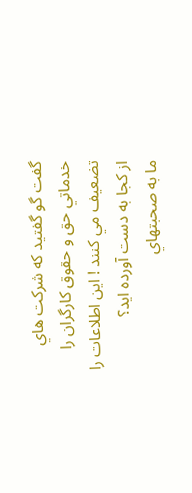گفت گو گفتيد كه شركت هاي خدماتي حق و حقوق كارگران را تضعيف مي كنند ! اين اطلاعات را از كجا به دست آورده ايد؟
ما به صحبتهاي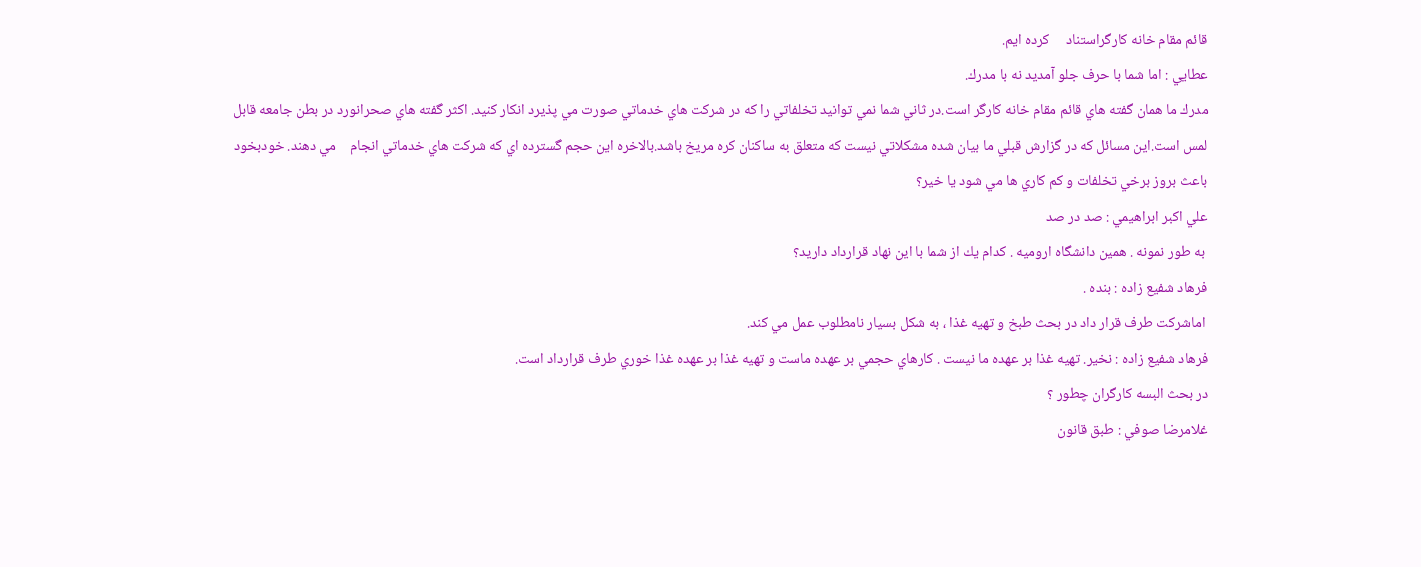قائم مقام خانه كارگراستناد     كرده ايم.
عطايي : اما شما با حرف جلو آمديد نه با مدرك.
مدرك ما همان گفته هاي قائم مقام خانه كارگر است.در ثاني شما نمي توانيد تخلفاتي را كه در شركت هاي خدماتي صورت مي پذيرد انكار كنيد. اكثر گفته هاي صحرانورد در بطن جامعه قابل لمس است.اين مسائل كه در گزارش قبلي ما بيان شده مشكلاتي نيست كه متعلق به ساكنان كره مريخ باشد.بالاخره اين حجم گسترده اي كه شركت هاي خدماتي انجام    مي دهند. خودبخود باعث بروز برخي تخلفات و كم كاري ها مي شود يا خير؟
علي اكبر ابراهيمي : صد در صد
 به طور نمونه . همين دانشگاه اروميه . كدام يك از شما با اين نهاد قرارداد داريد؟
فرهاد شفيع زاده : بنده .
 اماشركت طرف قرار داد در بحث طبخ و تهيه غذا ، به شكل بسيار نامطلوب عمل مي كند.
فرهاد شفيع زاده : نخير. تهيه غذا بر عهده ما نيست . كارهاي حجمي بر عهده ماست و تهيه غذا بر عهده غذا خوري طرف قرارداد است.
در بحث البسه كارگران چطور ؟
غلامرضا صوفي : طبق قانون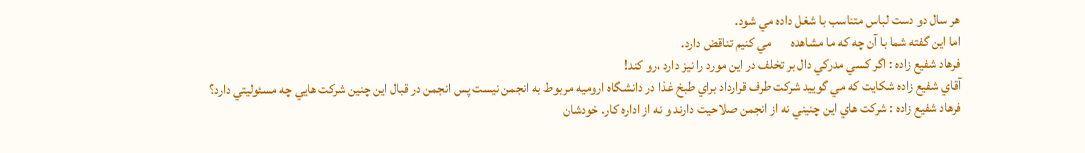هر سال دو دست لباس متناسب با شغل داده مي شود.
اما اين گفته شما با آن چه كه ما مشاهده       مي كنيم تناقض دارد.
فرهاد شفيع زاده : اگر كسي مدركي دال بر تخلف در اين مورد را نيز دارد ،‌رو كند!
آقاي شفيع زاده شكايت كه مي گوييد شركت طرف قرارداد براي طبخ غذا در دانشگاه اروميه مربوط به انجمن نيست پس انجمن در قبال اين چنين شركت هايي چه مسئوليتي دارد؟
فرهاد شفيع زاده : شركت هاي اين چنيني نه از انجمن صلاحيت دارند و نه از اداره كار. خودشان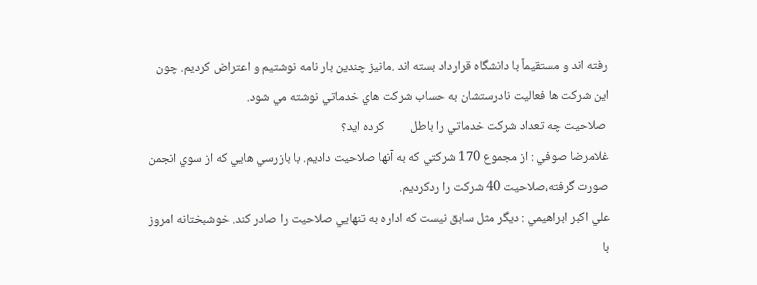رفته اند و مستقيماً با دانشگاه قرارداد بسته اند .مانيز چندين بار نامه نوشتيم و اعتراض كرديم. چون اين شركت ها فعاليت نادرستشان به حساب شركت هاي خدماتي نوشته مي شود.
 صلاحيت چه تعداد شركت خدماتي را باطل         كرده ايد؟
غلامرضا صوفي : از مجموع 170 شركتي كه به آنها صلاحيت داديم. با بازرسي هايي كه از سوي انجمن صورت گرفته‌،‌صلاحيت 40 شركت را ردكرديم.
علي اكبر ابراهيمي : ديگر مثل سابق نيست كه اداره به تنهايي صلاحيت را صادر كند. خوشبختانه امروز با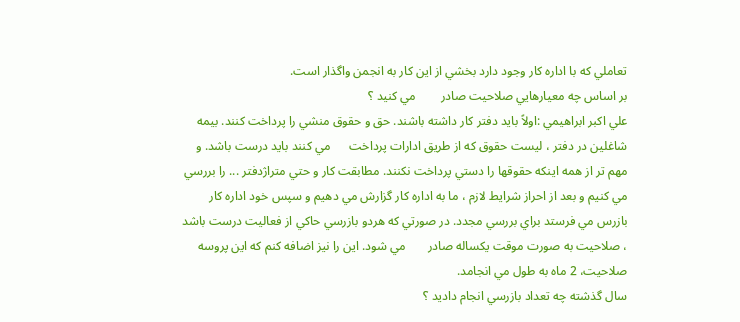تعاملي كه با اداره كار وجود دارد بخشي از اين كار به انجمن واگذار است.
بر اساس چه معيارهايي صلاحيت صادر        مي كنيد ؟
علي اكبر ابراهيمي :اولاً بايد دفتر كار داشته باشند. حق و حقوق منشي را پرداخت كنند. بيمه شاغلين در دفتر ، ليست حقوق كه از طريق ادارات پرداخت      مي كنند بايد درست باشد. و مهم تر از همه اينكه حقوقها را دستي پرداخت نكنند. مطابقت كار و حتي متراژدفتر ... را بررسي مي كنيم و بعد از احراز شرايط لازم ، ما به اداره كار گزارش مي دهيم و سپس خود اداره كار بازرس مي فرستد براي بررسي مجدد. در صورتي كه هردو بازرسي حاكي از فعاليت درست باشد ، صلاحيت به صورت موقت يكساله صادر       مي شود. اين را نيز اضافه كنم كه اين پروسه صلاحيت، 2 ماه به طول مي انجامد.
سال گذشته چه تعداد بازرسي انجام داديد ؟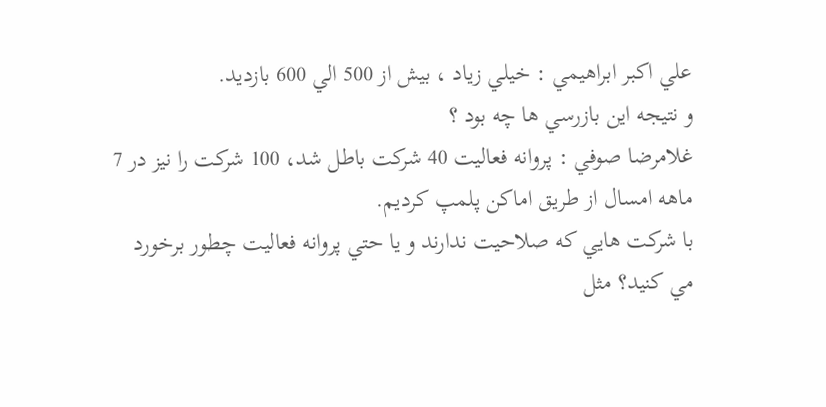علي اكبر ابراهيمي : خيلي زياد ، بيش از 500 الي 600 بازديد.
و نتيجه اين بازرسي ها چه بود ؟
غلامرضا صوفي : پروانه فعاليت 40 شركت باطل شد، 100 شركت را نيز در 7 ماهه امسال از طريق اماكن پلمپ كرديم.
با شركت هايي كه صلاحيت ندارند و يا حتي پروانه فعاليت چطور برخورد مي كنيد؟ مثل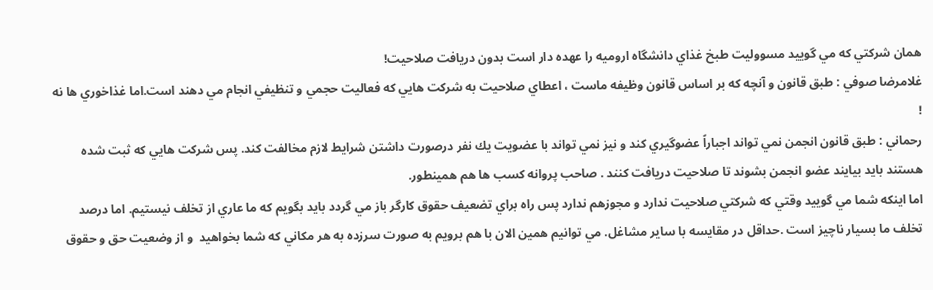همان شركتي كه مي گوييد مسووليت طبخ غذاي دانشگاه اروميه را عهده دار است بدون دريافت صلاحيت!
غلامرضا صوفي : طبق قانون و آنچه كه بر اساس قانون وظيفه ماست ، اعطاي صلاحيت به شركت هايي كه فعاليت حجمي و تنظيفي انجام مي دهند است.اما غذاخوري ها نه !
رحماني : طبق قانون انجمن نمي تواند اجباراً عضوگيري كند و نيز نمي تواند با عضويت يك نفر درصورت داشتن شرايط لازم مخالفت كند. پس شركت هايي كه ثبت شده هستند بايد بيايند عضو انجمن بشوند تا صلاحيت دريافت كنند . صاحب پروانه كسب ها هم همينطور.
اما اينكه شما مي گوييد وقتي كه شركتي صلاحيت ندارد و مجوزهم ندارد پس راه براي تضعيف حقوق كارگر باز مي گردد بايد بگويم كه ما عاري از تخلف نيستيم. اما درصد تخلف ما بسيار ناچيز است .حداقل در مقايسه با ساير مشاغل. مي توانيم همين الان با هم برويم به صورت سرزده به هر مكاني كه شما بخواهيد  و از وضعيت حق و حقوق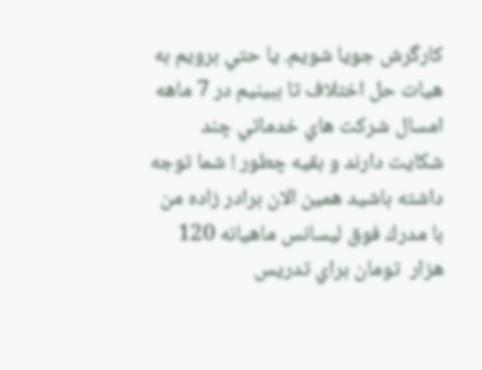كارگرش جويا شويم. يا حتي برويم به هيات حل اختلاف تا ببينيم در 7 ماهه امسال شركت هاي خدماتي چند شكايت دارند و بقيه چطور ! شما توجه داشته باشيد همين الان برادر زاده من با مدرك فوق ليسانس ماهيانه 120 هزار  تومان براي تدريس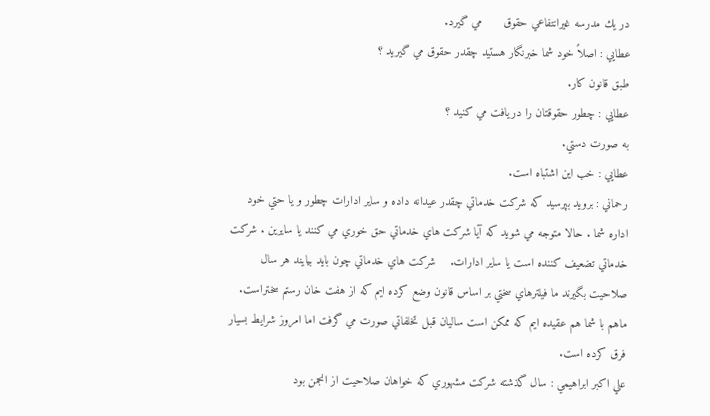در يك مدرسه غيرانتفاعي حقوق      مي گيرد.
عطايي : اصلاً خود شما خبرنگار هستيد چقدر حقوق مي گيريد ؟
طبق قانون كار.
عطايي : چطور حقوقتان را دريافت مي كنيد ؟
به صورت دستي.
عطايي : خب اين اشتباه است.
رحماني : برويد بپرسيد كه شركت خدماتي چقدر عيدانه داده و ساير ادارات چطور و يا حتي خود اداره شما . حالا متوجه مي شويد كه آيا شركت هاي خدماتي حق خوري مي كنند يا سايرين . شركت خدماتي تضعيف كننده است يا ساير ادارات.    شركت هاي خدماتي چون بايد بيايند هر سال صلاحيت بگيرند ما فيلترهاي سختي بر اساس قانون وضع كرده ايم كه از هفت خان رستم سختراست. ماهم با شما هم عقيده ايم كه ممكن است ساليان قبل تخلفاتي صورت مي گرفت اما امروز شرايط بسيار فرق كرده است.
علي اكبر ابراهيمي : سال گذشته شركت مشهوري كه خواهان صلاحيت از انجمن بود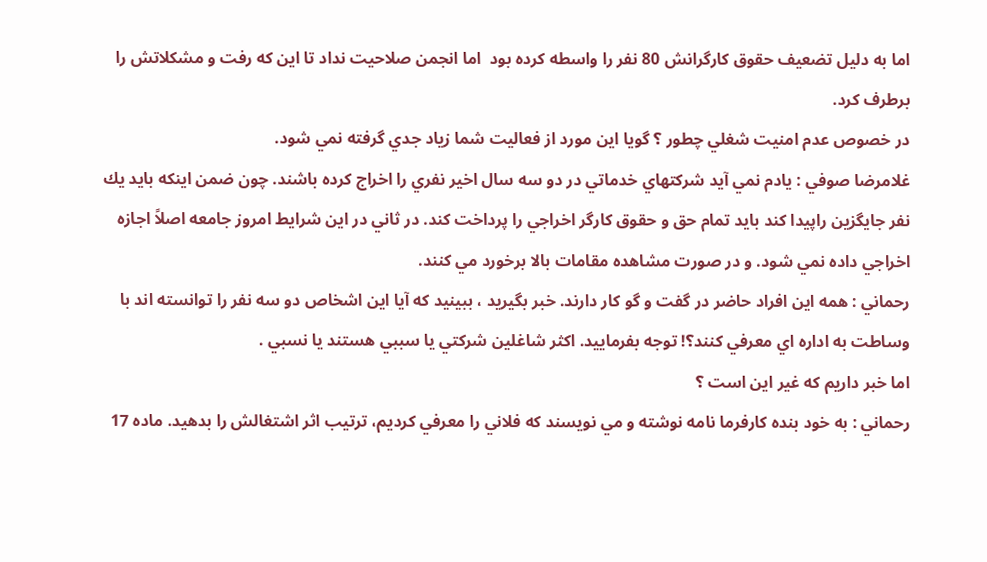اما به دليل تضعيف حقوق كارگرانش 80 نفر را واسطه كرده بود  اما انجمن صلاحيت نداد تا اين كه رفت و مشكلاتش را برطرف كرد.
در خصوص عدم امنيت شغلي چطور ؟ گويا اين مورد از فعاليت شما زياد جدي گرفته نمي شود.
غلامرضا صوفي : يادم نمي آيد شركتهاي خدماتي در دو سه سال اخير نفري را اخراج كرده باشند. چون ضمن اينكه بايد يك نفر جايگزين راپيدا كند بايد تمام حق و حقوق كارگر اخراجي را پرداخت كند. در ثاني در اين شرايط امروز جامعه اصلاً اجازه اخراجي داده نمي شود. و در صورت مشاهده مقامات بالا برخورد مي كنند.
رحماني : همه اين افراد حاضر در گفت و گو كار دارند. خبر بگيريد ، ببينيد كه آيا اين اشخاص دو سه نفر را توانسته اند با وساطت به اداره اي معرفي كنند؟! توجه بفرماييد. اكثر شاغلين شركتي يا سببي هستند يا نسبي .
اما خبر داريم كه غير اين است ؟
رحماني : به خود بنده كارفرما نامه نوشته و مي نويسند كه فلاني را معرفي كرديم، ترتيب اثر اشتغالش را بدهيد. ماده 17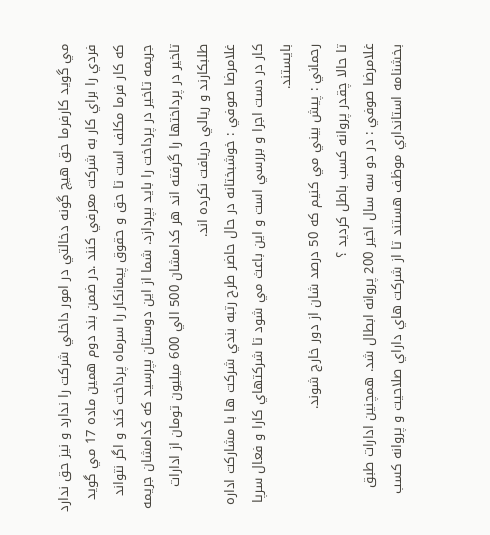مي گويد كارفرما حق هيچ گونه دخالتي در امور داخلي شركت را ندارد و نيز حق ندارد فردي را براي كار به شركت معرفي كنند .در ضمن بند دوم همين ماده 17 مي گويد كه كار فرما مكلف است تا حق و حقوق پيمانكار را سرماه پرداخت كند و اگر نتواند جريمه تاخير در پرداخت را بايد بپردازد. شما از اين دوستان بپرسيد كه كدامشان جريمه تاخير در پرداختها را گرفته اند هر كدامشان 500 الي 600 ميليون تومان از ادارات طلبكارند و ريالي دريافت نكرده اند.
غلامرضا صوفي : خوشبختانه در حال حاضر طرح رتبه بندي شركت ها با مشاركت اداره كار در دست اجرا و بررسي است و اين باعث مي شود تا شركتهاي كارا و فعال سرپا بايستند.
رحماني : پيش بيني مي كنيم كه 50 درصد شان از دور خارج شوند.
تا حالا چقدر پروانه كسب باطل كرديد ؟
غلامرضا صوفي : در دو سه سال اخير 200 پروانه ابطال شد. همچنين ادارات طبق بخشنامه استانداري موظف هستند تا از شركت هاي داراي صلاحيت و پروانه كسب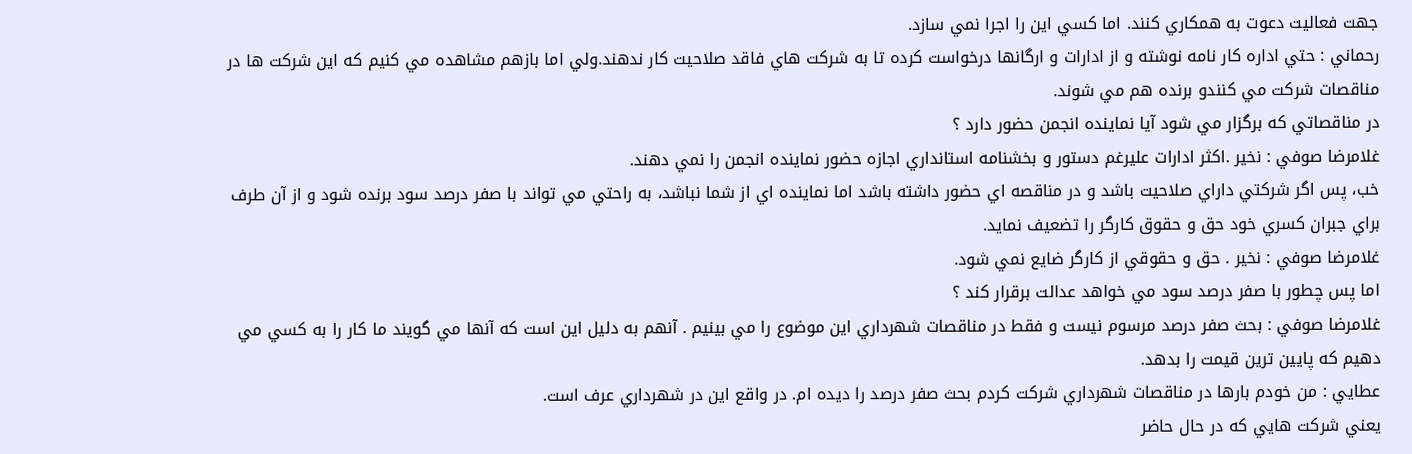جهت فعاليت دعوت به همكاري كنند. اما كسي اين را اجرا نمي سازد.
رحماني : حتي اداره كار نامه نوشته و از ادارات و ارگانها درخواست كرده تا به شركت هاي فاقد صلاحيت كار ندهند.ولي اما بازهم مشاهده مي كنيم كه اين شركت ها در مناقصات شركت مي كنندو برنده هم مي شوند.
در مناقصاتي كه برگزار مي شود آيا نماينده انجمن حضور دارد ؟
غلامرضا صوفي : نخير .اكثر ادارات عليرغم دستور و بخشنامه استانداري اجازه حضور نماينده انجمن را نمي دهند.
خب، پس اگر شركتي داراي صلاحيت باشد و در مناقصه اي حضور داشته باشد اما نماينده اي از شما نباشد، به راحتي مي تواند با صفر درصد سود برنده شود و از آن طرف براي جبران كسري خود حق و حقوق كارگر را تضعيف نمايد.
غلامرضا صوفي : نخير . حق و حقوقي از كارگر ضايع نمي شود.
اما پس چطور با صفر درصد سود مي خواهد عدالت برقرار كند ؟
غلامرضا صوفي : بحث صفر درصد مرسوم نيست و فقط در مناقصات شهرداري اين موضوع را مي بينيم . آنهم به دليل اين است كه آنها مي گويند ما كار را به كسي مي دهيم كه پايين ترين قيمت را بدهد.
عطايي : من خودم بارها در مناقصات شهرداري شركت كردم بحث صفر درصد را ديده ام. در واقع اين در شهرداري عرف است.
يعني شركت هايي كه در حال حاضر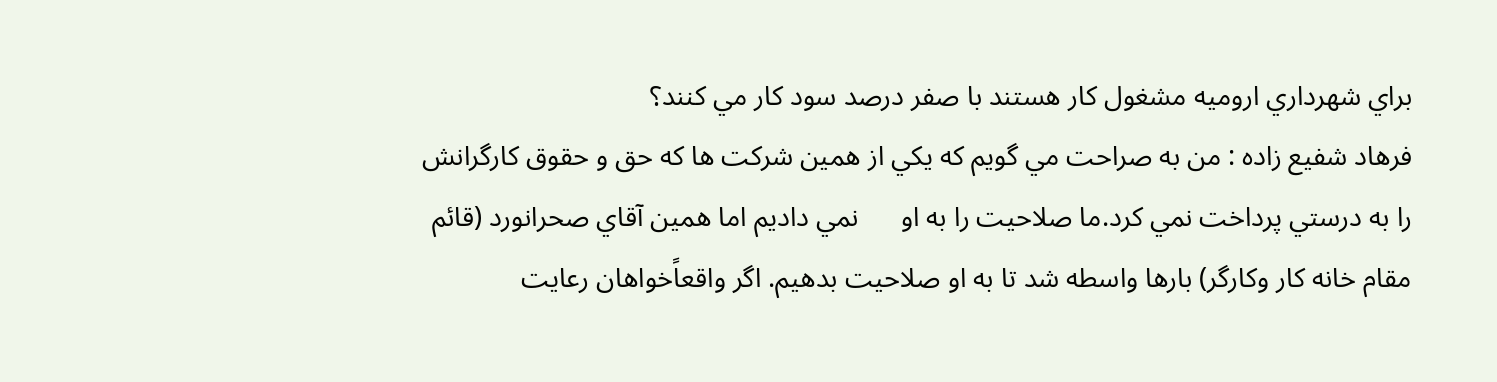براي شهرداري اروميه مشغول كار هستند با صفر درصد سود كار مي كنند؟
فرهاد شفيع زاده : من به صراحت مي گويم كه يكي از همين شركت ها كه حق و حقوق كارگرانش را به درستي پرداخت نمي كرد.ما صلاحيت را به او      نمي داديم اما همين آقاي صحرانورد (قائم مقام خانه كار وكارگر) بارها واسطه شد تا به او صلاحيت بدهيم. اگر واقعاًخواهان رعايت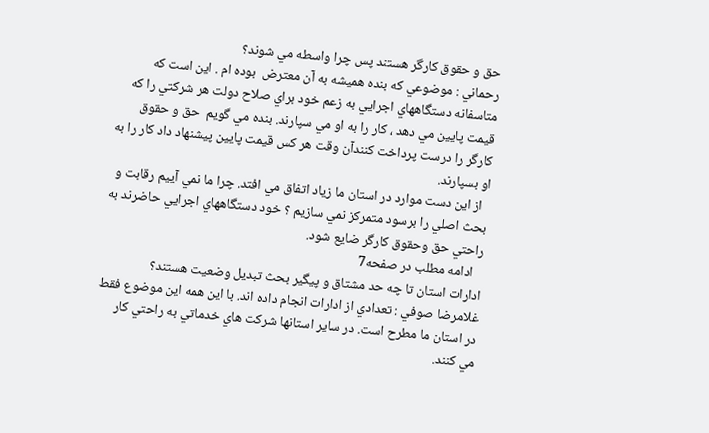حق و حقوق كارگر هستند پس چرا واسطه مي شوند؟
رحماني : موضوعي كه بنده هميشه به آن معترض  بوده ام . اين است كه متاسفانه دستگاههاي اجرايي به زعم خود براي صلاح دولت هر شركتي را كه قيمت پايين مي دهد ، كار را به او مي سپارند. بنده مي گويم  حق و حقوق كارگر را درست پرداخت كنندآن وقت هر كس قيمت پايين پيشنهاد داد كار را به او بسپارند.
  از اين دست موارد در استان ما زياد اتفاق مي افتد. چرا ما نمي آييم رقابت و بحث اصلي را برسود متمركز نمي سازيم ؟ خود دستگاههاي اجرايي حاضرند به راحتي حق وحقوق كارگر ضايع شود.
   ادامه مطلب در صفحه7
ادارات استان تا چه حد مشتاق و پيگير بحث تبديل وضعيت هستند؟
غلامرضا صوفي : تعدادي از ادارات انجام داده اند. با اين همه اين موضوع فقط در استان ما مطرح است. در ساير استانها شركت هاي خدماتي به راحتي كار     مي كنند.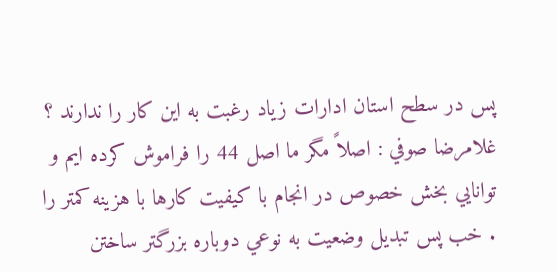پس در سطح استان ادارات زياد رغبت به اين كار را ندارند ؟
غلامرضا صوفي : اصلاً مگر ما اصل 44 را فراموش كرده ايم و توانايي بخش خصوص در انجام با كيفيت كارها با هزينه كمتر را . خب پس تبديل وضعيت به نوعي دوباره بزرگتر ساختن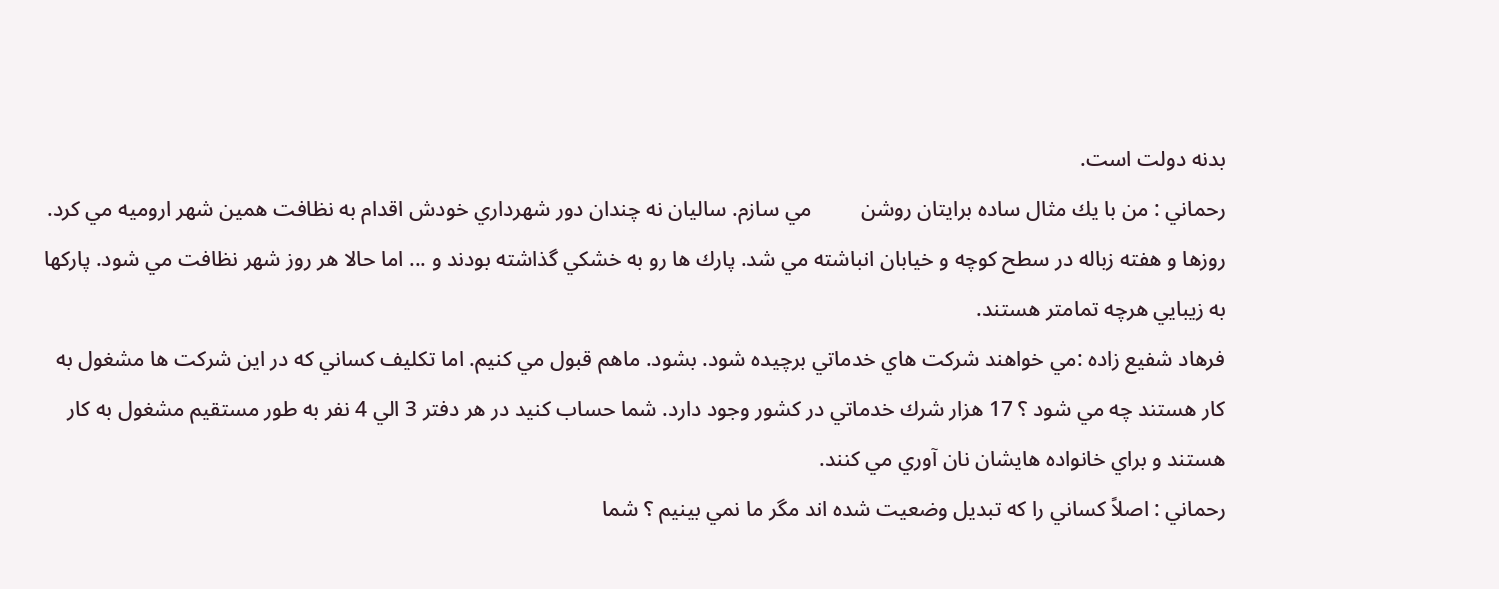بدنه دولت است.
رحماني : من با يك مثال ساده برايتان روشن         مي سازم. ساليان نه چندان دور شهرداري خودش اقدام به نظافت همين شهر اروميه مي كرد. روزها و هفته زباله در سطح كوچه و خيابان انباشته مي شد. پارك ها رو به خشكي گذاشته بودند و ... اما حالا هر روز شهر نظافت مي شود. پاركها به زيبايي هرچه تمامتر هستند.
فرهاد شفيع زاده :مي خواهند شركت هاي خدماتي برچيده شود. بشود. ماهم قبول مي كنيم. اما تكليف كساني كه در اين شركت ها مشغول به كار هستند چه مي شود ؟ 17 هزار شرك خدماتي در كشور وجود دارد. شما حساب كنيد در هر دفتر 3 الي 4 نفر به طور مستقيم مشغول به كار هستند و براي خانواده هايشان نان آوري مي كنند.
رحماني : اصلاً كساني را كه تبديل وضعيت شده اند مگر ما نمي بينيم ؟ شما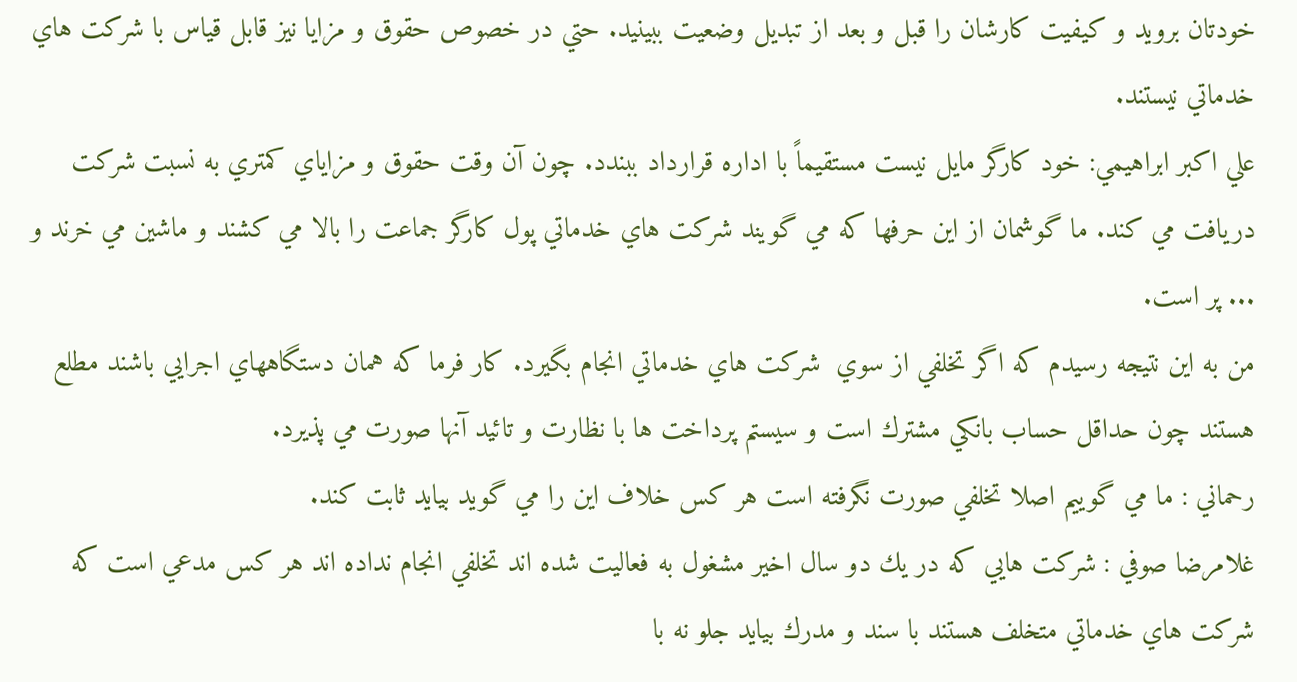خودتان برويد و كيفيت كارشان را قبل و بعد از تبديل وضعيت ببينيد. حتي در خصوص حقوق و مزايا نيز قابل قياس با شركت هاي خدماتي نيستند.
علي اكبر ابراهيمي: خود كارگر مايل نيست مستقيماً با اداره قرارداد ببندد. چون آن وقت حقوق و مزاياي كمتري به نسبت شركت دريافت مي كند. ما گوشمان از اين حرفها كه مي گويند شركت هاي خدماتي پول كارگر جماعت را بالا مي كشند و ماشين مي خرند و  ... پر است.
من به اين نتيجه رسيدم كه اگر تخلفي از سوي  شركت هاي خدماتي انجام بگيرد. كار فرما كه همان دستگاههاي اجرايي باشند مطلع هستند چون حداقل حساب بانكي مشترك است و سيستم پرداخت ها با نظارت و تائيد آنها صورت مي پذيرد.
رحماني : ما مي گوييم اصلا تخلفي صورت نگرفته است هر كس خلاف اين را مي گويد بيايد ثابت كند.
غلامرضا صوفي : شركت هايي كه در يك دو سال اخير مشغول به فعاليت شده اند تخلفي انجام نداده اند هر كس مدعي است كه شركت هاي خدماتي متخلف هستند با سند و مدرك بيايد جلو نه با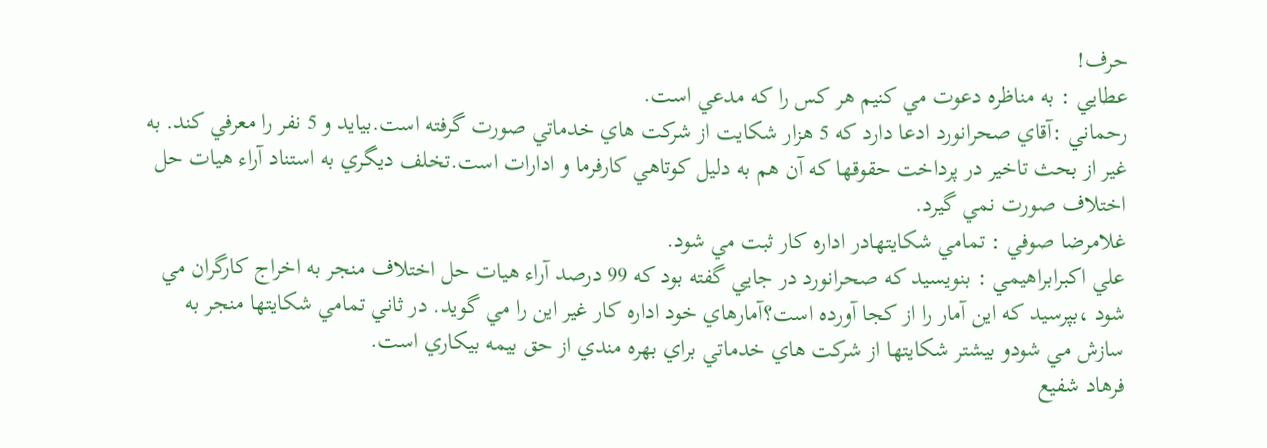حرف!
عطايي : به مناظره دعوت مي كنيم هر كس را كه مدعي است.
رحماني :آقاي صحرانورد ادعا دارد كه 5 هزار شكايت از شركت هاي خدماتي صورت گرفته است.بيايد و 5 نفر را معرفي كند. به غير از بحث تاخير در پرداخت حقوقها كه آن هم به دليل كوتاهي كارفرما و ادارات است.تخلف ديگري به استناد آراء هيات حل اختلاف صورت نمي گيرد.
غلامرضا صوفي : تمامي شكايتهادر اداره كار ثبت مي شود.
علي اكبرابراهيمي : بنويسيد كه صحرانورد در جايي گفته بود كه 99 درصد آراء هيات حل اختلاف منجر به اخراج كارگران مي شود ،‌بپرسيد كه اين آمار را از كجا آورده است؟آمارهاي خود اداره كار غير اين را مي گويد. در ثاني تمامي شكايتها منجر به سازش مي شودو بيشتر شكايتها از شركت هاي خدماتي براي بهره مندي از حق بيمه بيكاري است.
فرهاد شفيع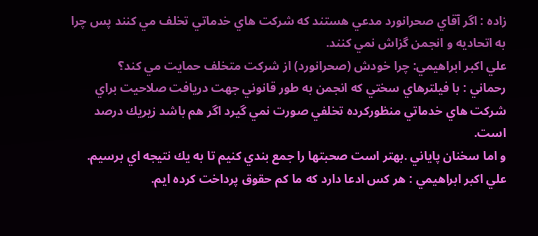زاده : اگر آقاي صحرانورد مدعي هستند كه شركت هاي خدماتي تخلف مي كنند پس چرا به اتحاديه و انجمن گزاش نمي كنند.
علي اكبر ابراهيمي: چرا خودش (صحرانورد) از شركت متخلف حمايت مي كند؟
رحماني : با فيلترهاي سختي كه انجمن به طور قانوني جهت دريافت صلاحيت براي شركت هاي خدماتي منظوركرده تخلفي صورت نمي گيرد اگر هم باشد زيريك درصد است.
و اما سخنان پاياني .بهتر است صحبتها را جمع بندي كنيم تا به يك نتيجه اي برسيم.
علي اكبر ابراهيمي : هر كس ادعا دارد كه ما كم حقوق پرداخت كرده ايم.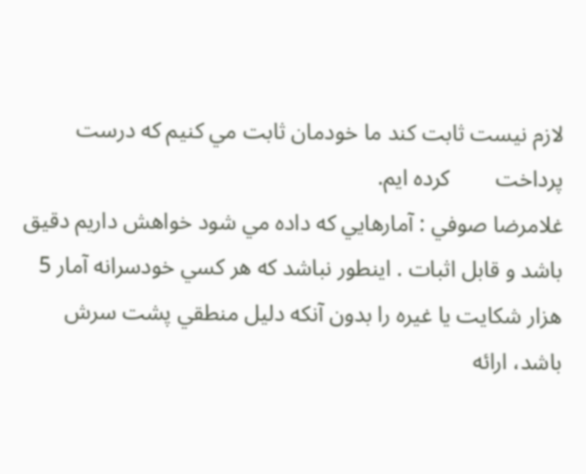لازم نيست ثابت كند ما خودمان ثابت مي كنيم كه درست پرداخت        كرده ايم.
غلامرضا صوفي : آمارهايي كه داده مي شود خواهش داريم دقيق باشد و قابل اثبات . اينطور نباشد كه هر كسي خودسرانه آمار 5 هزار شكايت يا غيره را بدون آنكه دليل منطقي پشت سرش باشد، ارائه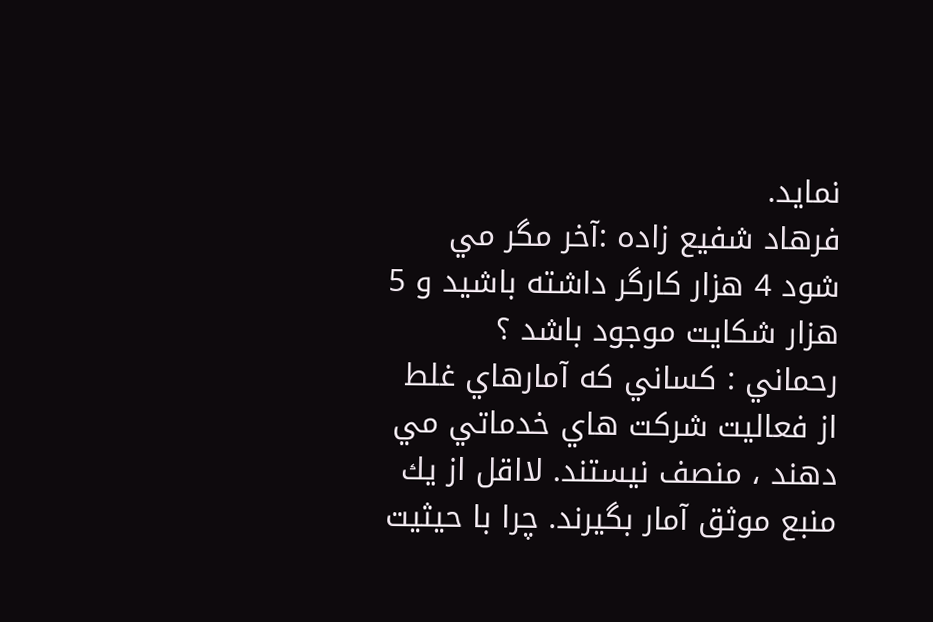نمايد.
فرهاد شفيع زاده :آخر مگر مي شود 4 هزار كارگر داشته باشيد و 5 هزار شكايت موجود باشد ؟
رحماني : كساني كه آمارهاي غلط از فعاليت شركت هاي خدماتي مي دهند ، منصف نيستند. لااقل از يك منبع موثق آمار بگيرند. چرا با حيثيت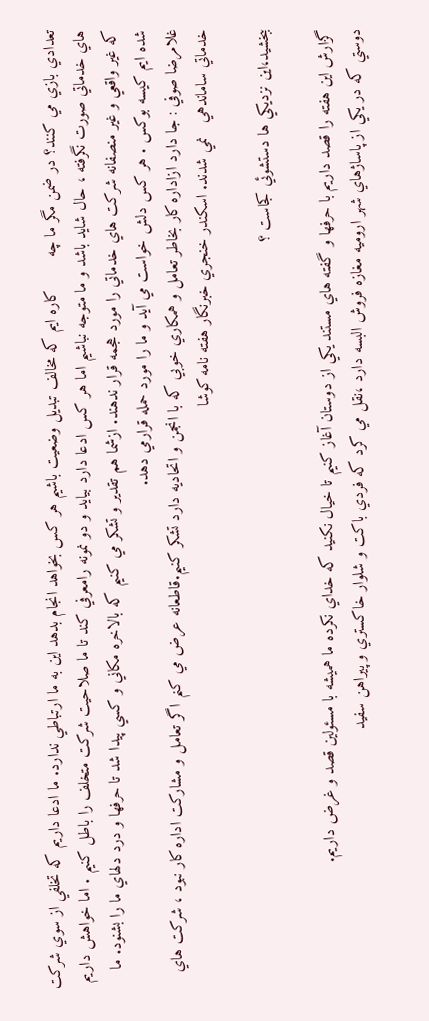تعدادي بازي مي كنند؟ در ضمن مگر ما چه       كاره ايم كه مخالف تبديل وضعيت باشيم هر كس بخواهد انجام بدهد اين به ما ارتباطي ندارد. ما ادعا داريم كه تخلفي از سوي شركت هاي خدماتي صورت نگرفته ، حال شايد باشد و ما متوجه نباشيم اما هر كس ادعا دارد بيايد و دو نمونه رامعرفي كند تا ما صلاحيت شركت متخلف را باطل كنيم . اما خواهش داريم كه غير واقعي و غير منصفانه شركت هاي خدماتي را مورد هجمه قرار ندهند. ازشما هم تقدير و تشكر مي كنيم كه بالاخره مكاني و كسي پيدا شد تا حرفها و درد دلهاي ما را بشنود. ما شده ايم كيسه بوكس . هر كس دلش خواست مي آيد و ما را مورد حمله قرارمي دهد.
غلامرضا صوفي : جا دارد ازاداره كار بخاطر تعامل و همكاري خوبي كه با انجمن و اتحاديه دارد تشكر كنيم.قاطعانه عرض مي كنم اگر تعامل و مشاركت اداره كار نبود ، شركت هاي خدماتي ساماندهي   نمي شدند. اسكندر خنجري خبرنگار هفته نامه كوشا

ببخشيد،اين نزديكي ها دستشوئي كجاست ؟

گزارش اين هفته را قصد داريم با حرفها و گفته هاي مستند يكي از دوستان آغاز كنيم تا خيال نكنيد كه خداي نكرده ما هميشه با مسئولين قصد و غرض داريم.
دوستي كه در يكي از پاساژهاي شهر اروميه مغازه فروش البسه دارد ،‌نقل مي كرد كه فردي باكت و شلوار خاكستري و پيراهن سفيد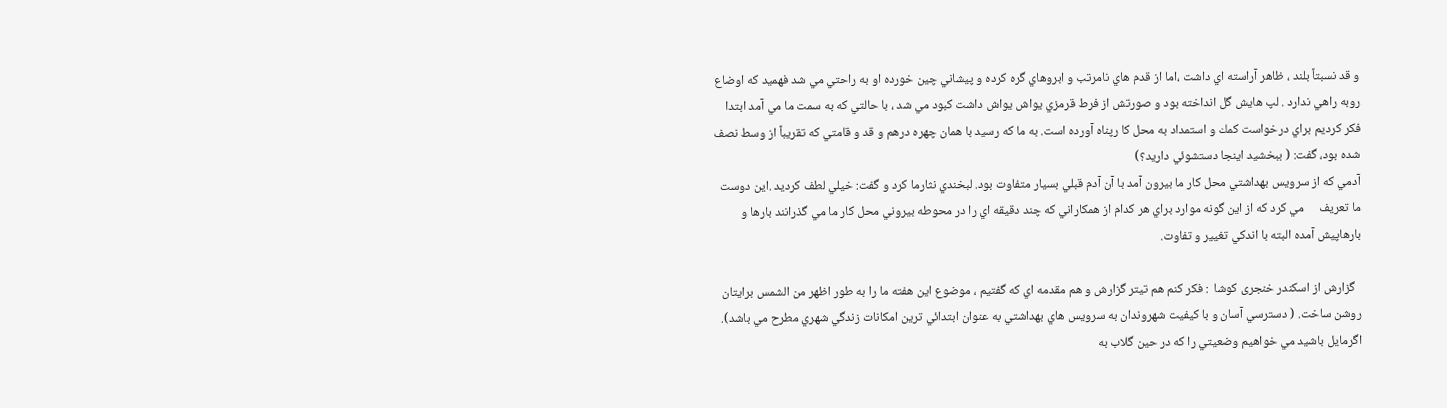و قد نسبتاً بلند ، ظاهر آراسته اي داشت ،اما از قدم هاي نامرتب و ابروهاي گره كرده و پيشاني چين خورده او به راحتي مي شد فهميد كه اوضاع روبه راهي ندارد . لپ هايش گل انداخته بود و صورتش از فرط قرمزي يواش يواش داشت كبود مي شد ، با حالتي كه به سمت ما مي آمد ابتدا فكر كرديم براي درخواست كمك و استمداد به محل كا رپناه آورده است. به ما كه رسيد با همان چهره درهم و قد و قامتي كه تقريباً از وسط نصف شده بود‌، گفت: ( ببخشيد اينجا دستشوئي داريد؟)
آدمي كه از سرويس بهداشتي محل كار ما بيرون آمد با آن آدم قبلي بسيار متفاوت بود. لبخندي نثارما كرد و گفت: خيلي لطف كرديد .اين دوست ما تعريف     مي كرد كه از اين گونه موارد براي هر كدام از همكاراني كه چند دقيقه اي را در محوطه بيروني محل كار ما مي گذرانند بارها و بارهاپيش آمده البته با اندكي تغيير و تفاوت.

  گزارش از اسکندر خنجری کوشا  : فكر كنم هم تيتر گزارش و هم مقدمه اي كه گفتيم ، موضوع اين هفته ما را به طور اظهر من الشمس برايتان روشن ساخت. ( دسترسي آسان و با كيفيت شهروندان به سرويس هاي بهداشتي به عنوان ابتدائي ترين امكانات زندگي شهري مطرح مي باشد). اگرمايل باشيد مي خواهيم وضعيتي را كه در حين گلاب به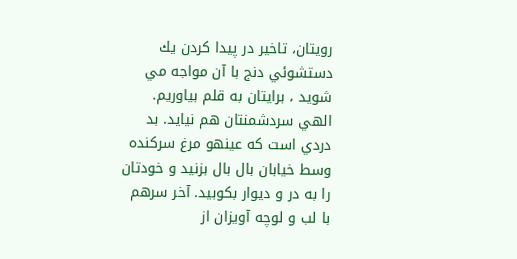رويتان‌، تاخير در پيدا كردن يك دستشوئي دنج با آن مواجه مي شويد ، برايتان به قلم بياوريم.
الهي سردشمنتان هم نيايد. بد دردي است كه عينهو مرغ سركنده وسط خيابان بال بال بزنيد و خودتان را به در و ديوار بكوبيد. آخر سرهم با لب و لوچه آويزان از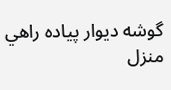گوشه ديوار پياده راهي منزل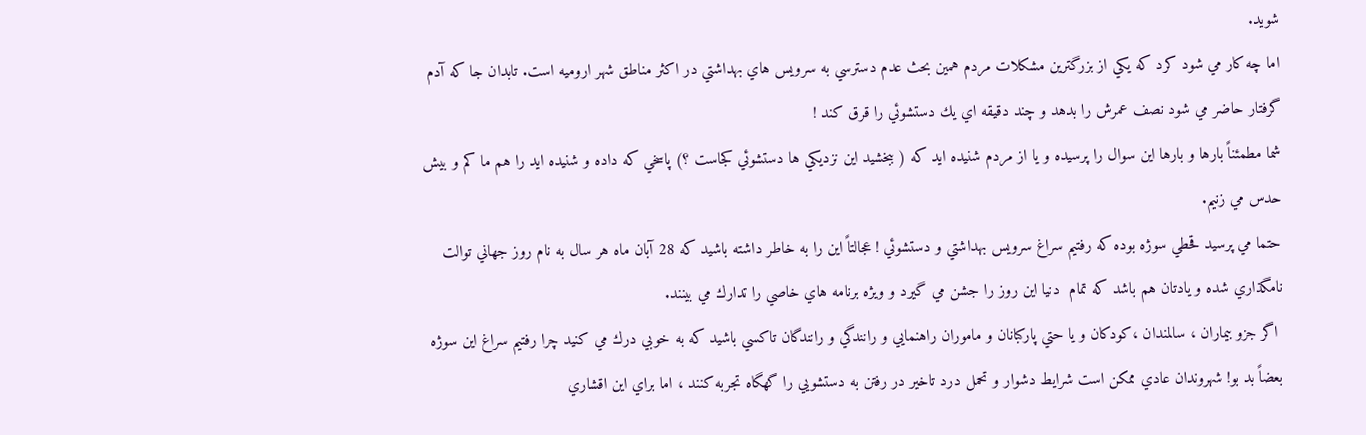شويد.
اما چه كار مي شود كرد كه يكي از بزرگترين مشكلات مردم همين بحث عدم دسترسي به سرويس هاي بهداشتي در اكثر مناطق شهر اروميه است. تابدان جا كه آدم گرفتار حاضر مي شود نصف عمرش را بدهد و چند دقيقه اي يك دستشوئي را قرق كند !
شما مطمئناً بارها و بارها اين سوال را پرسيده و يا از مردم شنيده ايد كه ( ببخشيد اين نزديكي ها دستشوئي كجاست ؟) پاسخي كه داده و شنيده ايد را هم ما كم و بيش حدس مي زنيم.
حتما مي پرسيد قحطي سوژه بوده كه رفتيم سراغ سرويس بهداشتي و دستشوئي ! عجالتاً اين را به خاطر داشته باشيد كه 28 آبان ماه هر سال به نام روز جهاني توالت نامگذاري شده و يادتان هم باشد كه تمام  دنيا اين روز را جشن مي گيرد و ويژه برنامه هاي خاصي را تدارك مي بينند.
 اگر جزو بيماران ، سالمندان ،كودكان و يا حتي پاركبانان و ماموران راهنمايي و رانندگي و رانندگان تاكسي باشيد كه به خوبي درك مي كنيد چرا رفتيم سراغ اين سوژه بعضاً بد بو! شهروندان عادي ممكن است شرايط دشوار و تحمل درد تاخير در رفتن به دستشويي را گهگاه تجربه كنند ، اما براي اين اقشاري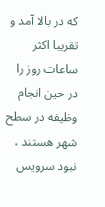كه در بالا آمد و تقريبا اكثر ساعات روز را در حين انجام وظيفه در سطح شهر هستند ، نبود سرويس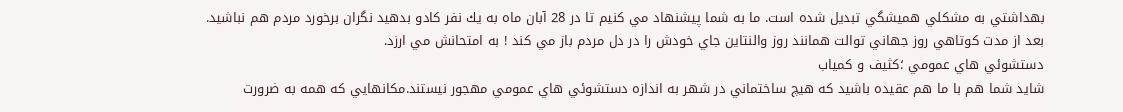بهداشتي به مشكلي هميشگي تبديل شده است. ما به شما پيشنهاد مي كنيم تا در 28 آبان ماه به يك نفر كادو بدهيد نگران برخورد مردم هم نباشيد. بعد از مدت كوتاهي روز جهاني توالت همانند روز والنتاين جاي خودش را در دل مردم باز مي كند ! به امتحانش مي ارزد.
دستشوئي هاي عمومي ؛كثيف و كمياب
شايد شما هم با ما هم عقيده باشيد كه هيچ ساختماني در شهر به اندازه دستشوئي هاي عمومي مهجور نيستند.مكانهايي كه همه به ضرورت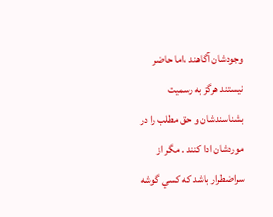وجودشان آگاهند ،‌اما حاضر نيستند هرگز به رسميت بشناسندشان و حق مطلب را در موردشان ادا كنند . مگر از سراضطرار باشد كه كسي گوشه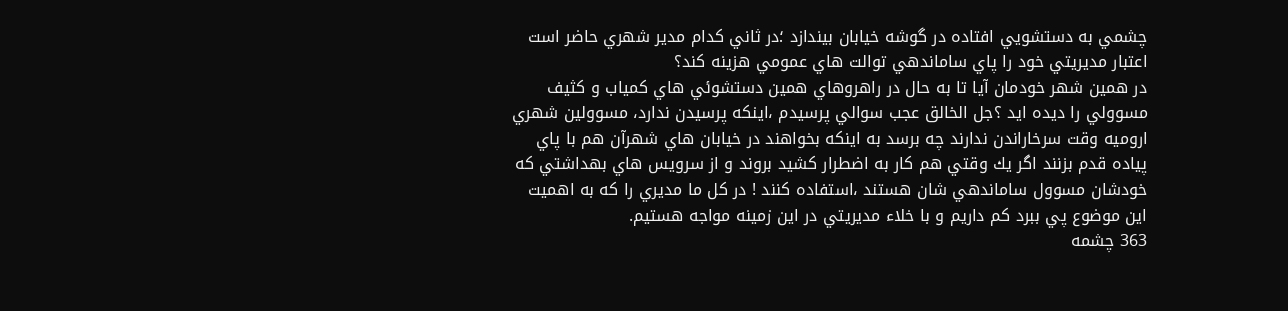چشمي به دستشويي افتاده در گوشه خيابان بيندازد ؛در ثاني كدام مدير شهري حاضر است اعتبار مديريتي خود را پاي ساماندهي توالت هاي عمومي هزينه كند؟
در همين شهر خودمان آيا تا به حال در راهروهاي همين دستشوئي هاي كمياب و كثيف مسوولي را ديده ايد ؟جل الخالق عجب سوالي پرسيدم ،‌اينكه پرسيدن ندارد‌، مسوولين شهري اروميه وقت سرخاراندن ندارند چه برسد به اينكه بخواهند در خيابان هاي شهرآن هم با پاي پياده قدم بزنند اگر يك وقتي هم كار به اضطرار كشيد بروند و از سرويس هاي بهداشتي كه خودشان مسوول ساماندهي شان هستند ،‌استفاده كنند ! در كل ما مديري را كه به اهميت اين موضوع پي ببرد كم داريم و با خلاء مديريتي در اين زمينه مواجه هستيم.
363 چشمه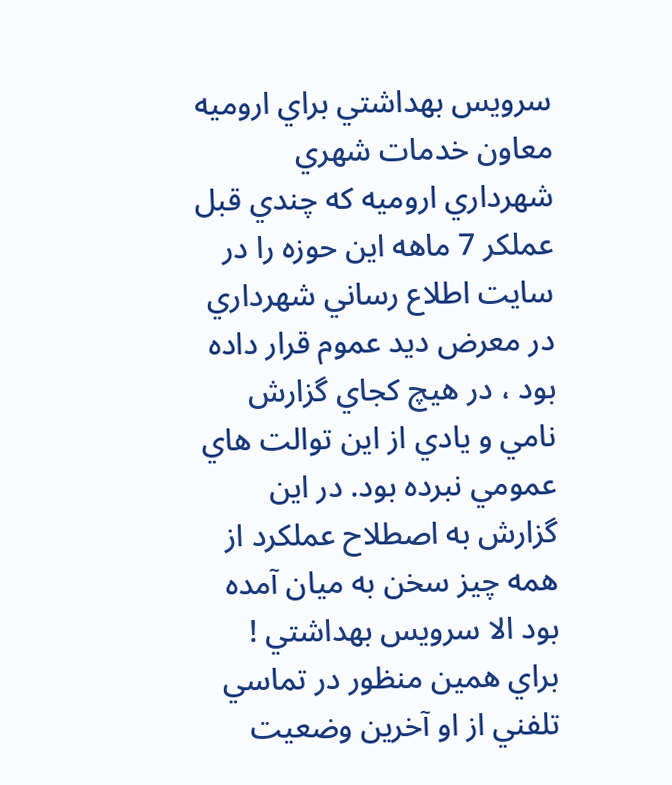سرويس بهداشتي براي اروميه
معاون خدمات شهري شهرداري اروميه كه چندي قبل عملكر 7 ماهه اين حوزه را در سايت اطلاع رساني شهرداري در معرض ديد عموم قرار داده بود ، در هيچ كجاي گزارش نامي و يادي از اين توالت هاي عمومي نبرده بود. در اين گزارش به اصطلاح عملكرد از همه چيز سخن به ميان آمده بود الا سرويس بهداشتي ! براي همين منظور در تماسي تلفني از او آخرين وضعيت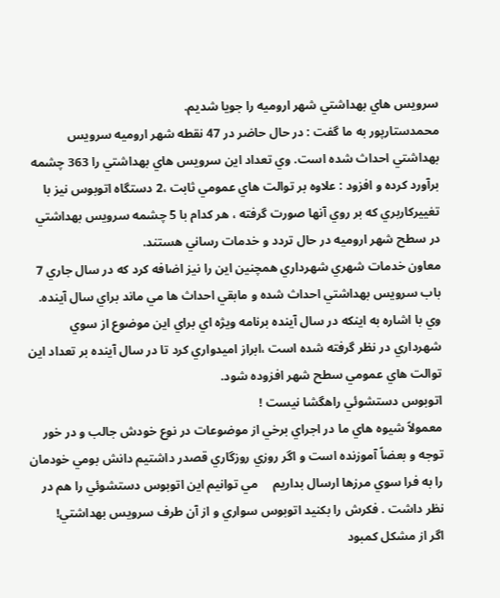سرويس هاي بهداشتي شهر اروميه را جويا شديم.
محمدستارپور به ما گفت : در حال حاضر در 47 نقطه شهر اروميه سرويس بهداشتي احداث شده است. وي تعداد اين سرويس هاي بهداشتي را 363 چشمه برآورد كرده و افزود : علاوه بر توالت هاي عمومي ثابت ،2 دستگاه اتوبوس نيز با تغييركاربري كه بر روي آنها صورت گرفته ، هر كدام با 5 چشمه سرويس بهداشتي در سطح شهر اروميه در حال تردد و خدمات رساني هستند.
معاون خدمات شهري شهرداري همچنين اين را نيز اضافه كرد كه در سال جاري 7 باب سرويس بهداشتي احداث شده و مابقي احداث ها مي ماند براي سال آينده.
وي با اشاره به اينكه در سال آينده برنامه ويژه اي براي اين موضوع از سوي شهرداري در نظر گرفته شده است ،ابراز اميدواري كرد تا در سال آينده بر تعداد اين توالت هاي عمومي سطح شهر افزوده شود.
اتوبوس دستشوئي راهگشا نيست !
معمولاً شيوه هاي ما در اجراي برخي از موضوعات در نوع خودش جالب و در خور توجه و بعضاً آموزنده است و اگر روزي روزگاري قصدر داشتيم دانش بومي خودمان را به فرا سوي مرزها ارسال بداريم     مي توانيم اين اتوبوس دستشوئي را هم در نظر داشت . فكرش را بكنيد اتوبوس سواري و از آن طرف سرويس بهداشتي!
اگر از مشكل كمبود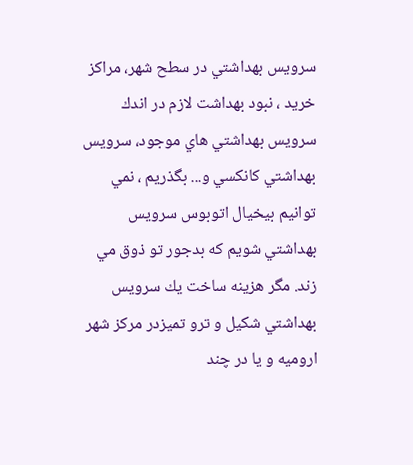سرويس بهداشتي در سطح شهر، مراكز خريد ، نبود بهداشت لازم در اندك سرويس بهداشتي هاي موجود، سرويس بهداشتي كانكسي و... بگذريم ، نمي توانيم بيخيال اتوبوس سرويس بهداشتي شويم كه بدجور تو ذوق مي زند. مگر هزينه ساخت يك سرويس بهداشتي شكيل و ترو تميزدر مركز شهر اروميه و يا در چند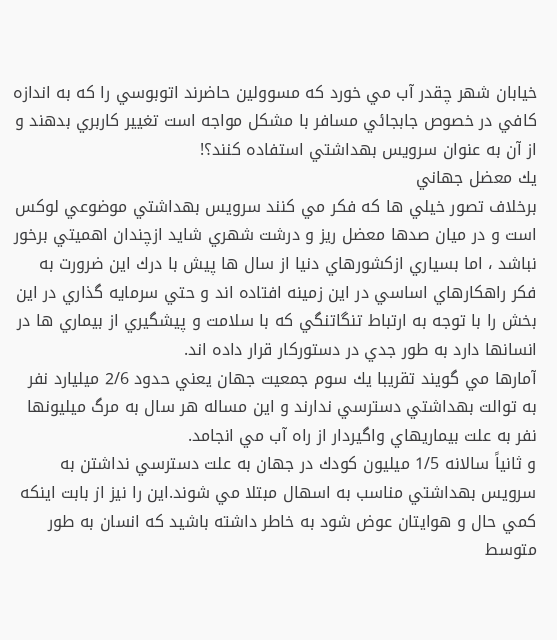خيابان شهر چقدر آب مي خورد كه مسوولين حاضرند اتوبوسي را كه به اندازه كافي در خصوص جابجائي مسافر با مشكل مواجه است تغيير كاربري بدهند و از آن به عنوان سرويس بهداشتي استفاده كنند؟!
يك معضل جهاني
برخلاف تصور خيلي ها كه فكر مي كنند سرويس بهداشتي موضوعي لوكس است و در ميان صدها معضل ريز و درشت شهري شايد ازچندان اهميتي برخور نباشد ، اما بسياري ازكشورهاي دنيا از سال ها پيش با درك اين ضرورت به فكر راهكارهاي اساسي در اين زمينه افتاده اند و حتي سرمايه گذاري در اين بخش را با توجه به ارتباط تنگاتنگي كه با سلامت و پيشگيري از بيماري ها در انسانها دارد به طور جدي در دستوركار قرار داده اند.
آمارها مي گويند تقريبا يك سوم جمعيت جهان يعني حدود 2/6 ميليارد نفر به توالت بهداشتي دسترسي ندارند و اين مساله هر سال به مرگ ميليونها نفر به علت بيماريهاي واگيردار از راه آب مي انجامد.
و ثانياً سالانه 1/5 ميليون كودك در جهان به علت دسترسي نداشتن به سرويس بهداشتي مناسب به اسهال مبتلا مي شوند.اين را نيز از بابت اينكه كمي حال و هوايتان عوض شود به خاطر داشته باشيد كه انسان به طور متوسط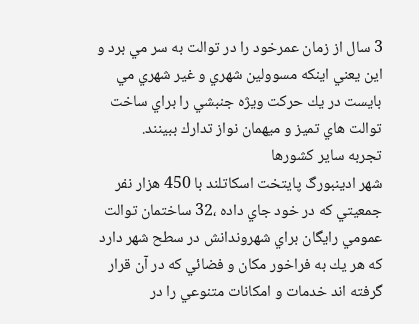3 سال از زمان عمرخود را در توالت به سر مي برد و اين يعني اينكه مسوولين شهري و غير شهري مي بايست در يك حركت ويژه جنبشي را براي ساخت توالت هاي تميز و ميهمان نواز تدارك ببينند.
تجربه ساير كشورها
شهر ادينبورگ پايتخت اسكاتلند با 450 هزار نفر جمعيتي كه در خود جاي داده ،32 ساختمان توالت عمومي رايگان براي شهروندانش در سطح شهر دارد كه هر يك به فراخور مكان و فضائي كه در آن قرار گرفته اند خدمات و امكانات متنوعي را در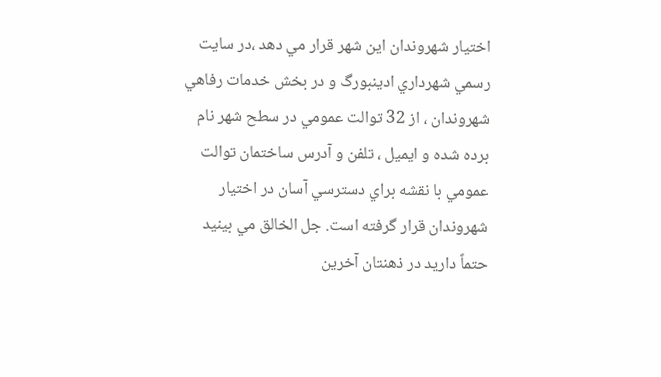اختيار شهروندان اين شهر قرار مي دهد ،‌در سايت رسمي شهرداري ادينبورگ و در بخش خدمات رفاهي شهروندان ، از 32 توالت عمومي در سطح شهر نام برده شده و ايميل ، تلفن و آدرس ساختمان توالت عمومي با نقشه براي دسترسي آسان در اختيار شهروندان قرار گرفته است. جل الخالق مي بينيد حتماً داريد در ذهنتان آخرين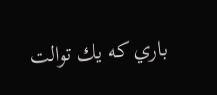باري كه يك توالت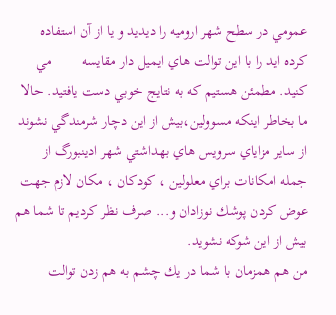عمومي در سطح شهر اروميه را ديديد و يا از آن استفاده    كرده ايد را با اين توالت هاي ايميل دار مقايسه        مي كنيد. مطمئن هستيم كه به نتايج خوبي دست يافتيد. حالا ما بخاطر اينكه مسوولين،بيش از اين دچار شرمندگي نشوند از ساير مزاياي سرويس هاي بهداشتي شهر ادينبورگ از جمله امكانات براي معلولين ، كودكان ، مكان لازم جهت عوض كردن پوشك نوزادان و... صرف نظر كرديم تا شما هم بيش از اين شوكه نشويد.
من هم همزمان با شما در يك چشم به هم زدن توالت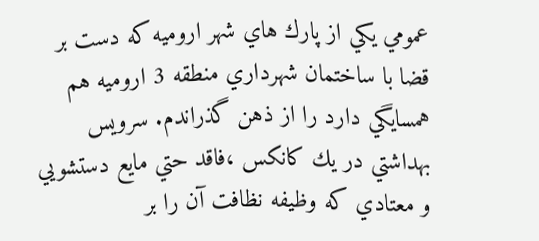عمومي يكي از پارك هاي شهر اروميه كه دست بر قضا با ساختمان شهرداري منطقه 3 اروميه هم همسايگي دارد را از ذهن گذراندم. سرويس بهداشتي در يك كانكس ،فاقد حتي مايع دستشويي و معتادي كه وظيفه نظافت آن را بر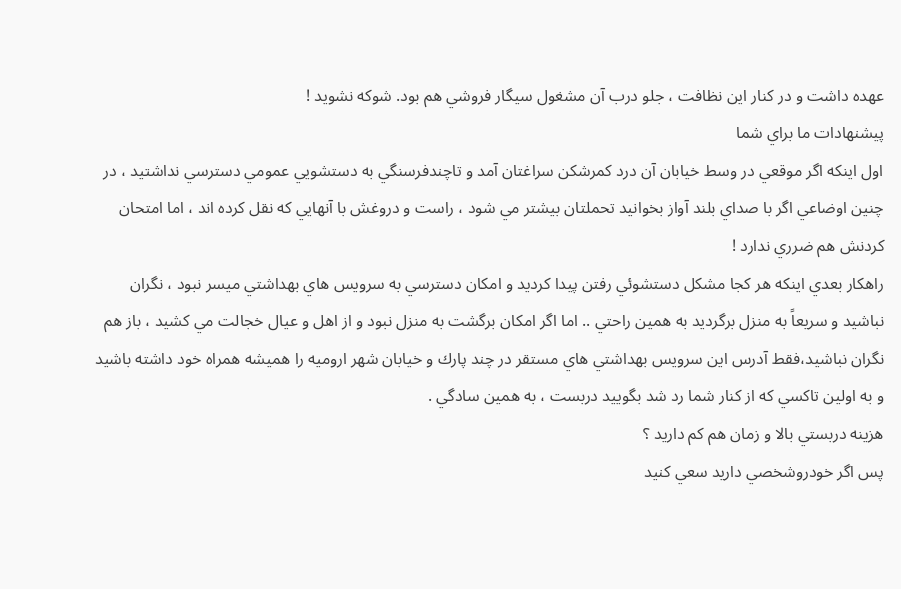عهده داشت و در كنار اين نظافت ، جلو درب آن مشغول سيگار فروشي هم بود. شوكه نشويد !
پيشنهادات ما براي شما
اول اينكه اگر موقعي در وسط خيابان آن درد كمرشكن سراغتان آمد و تاچندفرسنگي به دستشويي عمومي دسترسي نداشتيد ، در چنين اوضاعي اگر با صداي بلند آواز بخوانيد تحملتان بيشتر مي شود ، راست و دروغش با آنهايي كه نقل كرده اند ، اما امتحان كردنش هم ضرري ندارد !
راهكار بعدي اينكه هر كجا مشكل دستشوئي رفتن پيدا كرديد و امكان دسترسي به سرويس هاي بهداشتي ميسر نبود ، نگران نباشيد و سريعاً به منزل برگرديد به همين راحتي .. اما اگر امكان برگشت به منزل نبود و از اهل و عيال خجالت مي كشيد ، باز هم نگران نباشيد،فقط آدرس اين سرويس بهداشتي هاي مستقر در چند پارك و خيابان شهر اروميه را هميشه همراه خود داشته باشيد و به اولين تاكسي كه از كنار شما رد شد بگوييد دربست ، به همين سادگي .
هزينه دربستي بالا و زمان هم كم داريد ؟
پس اگر خودروشخصي داريد سعي كنيد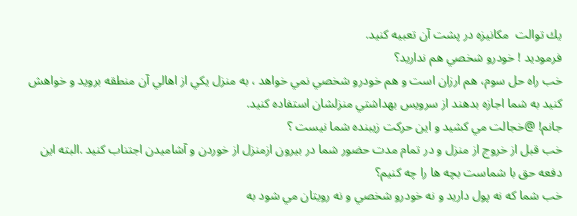يك توالت  مكانيزه در پشت آن تعبيه كنيد.
فرموديد ! خودرو شخصي هم نداريد؟
خب راه حل سوم، هم ارزان است و هم خودرو شخصي نمي خواهد ، به منزل يكي از اهالي آن منطقه برويد و خواهش كنيد به شما اجازه بدهند از سرويس بهداشتي منزلشان استفاده كنيد.
جانم! @خجالت مي كشيد و اين حركت زيبنده شما نيست ؟
خب قبل از خروج از منزل و در تمام مدت حضور شما در بيرون ازمنزل از خوردن و آشاميدن اجتناب كنيد .البته اين دفعه حق با شماست بچه ها را چه كنيم؟
خب شما كه نه پول داريد و نه خودرو شخصي و نه رويتان مي شود به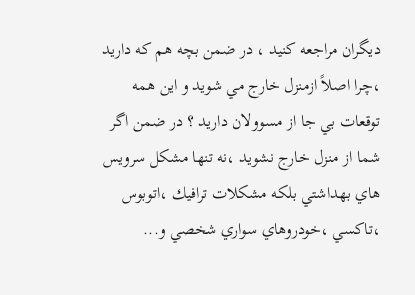ديگران مراجعه كنيد ، در ضمن بچه هم كه داريد ،چرا اصلاً ازمنزل خارج مي شويد و اين همه توقعات بي جا از مسوولان داريد ؟ در ضمن اگر شما از منزل خارج نشويد ‌،نه تنها مشكل سرويس هاي بهداشتي بلكه مشكلات ترافيك ،‌اتوبوس ،‌تاكسي ،خودروهاي سواري شخصي و...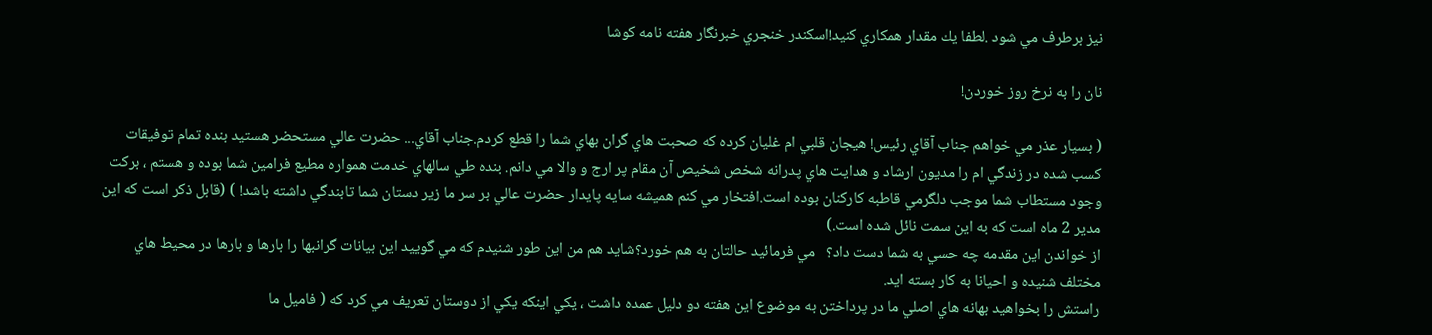نيز برطرف مي شود .لطفا يك مقدار همكاري كنيد!اسكندر خنجري خبرنگار هفته نامه كوشا

نان را به نرخ روز خوردن!

( بسيار عذر مي خواهم جناب آقاي رئيس! هيجان قلبي ام غليان كرده كه صحبت هاي گران بهاي شما را قطع كردم.جناب آقاي... حضرت عالي مستحضر هستيد بنده تمام توفيقات كسب شده در زندگي ام را مديون ارشاد و هدايت هاي پدرانه شخص شخيص آن مقام پر ارج و والا مي دانم. بنده طي سالهاي خدمت همواره مطيع فرامين شما بوده و هستم ، بركت وجود مستطاب شما موجب دلگرمي قاطبه كاركنان بوده است.افتخار مي كنم هميشه سايه پايدار حضرت عالي بر سر ما زير دستان شما تابندگي داشته باشد! ) (قابل ذكر است كه اين مدير 2 ماه است كه به اين سمت نائل شده است.)
از خواندن اين مقدمه چه حسي به شما دست داد؟   مي فرمائيد حالتان به هم خورد؟شايد هم من اين طور شنيدم كه مي گوييد اين بيانات گرانبها را بارها و بارها در محيط هاي مختلف شنيده و احيانا به كار بسته ايد.
راستش را بخواهيد بهانه هاي اصلي ما در پرداختن به موضوع اين هفته دو دليل عمده داشت ، يكي اينكه يكي از دوستان تعريف مي كرد كه ( فاميل ما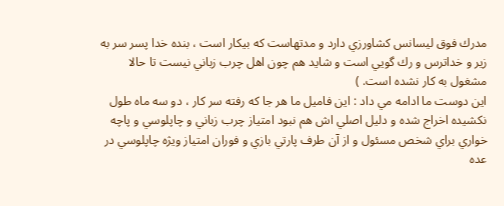مدرك فوق ليسانس كشاورزي دارد و مدتهاست كه بيكار است ، بنده خدا پسر سر به زير و خداترس و رك گويي است و شايد هم چون اهل چرب زباني نيست تا حالا مشغول به كار نشده است. )
اين دوست ما ادامه مي داد : اين فاميل ما هر جا كه رفته سر كار ، دو سه ماه طول نكشيده اخراج شده و دليل اصلي اش هم نبود امتياز چرب زباني و چاپلوسي و پاچه خواري براي شخص مسئول و از آن طرف پارتي بازي و فوران امتياز ويژه چاپلوسي در عده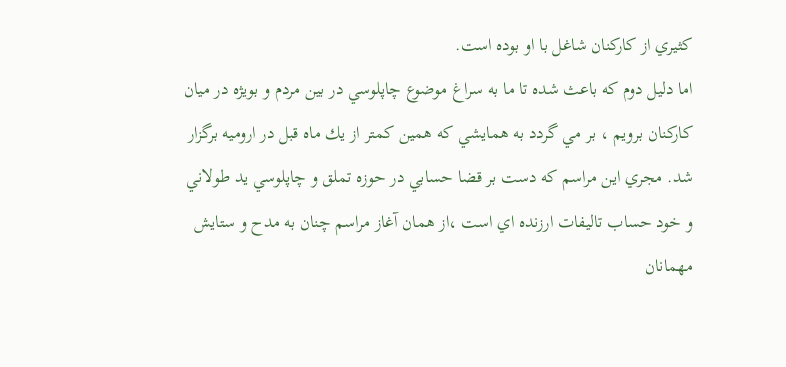كثيري از كاركنان شاغل با او بوده است.
اما دليل دوم كه باعث شده تا ما به سراغ موضوع چاپلوسي در بين مردم و بويژه در ميان كاركنان برويم ، بر مي گردد به همايشي كه همين كمتر از يك ماه قبل در اروميه برگزار شد. مجري اين مراسم كه دست بر قضا حسابي در حوزه تملق و چاپلوسي يد طولاني و خود حساب تاليفات ارزنده اي است ،از همان آغاز مراسم چنان به مدح و ستايش مهمانان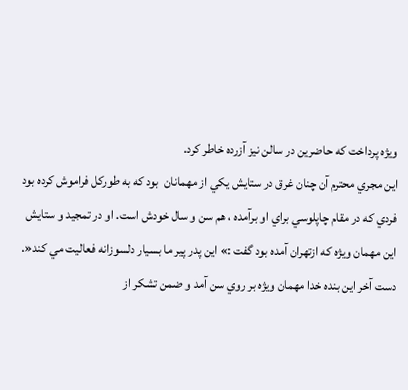ويژه پرداخت كه حاضرين در سالن نيز آزرده خاطر كرد.
اين مجري محترم آن چنان غرق در ستايش يكي از مهمانان  بود كه به طوركل فراموش كرده بود فردي كه در مقام چاپلوسي براي او برآمده ، هم سن و سال خودش است. او در تمجيد و ستايش اين مهمان ويژه كه ازتهران آمده بود گفت :» اين پدر پير ما بسيار دلسوزانه فعاليت مي كند«. دست آخر اين بنده خدا مهمان ويژه بر روي سن آمد و ضمن تشكر از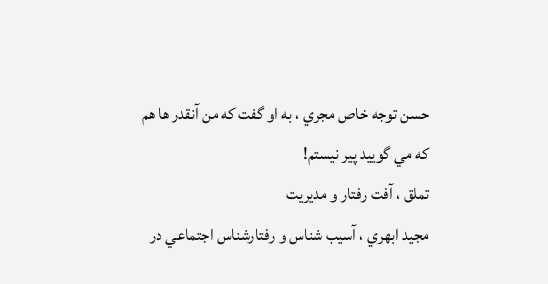حسن توجه خاص مجري ، به او گفت كه من آنقدر ها هم كه مي گوييد پير نيستم!
تملق ، آفت رفتار و مديريت
مجيد ابهري ، آسيب شناس و رفتارشناس اجتماعي در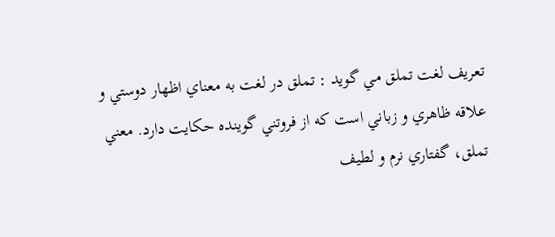تعريف لغت تملق مي گويد : تملق در لغت به معناي اظهار دوستي و علاقه ظاهري و زباني است كه از فروتني گوينده حكايت دارد. معني تملق، گفتاري نرم و لطيف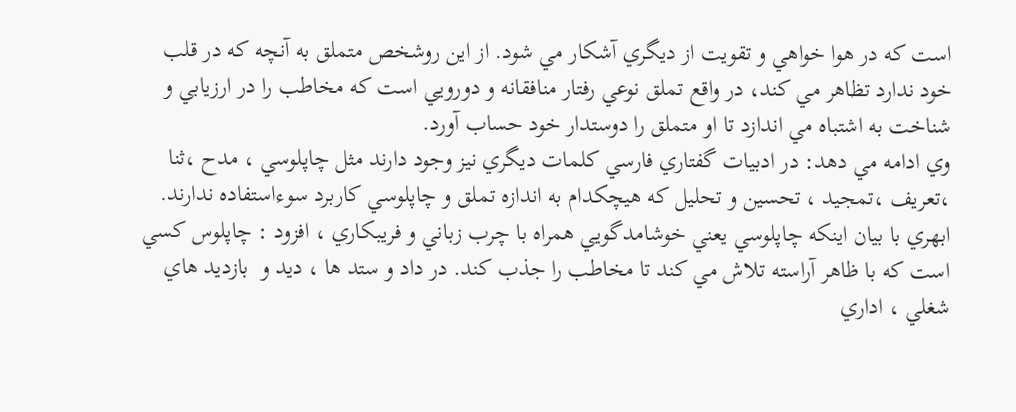است كه در هوا خواهي و تقويت از ديگري آشكار مي شود. از اين روشخص متملق به آنچه كه در قلب خود ندارد تظاهر مي كند، در واقع تملق نوعي رفتار منافقانه و دورويي است كه مخاطب را در ارزيابي و شناخت به اشتباه مي اندازد تا او متملق را دوستدار خود حساب آورد.
وي ادامه مي دهد: در ادبيات گفتاري فارسي كلمات ديگري نيز وجود دارند مثل چاپلوسي ، مدح ،ثنا ،تعريف ،تمجيد ، تحسين و تحليل كه هيچكدام به اندازه تملق و چاپلوسي كاربرد سوءاستفاده ندارند.
ابهري با بيان اينكه چاپلوسي يعني خوشامدگويي همراه با چرب زباني و فريبكاري ، افزود : چاپلوس كسي است كه با ظاهر آراسته تلاش مي كند تا مخاطب را جذب كند. در داد و ستد ها ، ديد و  بازديد هاي شغلي ، اداري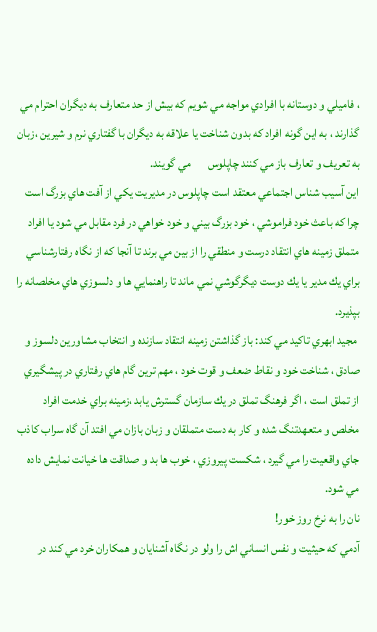، فاميلي و دوستانه با افرادي مواجه مي شويم كه بيش از حد متعارف به ديگران احترام مي گذارند ، به اين گونه افراد كه بدون شناخت يا علاقه به ديگران با گفتاري نرم و شيرين ،زبان به تعريف و تعارف باز مي كنند چاپلوس       مي گويند.
اين آسيب شناس اجتماعي معتقد است چاپلوس در مديريت يكي از آفت هاي بزرگ است چرا كه باعث خود فراموشي ، خود بزرگ بيني و خود خواهي در فرد مقابل مي شود يا افراد متملق زمينه هاي انتقاد درست و منطقي را از بين مي برند تا آنجا كه از نگاه رفتارشناسي براي يك مدير يا يك دوست ديگرگوشي نمي ماند تا راهنمايي ها و دلسوزي هاي مخلصانه را بپذيرد.
 مجيد ابهري تاكيد مي كند: باز گذاشتن زمينه انتقاد سازنده و انتخاب مشاورين دلسوز و صادق ، شناخت خود و نقاط ضعف و قوت خود ، مهم ترين گام هاي رفتاري در پيشگيري از تملق است ، اگر فرهنگ تملق در يك سازمان گسترش يابد ،زمينه براي خدمت افراد مخلص و متعهدتنگ شده و كار به دست متملقان و زبان بازان مي افتد آن گاه سراب كاذب جاي واقعيت را مي گيرد ، شكست پيروزي ، خوب ها بد و صداقت ها خيانت نمايش داده مي شود.
نان را به نرخ روز خور!
آدمي كه حيثيت و نفس انساني اش را ولو در نگاه آشنايان و همكاران خرد مي كند در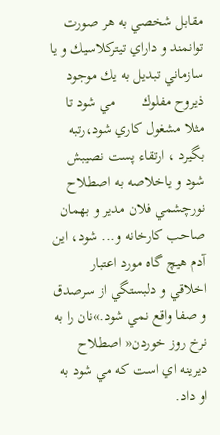مقابل شخصي به هر صورت توانمند و داراي تيتركلاسيك و يا سازماني تبديل به يك موجود ذيروح مفلوك       مي شود تا مثلا مشغول كاري شود،رتبه بگيرد ، ارتقاء پست نصيبش شود و ياخلاصه به اصطلاح نورچشمي فلان مدير و بهمان صاحب كارخانه و... شود، اين آدم هيچ گاه مورد اعتبار اخلاقي و دلبستگي از سرصدق و صفا واقع نمي شود.»نان را به نرخ روز خوردن« اصطلاح ديرينه اي است كه مي شود به او داد.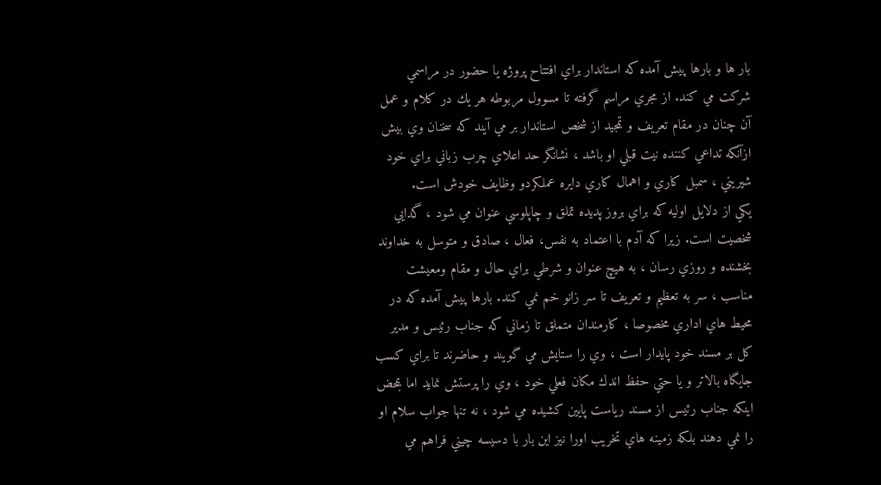بار ها و بارها پيش آمده كه استاندار براي افتتاح پروژه يا حضور در مراسمي شركت مي كند. از مجري مراسم گرفته تا مسوول مربوطه هر يك در كلام و عمل آن چنان در مقام تعريف و تمجيد از شخص استاندار بر مي آيند كه سخنان وي بيش ازآنكه تداعي كننده نيت قبلي او باشد ، نشانگر حد اعلاي چرب زباني براي خود شيريني ، سمبل كاري و اهمال كاري دايره عملكردو وظايف خودش است.
يكي از دلايل اوليه كه براي بروز پديده تملق و چاپلوسي عنوان مي شود ، گدايي شخصيت است. زيرا كه آدم با اعتماد به نفس، فعال ، صادق و متوسل به خداوند بخشنده و روزي رسان ، به هيچ عنوان و شرطي براي حال و مقام ومعيشت مناسب ، سر به تعظيم و تعريف تا سر زانو خم نمي كند. بارها پيش آمده كه در محيط هاي اداري مخصوصا ، كارمندان متملق تا زماني كه جناب رئيس و مدير كل بر مسند خود پايدار است ، وي را ستايش مي گويند و حاضرند تا براي كسب جايگاه بالاتر و يا حتي حفظ اندك مكان فعلي خود ، وي را پرستش نمايد اما بمحض اينكه جناب رئيس از مسند رياست پايين كشيده مي شود ، نه تنها جواب سلام او را نمي دهند بلكه زمينه هاي تخريب اورا نيز اين بار با دسيسه چيني فراهم مي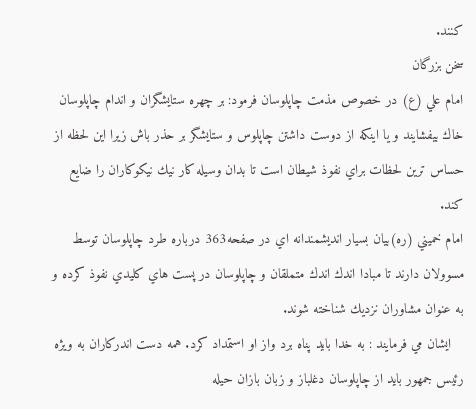كنند.
سخن بزرگان
امام علي (ع) در خصوص مذمت چاپلوسان فرمود: بر چهره ستايشگران و اندام چاپلوسان خاك بيفشايند و يا اينكه از دوست داشتن چاپلوس و ستايشگر بر حذر باش زيرا اين لحظه از حساس ترين لحظات براي نفوذ شيطان است تا بدان وسيله كار نيك نيكوكاران را ضايع كند.
امام خميني (ره)بيان بسيار انديشمندانه اي در صفحه363 درباره طرد چاپلوسان توسط مسوولان دارند تا مبادا اندك اندك متملقان و چاپلوسان در پست هاي كليدي نفوذ كرده و به عنوان مشاوران نزديك شناخته شوند.
   ايشان مي فرمايند : به خدا بايد پناه برد واز او استمداد كرد. همه دست اندركاران به ويژه رئيس جمهور بايد از چاپلوسان دغلباز و زبان بازان حيله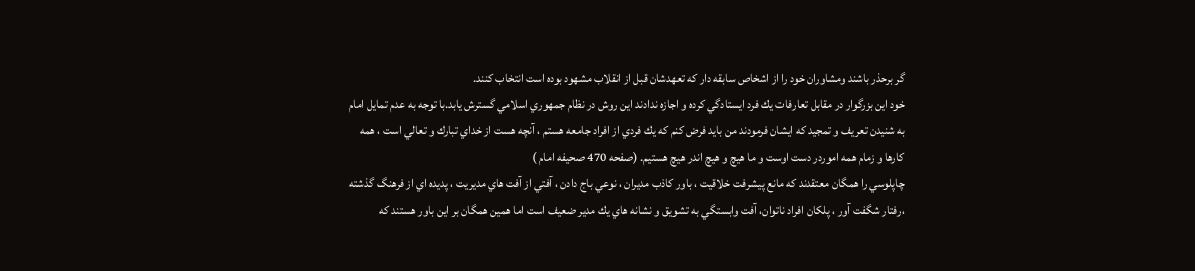گر برحذر باشند ومشاوران خود را از اشخاص سابقه دار كه تعهدشان قبل از انقلاب مشهود بوده است انتخاب كنند.
خود اين بزرگوار در مقابل تعارفات يك فرد ايستادگي كرده و اجازه ندادند اين روش در نظام جمهوري اسلامي گسترش يابد.با توجه به عدم تمايل امام به شنيدن تعريف و تمجيد كه ايشان فرمودند من بايد فرض كنم كه يك فردي از افراد جامعه هستم ، آنچه هست از خداي تبارك و تعالي است ، همه كارها و زمام همه اموردر دست اوست و ما هيچ و هيچ اندر هيچ هستيم. (صفحه 470 صحيفه امام )
چاپلوسي را همگان معتقدند كه مانع پيشرفت خلاقيت ، باور كاذب مديران ، نوعي باج دادن ، آفتي از آفت هاي مديريت ، پديده اي از فرهنگ گذشته ،رفتار شگفت آور ، پلكان افراد ناتوان، آفت وابستگي به تشويق و نشانه هاي يك مدير ضعيف است اما همين همگان بر اين باور هستند كه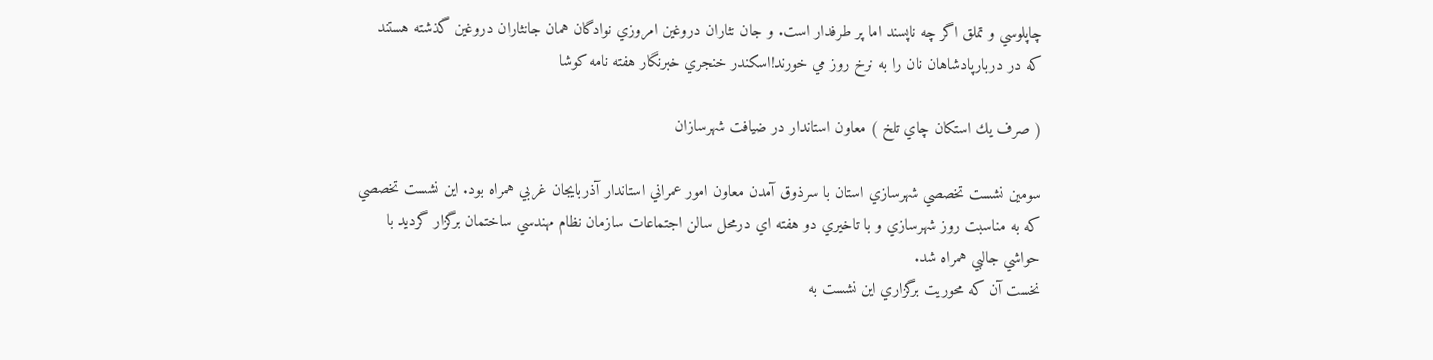چاپلوسي و تملق اگر چه ناپسند اما پر طرفدار است. و جان نثاران دروغين امروزي نوادگان همان جانثاران دروغين گذشته هستند كه در دربارپادشاهان نان را به نرخ روز مي خورند!اسكندر خنجري خبرنگار هفته نامه كوشا

( صرف يك استكان چاي تلخ ) معاون استاندار در ضيافت شهرسازان

سومين نشست تخصصي شهرسازي استان با سرذوق آمدن معاون امور عمراني استاندار آذربايجان غربي همراه بود. اين نشست تخصصي كه به مناسبت روز شهرسازي و با تاخيري دو هفته اي درمحل سالن اجتماعات سازمان نظام مهندسي ساختمان برگزار گرديد با حواشي جالبي همراه شد.
نخست آن كه محوريت برگزاري اين نشست به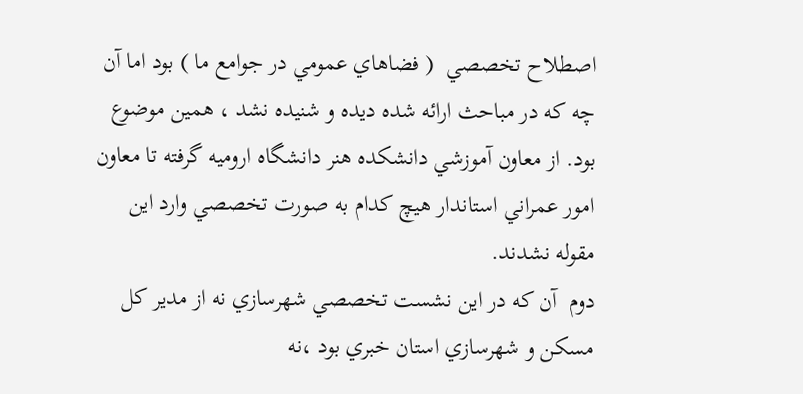اصطلاح تخصصي  ( فضاهاي عمومي در جوامع ما ) بود اما آن چه كه در مباحث ارائه شده ديده و شنيده نشد ، همين موضوع بود. از معاون آموزشي دانشكده هنر دانشگاه اروميه گرفته تا معاون امور عمراني استاندار هيچ كدام به صورت تخصصي وارد اين مقوله نشدند.
دوم  آن كه در اين نشست تخصصي شهرسازي نه از مدير كل مسكن و شهرسازي استان خبري بود ،نه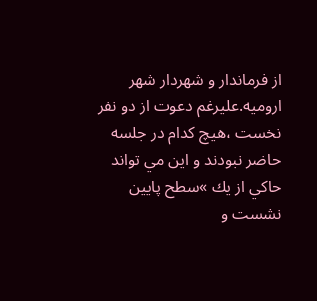از فرماندار و شهردار شهر اروميه.عليرغم دعوت از دو نفر نخست ،هيچ كدام در جلسه حاضر نبودند و اين مي تواند حاكي از يك »سطح پايين نشست و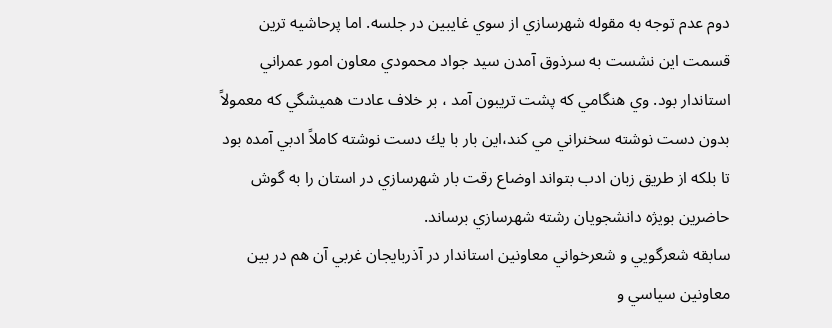دوم عدم توجه به مقوله شهرسازي از سوي غايبين در جلسه. اما پرحاشيه ترين قسمت اين نشست به سرذوق آمدن سيد جواد محمودي معاون امور عمراني استاندار بود. وي هنگامي كه پشت تريبون آمد ، بر خلاف عادت هميشگي كه معمولاً بدون دست نوشته سخنراني مي كند،اين بار با يك دست نوشته كاملاً ادبي آمده بود تا بلكه از طريق زبان ادب بتواند اوضاع رقت بار شهرسازي در استان را به گوش حاضرين بويژه دانشجويان رشته شهرسازي برساند.
سابقه شعرگويي و شعرخواني معاونين استاندار در آذربايجان غربي آن هم در بين معاونين سياسي و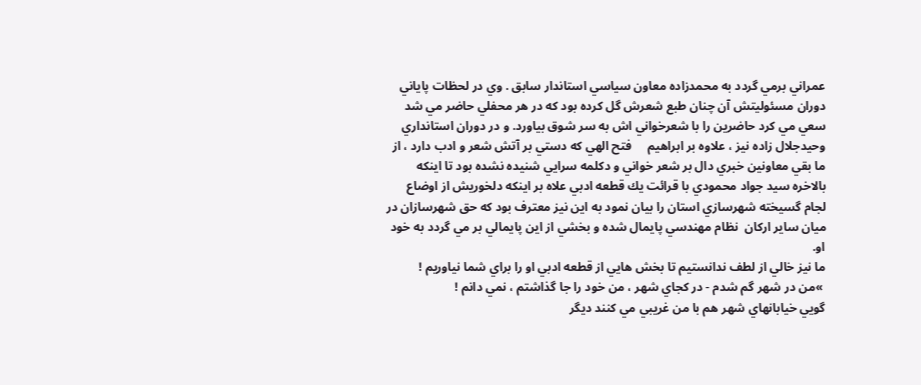عمراني برمي گردد به محمدزاده معاون سياسي استاندار سابق . وي در لحظات پاياني دوران مسئوليتش آن چنان طبع شعرش گل كرده بود كه در هر محفلي حاضر مي شد سعي مي كرد حاضرين را با شعرخواني اش به سر شوق بياورد. و در دوران استانداري وحيدجلال زاده نيز ، علاوه بر ابراهيم     فتح الهي كه دستي بر آتش شعر و ادب دارد ، از ما بقي معاونين خبري دال بر شعر خواني و دكلمه سرايي شنيده نشده بود تا اينكه بالاخره سيد جواد محمودي با قرائت يك قطعه ادبي علاه بر اينكه دلخوريش از اوضاع لجام گسيخته شهرسازي استان را بيان نمود به اين نيز معترف بود كه حق شهرسازان در ميان ساير اركان  نظام مهندسي پايمال شده و بخشي از اين پايمالي بر مي گردد به خود او.
ما نيز خالي از لطف ندانستيم تا بخش هايي از قطعه ادبي او را براي شما نياوريم !
 »من در شهر گم شدم - در كجاي شهر ، من خود را جا گذاشتم ، نمي دانم !
گويي خيابانهاي شهر هم با من غريبي مي كنند ديگر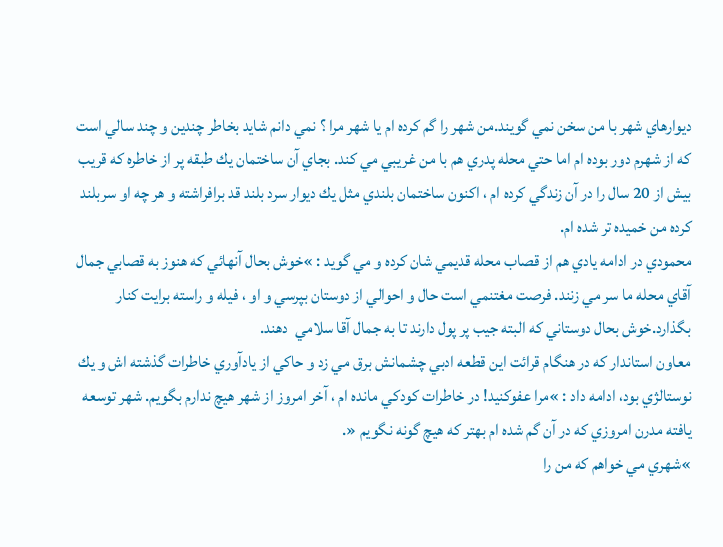ديوارهاي شهر با من سخن نمي گويند.من شهر را گم كرده ام يا شهر مرا ؟ نمي دانم شايد بخاطر چندين و چند سالي است كه از شهرم دور بوده ام اما حتي محله پدري هم با من غريبي مي كند. بجاي آن ساختمان يك طبقه پر از خاطره كه قريب بيش از 20 سال را در آن زندگي كرده ام ، اكنون ساختمان بلندي مثل يك ديوار سرد بلند قد برافراشته و هر چه او سربلند كرده من خميده تر شده ام.
محمودي در ادامه يادي هم از قصاب محله قديمي شان كرده و مي گويد : »خوش بحال آنهائي كه هنوز به قصابي جمال آقاي محله ما سر مي زنند. فرصت مغتنمي است حال و احوالي از دوستان بپرسي و او ، فيله و راسته برايت كنار بگذارد.خوش بحال دوستاني كه البته جيب پر پول دارند تا به جمال آقا سلامي  دهند.
معاون استاندار كه در هنگام قرائت اين قطعه ادبي چشمانش برق مي زد و حاكي از يادآوري خاطرات گذشته اش و يك نوستالژي بود‌، ادامه داد : »مرا عفوكنيد! در خاطرات كودكي مانده ام ، آخر امروز از شهر هيچ ندارم بگويم. شهر توسعه يافته مدرن امروزي كه در آن گم شده ام بهتر كه هيچ گونه نگويم «.
»شهري مي خواهم كه من را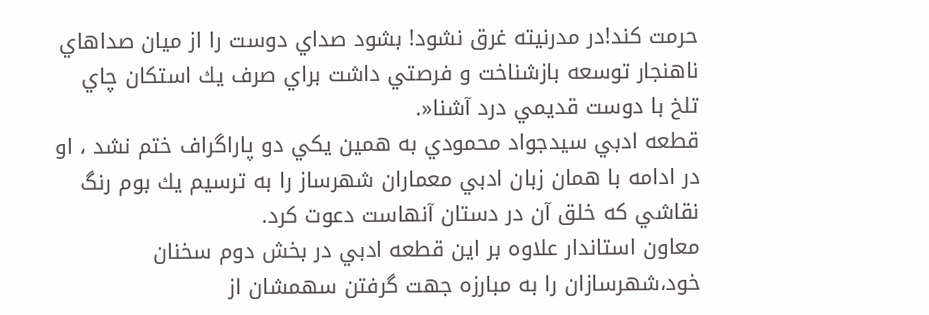حرمت كند!در مدرنيته غرق نشود! بشود صداي دوست را از ميان صداهاي ناهنجار توسعه بازشناخت و فرصتي داشت براي صرف يك استكان چاي تلخ با دوست قديمي درد آشنا«.
قطعه ادبي سيدجواد محمودي به همين يكي دو پاراگراف ختم نشد ، او در ادامه با همان زبان ادبي معماران شهرساز را به ترسيم يك بوم رنگ نقاشي كه خلق آن در دستان آنهاست دعوت كرد.
معاون استاندار علاوه بر اين قطعه ادبي در بخش دوم سخنان خود،شهرسازان را به مبارزه جهت گرفتن سهمشان از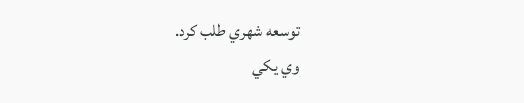توسعه شهري طلب كرد.
وي يكي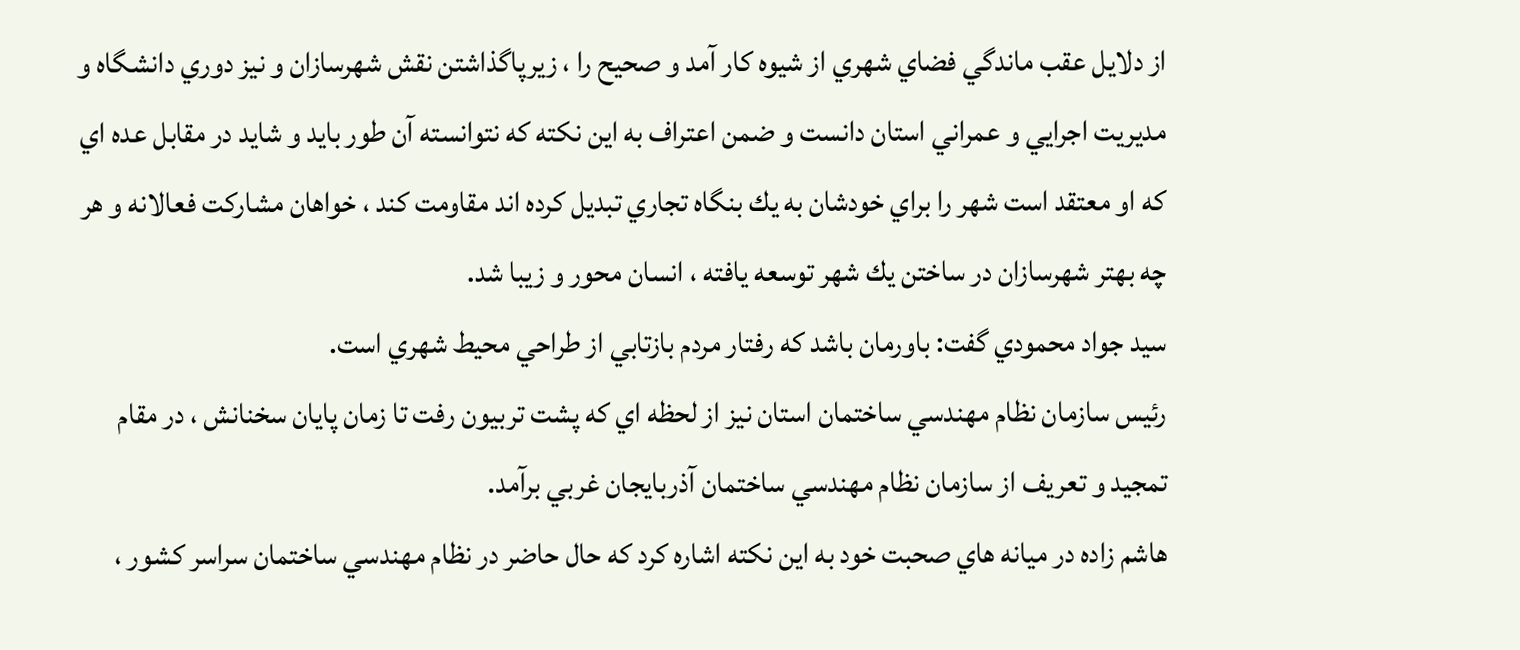از دلايل عقب ماندگي فضاي شهري از شيوه كار آمد و صحيح را ، زيرپاگذاشتن نقش شهرسازان و نيز دوري دانشگاه و مديريت اجرايي و عمراني استان دانست و ضمن اعتراف به اين نكته كه نتوانسته آن طور بايد و شايد در مقابل عده اي كه او معتقد است شهر را براي خودشان به يك بنگاه تجاري تبديل كرده اند مقاومت كند ، خواهان مشاركت فعالانه و هر چه بهتر شهرسازان در ساختن يك شهر توسعه يافته ، انسان محور و زيبا شد.
سيد جواد محمودي گفت: باورمان باشد كه رفتار مردم بازتابي از طراحي محيط شهري است.
رئيس سازمان نظام مهندسي ساختمان استان نيز از لحظه اي كه پشت تربيون رفت تا زمان پايان سخنانش ، در مقام تمجيد و تعريف از سازمان نظام مهندسي ساختمان آذربايجان غربي برآمد.
هاشم زاده در ميانه هاي صحبت خود به اين نكته اشاره كرد كه حال حاضر در نظام مهندسي ساختمان سراسر كشور ،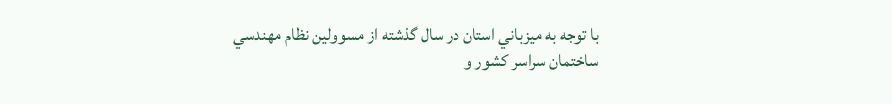با توجه به ميزباني استان در سال گذشته از مسوولين نظام مهندسي ساختمان سراسر كشور و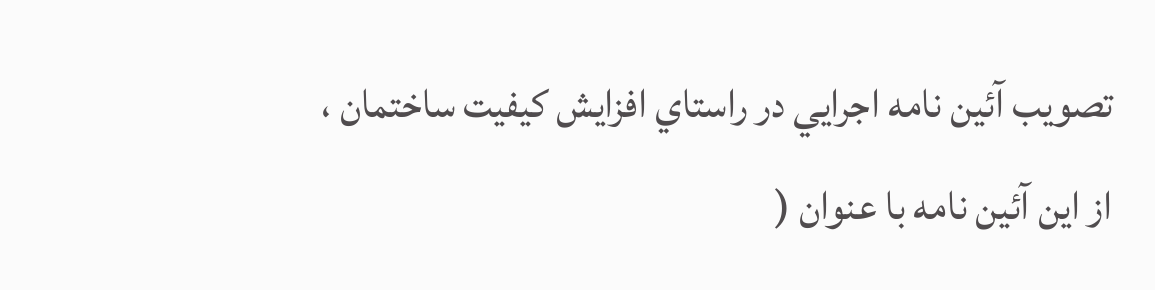تصويب آئين نامه اجرايي در راستاي افزايش كيفيت ساختمان ، از اين آئين نامه با عنوان (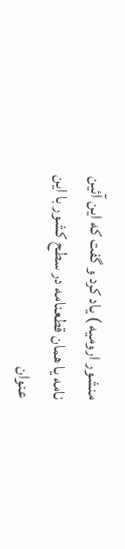منشور اروميه ) ياد كرد و گفت كه اين آئين نامه يا همان قطعنامه در سطح كشور با اين عنوان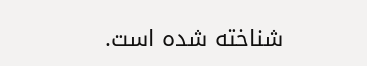شناخته شده است.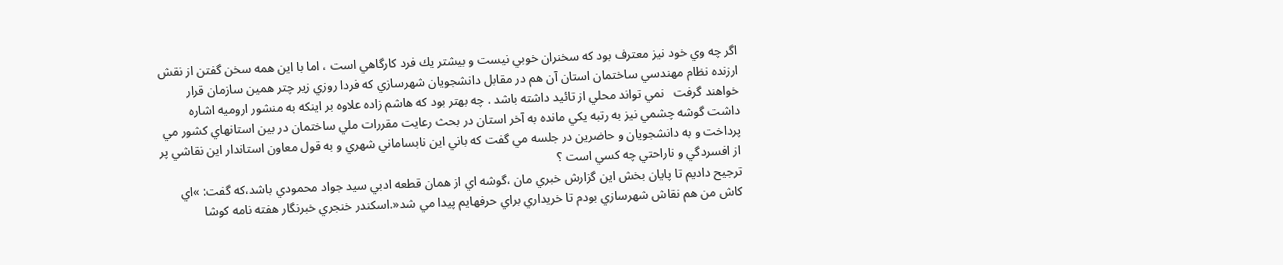اگر چه وي خود نيز معترف بود كه سخنران خوبي نيست و بيشتر يك فرد كارگاهي است ، اما با اين همه سخن گفتن از نقش ارزنده نظام مهندسي ساختمان استان آن هم در مقابل دانشجويان شهرسازي كه فردا روزي زير چتر همين سازمان قرار خواهند گرفت   نمي تواند محلي از تائيد داشته باشد . چه بهتر بود كه هاشم زاده علاوه بر اينكه به منشور اروميه اشاره داشت گوشه چشمي نيز به رتبه يكي مانده به آخر استان در بحث رعايت مقررات ملي ساختمان در بين استانهاي كشور مي پرداخت و به دانشجويان و حاضرين در جلسه مي گفت كه باني اين نابساماني شهري و به قول معاون استاندار اين نقاشي پر از افسردگي و ناراحتي چه كسي است ؟
ترجيح داديم تا پايان بخش اين گزارش خبري مان ،‌گوشه اي از همان قطعه ادبي سيد جواد محمودي باشد،كه گفت: »اي كاش من هم نقاش شهرسازي بودم تا خريداري براي حرفهايم پيدا مي شد«.اسكندر خنجري خبرنگار هفته نامه كوشا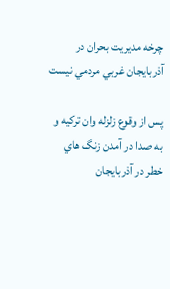چرخه مديريت بحران در آذربايجان غربي مردمي نيست

پس از وقوع زلزله وان تركيه و به صدا در آمدن زنگ هاي خطر در آذربايجان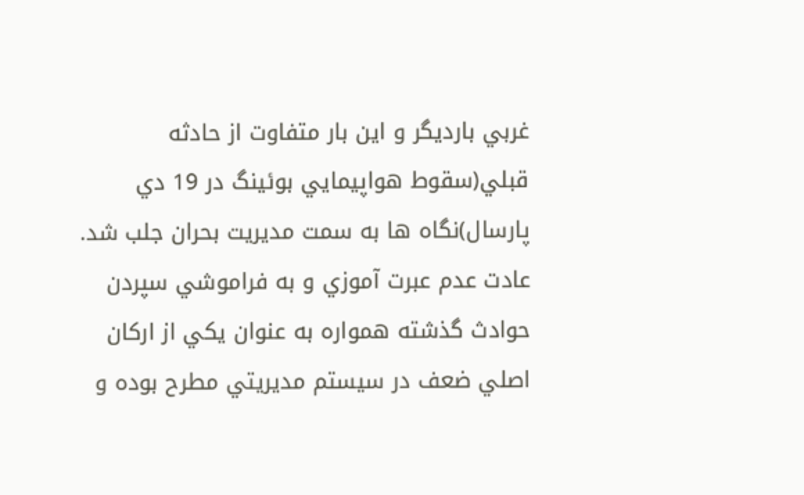غربي بارديگر و اين بار متفاوت از حادثه قبلي(سقوط هواپيمايي بوئينگ در 19 دي پارسال)نگاه ها به سمت مديريت بحران جلب شد. عادت عدم عبرت آموزي و به فراموشي سپردن حوادث گذشته همواره به عنوان يكي از اركان اصلي ضعف در سيستم مديريتي مطرح بوده و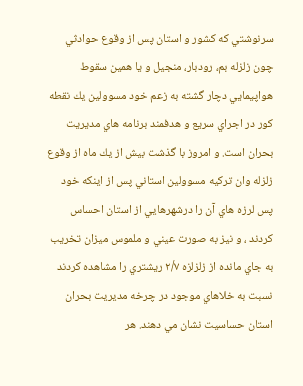سرنوشتي كه كشور و استان پس از وقوع حوادثي چون زلزله بم، رودبار، منجيل و يا همين سقوط هواپيمايي دچار گشته به زعم خود مسوولين يك نقطه كور در اجراي سريع و هدفمند برنامه هاي مديريت بحران است. و امروز با گذشت بيش از يك ماه از وقوع زلزله وان تركيه مسوولين استاني پس از اينكه خود پس لرزه هاي آن را درشهرهايي از استان احساس كردند ، و نيز به صورت عيني و ملموس ميزان تخريب به جاي مانده از زلزلزه ۲/۷ ريشتري را مشاهده كردند نسبت به خلاهاي موجود در چرخه مديريت بحران استان حساسيت نشان مي دهند. هر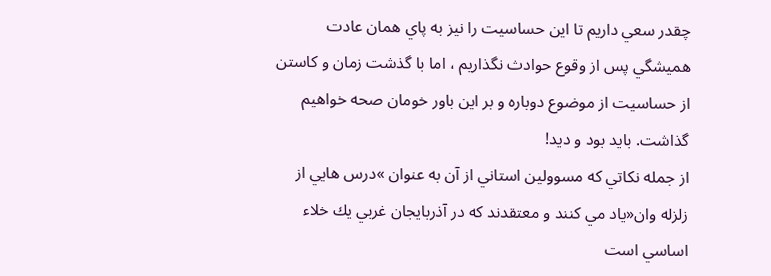چقدر سعي داريم تا اين حساسيت را نيز به پاي همان عادت هميشگي پس از وقوع حوادث نگذاريم ، اما با گذشت زمان و كاستن از حساسيت از موضوع دوباره و بر اين باور خومان صحه خواهيم گذاشت. بايد بود و ديد!
از جمله نكاتي كه مسوولين استاني از آن به عنوان »درس هايي از زلزله وان«ياد مي كنند و معتقدند كه در آذربايجان غربي يك خلاء اساسي است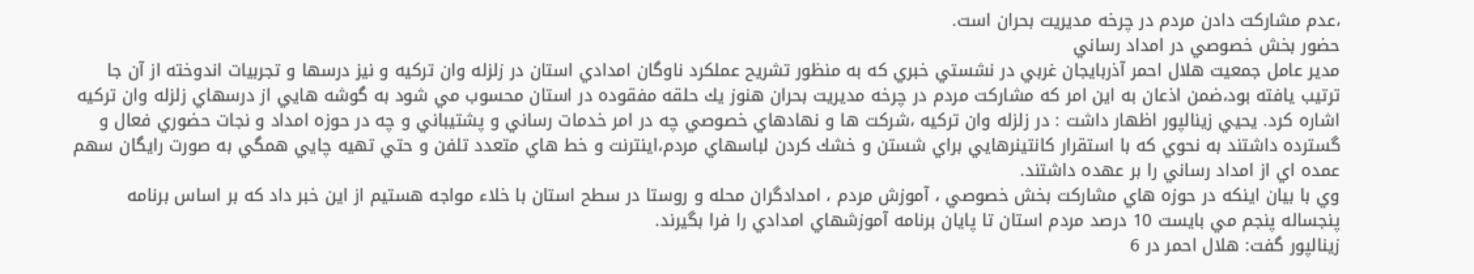،‌عدم مشاركت دادن مردم در چرخه مديريت بحران است.
حضور بخش خصوصي در امداد رساني
مدير عامل جمعيت هلال احمر آذربايجان غربي در نشستي خبري كه به منظور تشريح عملكرد ناوگان امدادي استان در زلزله وان تركيه و نيز درسها و تجربيات اندوخته از آن جا ترتيب يافته بود،ضمن اذعان به اين امر كه مشاركت مردم در چرخه مديريت بحران هنوز يك حلقه مفقوده در استان محسوب مي شود به گوشه هايي از درسهاي زلزله وان تركيه اشاره كرد. يحيي زينالپور اظهار داشت : در زلزله وان تركيه ،شركت ها و نهادهاي خصوصي چه در امر خدمات رساني و پشتيباني و چه در حوزه امداد و نجات حضوري فعال و گسترده داشتند به نحوي كه با استقرار كانتينرهايي براي شستن و خشك كردن لباسهاي مردم،اينترنت و خط هاي متعدد تلفن و حتي تهيه چايي همگي به صورت رايگان سهم عمده اي از امداد رساني را بر عهده داشتند.
وي با بيان اينكه در حوزه هاي مشاركت بخش خصوصي ، آموزش مردم ، امدادگران محله و روستا در سطح استان با خلاء مواجه هستيم از اين خبر داد كه بر اساس برنامه پنجساله پنجم مي بايست 10 درصد مردم استان تا پايان برنامه آموزشهاي امدادي را فرا بگيرند.
زينالپور گفت: هلال احمر در 6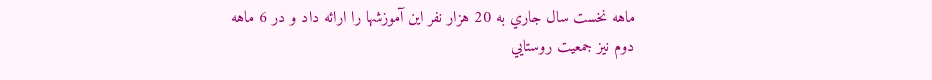ماهه نخست سال جاري به 20 هزار نفر اين آموزشها را ارائه داد و در 6 ماهه دوم نيز جمعيت روستايي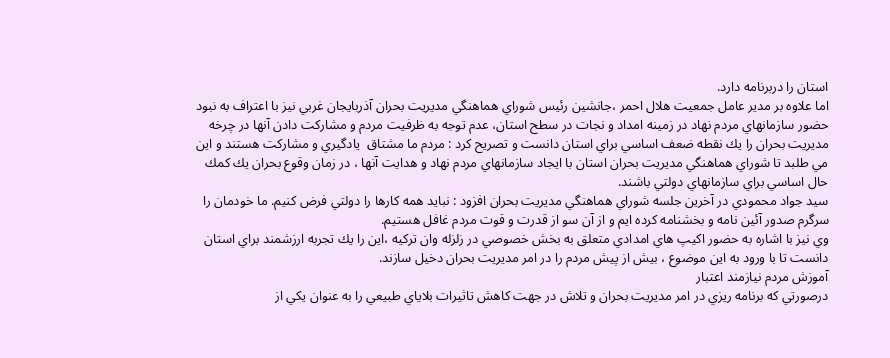استان را دربرنامه دارد.
اما علاوه بر مدير عامل جمعيت هلال احمر ،‌جانشين رئيس شوراي هماهنگي مديريت بحران آذربايجان غربي نيز با اعتراف به نبود حضور سازمانهاي مردم نهاد در زمينه امداد و نجات در سطح استان‌، عدم توجه به ظرفيت مردم و مشاركت دادن آنها در چرخه مديريت بحران را يك نقطه ضعف اساسي براي استان دانست و تصريح كرد : مردم ما مشتاق  يادگيري و مشاركت هستند و اين مي طلبد تا شوراي هماهنگي مديريت بحران استان با ايجاد سازمانهاي مردم نهاد و هدايت آنها ، در زمان وقوع بحران يك كمك حال اساسي براي سازمانهاي دولتي باشند.
سيد جواد محمودي در آخرين جلسه شوراي هماهنگي مديريت بحران افزود : نبايد همه كارها را دولتي فرض كنيم. ما خودمان را سرگرم صدور آئين نامه و بخشنامه كرده ايم و از آن سو از قدرت و قوت مردم غافل هستيم.
وي نيز با اشاره به حضور اكيپ هاي امدادي متعلق به بخش خصوصي در زلزله وان تركيه ،‌اين را يك تجربه ارزشمند براي استان دانست تا با ورود به اين موضوع ، بيش از پيش مردم را در امر مديريت بحران دخيل سازند.
آموزش مردم نيازمند اعتبار
درصورتي كه برنامه ريزي در امر مديريت بحران و تلاش در جهت كاهش تاثيرات بلاياي طبيعي را به عنوان يكي از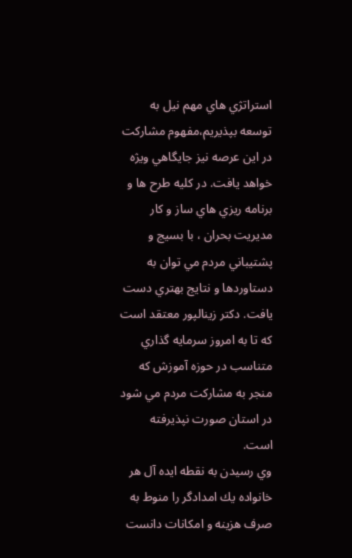استراتژي هاي مهم نيل به توسعه بپذيريم،مفهوم مشاركت در اين عرصه نيز جايگاهي ويژه خواهد يافت. در كليه طرح ها و برنامه ريزي هاي ساز و كار مديريت بحران ، با بسيج و پشتيباني مردم مي توان به دستاوردها و نتايج بهتري دست يافت. دكتر زينالپور معتقد است كه تا به امروز سرمايه گذاري متناسب در حوزه آموزش كه منجر به مشاركت مردم مي شود در استان صورت نپذيرفته است.
وي رسيدن به نقطه ايده آل هر خانواده يك امدادگر را منوط به صرف هزينه و امكانات دانست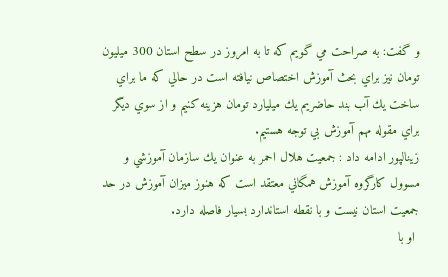و گفت: به صراحت مي گويم كه تا به امروز در سطح استان 300 ميليون تومان نيز براي بحث آموزش اختصاص نيافته است در حالي كه ما براي ساخت يك آب بند حاضريم يك ميليارد تومان هزينه كنيم و از سوي ديگر براي مقوله مهم آموزش بي توجه هستيم.
زينالپور ادامه داد : جمعيت هلال احمر به عنوان يك سازمان آموزشي و مسوول كارگروه آموزش همگاني معتقد است كه هنوز ميزان آموزش در حد جمعيت استان نيست و با نقطه استاندارد بسيار فاصله دارد.
 او با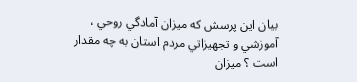بيان اين پرسش كه ميزان آمادگي روحي ، آموزشي و تجهيزاتي مردم استان به چه مقدار است ؟ ميزان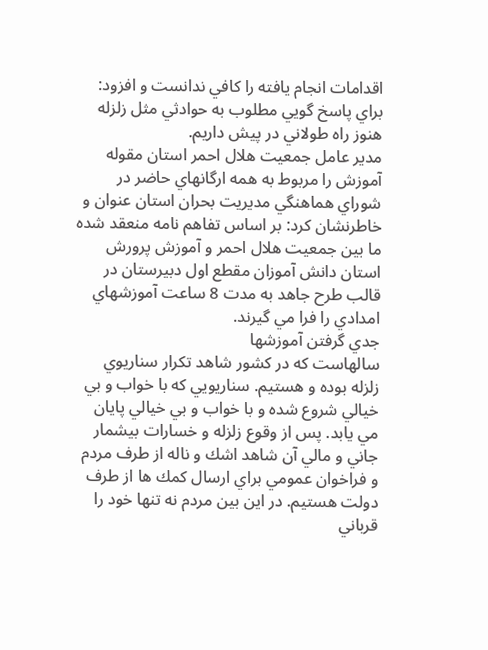اقدامات انجام يافته را كافي ندانست و افزود: براي پاسخ گويي مطلوب به حوادثي مثل زلزله هنوز راه طولاني در پيش داريم.
مدير عامل جمعيت هلال احمر استان مقوله آموزش را مربوط به همه ارگانهاي حاضر در شوراي هماهنگي مديريت بحران استان عنوان و خاطرنشان كرد: بر اساس تفاهم نامه منعقد شده ما بين جمعيت هلال احمر و آموزش پرورش استان دانش آموزان مقطع اول دبيرستان در قالب طرح جاهد به مدت 8 ساعت آموزشهاي امدادي را فرا مي گيرند.
جدي گرفتن آموزشها
سالهاست كه در كشور شاهد تكرار سناريوي زلزله بوده و هستيم. سناريويي كه با خواب و بي خيالي شروع شده و با خواب و بي خيالي پايان مي يابد. پس از وقوع زلزله و خسارات بيشمار جاني و مالي آن شاهد اشك و ناله از طرف مردم و فراخوان عمومي براي ارسال كمك ها از طرف دولت هستيم. در اين بين مردم نه تنها خود را قرباني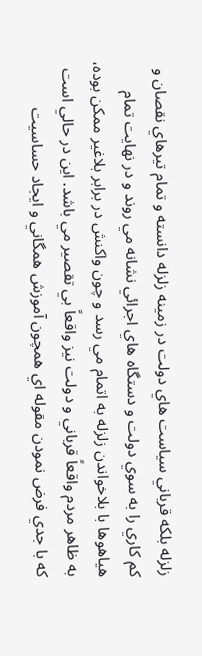زلزله بلكه قرباني سياست هاي دولت در زمينه زلزله دانسته و تمام تيرهاي نقصان و كم كاري را به سوي دولت و دستگاه هاي اجرائي نشانه مي روند و در نهايت تمام هياهوها با بلاخواندن زلزله به اتمام مي رسد و چون واكنش در برابر بلاغير ممكن بوده‌، به ظاهر مردم واقعاً قرباني و دولت نيز واقعاً بي تقصير مي باشد. اين در حالي است كه با جدي فرض نمودن مقوله اي همچون آموزش همگاني و ايجاد حساسيت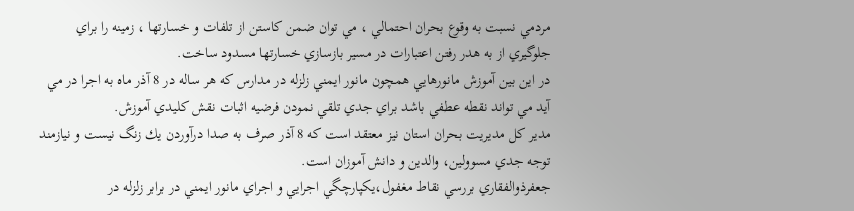مردمي نسبت به وقوع بحران احتمالي ، مي توان ضمن كاستن از تلفات و خسارتها ، زمينه را براي جلوگيري از به هدر رفتن اعتبارات در مسير بازسازي خسارتها مسدود ساخت.
در اين بين آموزش مانورهايي همچون مانور ايمني زلزله در مدارس كه هر ساله در 8 آذر ماه به اجرا در مي آيد مي تواند نقطه عطفي باشد براي جدي تلقي نمودن فرضيه اثبات نقش كليدي آموزش.
مدير كل مديريت بحران استان نيز معتقد است كه 8 آذر صرف به صدا درآوردن يك زنگ نيست و نيازمند توجه جدي مسوولين، والدين و دانش آموزان است.
جعفرذوالفقاري بررسي نقاط مغفول،يكپارچگي اجرايي و اجراي مانور ايمني در برابر زلزله در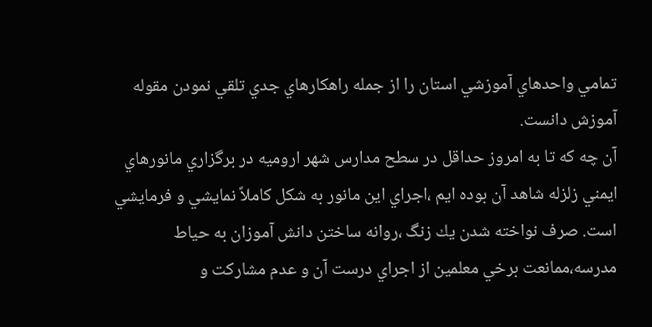تمامي واحدهاي آموزشي استان را از جمله راهكارهاي جدي تلقي نمودن مقوله آموزش دانست.
آن چه كه تا به امروز حداقل در سطح مدارس شهر اروميه در برگزاري مانورهاي ايمني زلزله شاهد آن بوده ايم ،اجراي اين مانور به شكل كاملاً نمايشي و فرمايشي است. صرف نواخته شدن يك زنگ ،روانه ساختن دانش آموزان به حياط مدرسه،ممانعت برخي معلمين از اجراي درست آن و عدم مشاركت و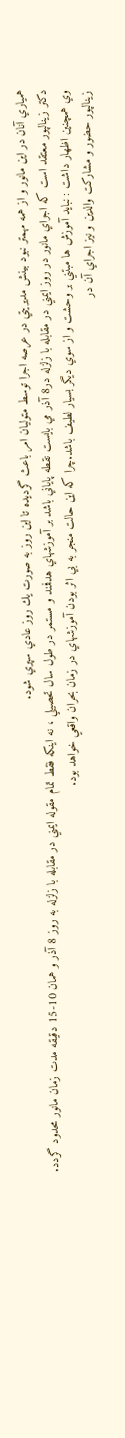همياري آنان در اين مانور و از همه مهمتر نبود بينش مديريتي در عرصه اجرا توسط متوليان امر باعث گرديده تا اين روز به صورت يك روز عادي سپري شود.
دكتر زينالپور معتقد است كه اجراي مانور در روز ايمني در مقابله با زلزله در8 آذر مي بايست نقطه پاياني باشد بر آموزشهاي هدفمند و مستمر در طول سال تحصيلي ، نه اينكه فقط تمام مقوله ايمني در مقابله با زلزله به روز 8 آذر و همان 10-15 دقيقه مدت زمان مانور محدود گردد.
وي همچنين اظهار داشت : نبايد آموزش ها مبتني بر وحشت و از سوي ديگر بسيار لطيف باشد.چرا كه اين حالت منجر به بي اثر بودن آموزشهاي در زمان بحران واقعي خواهد بود.
زينالپور حضور و مشاركت والدين و نيز اجراي آن در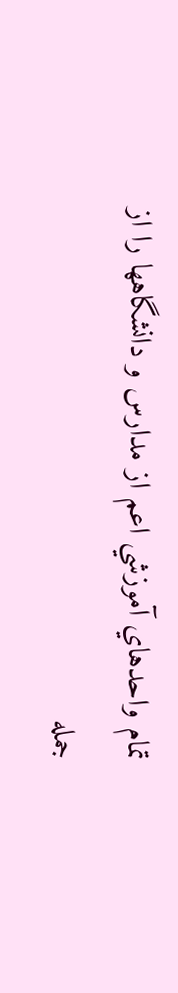تمام واحدهاي آموزشي اعم از مدارس و دانشگاهها را از جمله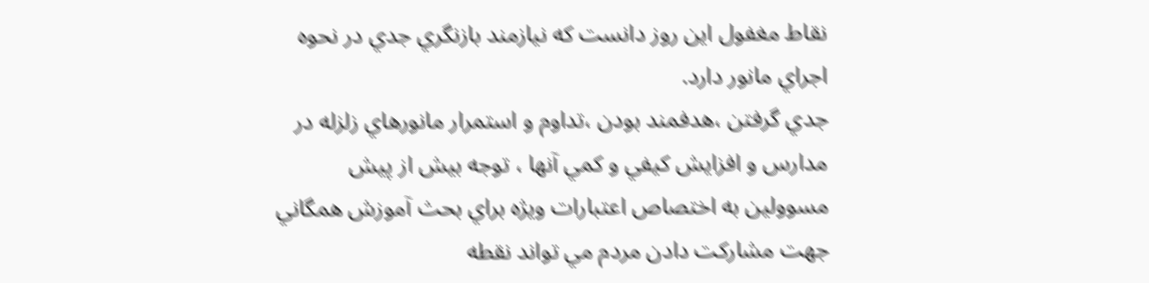نقاط مغفول اين روز دانست كه نيازمند بازنگري جدي در نحوه اجراي مانور دارد.
جدي گرفتن ،هدفمند بودن ،‌تداوم و استمرار مانورهاي زلزله در مدارس و افزايش كيفي و كمي آنها ، توجه بيش از پيش مسوولين به اختصاص اعتبارات ويژه براي بحث آموزش همگاني جهت مشاركت دادن مردم مي تواند نقطه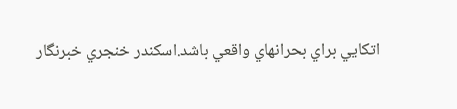اتكايي براي بحرانهاي واقعي باشد.اسكندر خنجري خبرنگار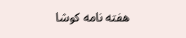هفته نامه كوشا